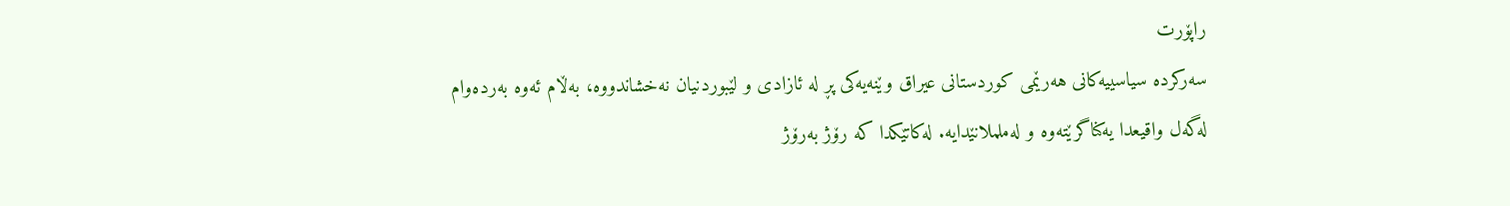راپۆرت
سه‌ركرده‌ سیاسییه‌كانی هه‌رێمی كوردستانی عیراق وێنه‌یه‌كی پڕ له‌ ئازادی و لێبوردنیان نه‌خشاندووه‌، به‌ڵام ئه‌وه‌ به‌رده‌وام له‌گه‌ل واقیعدا یه‌كناگرێته‌وه‌ و له‌ململانێدایه‌. له‌كاتێكدا كه‌ رۆژ به‌رۆژ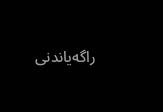راگه‌یاندنی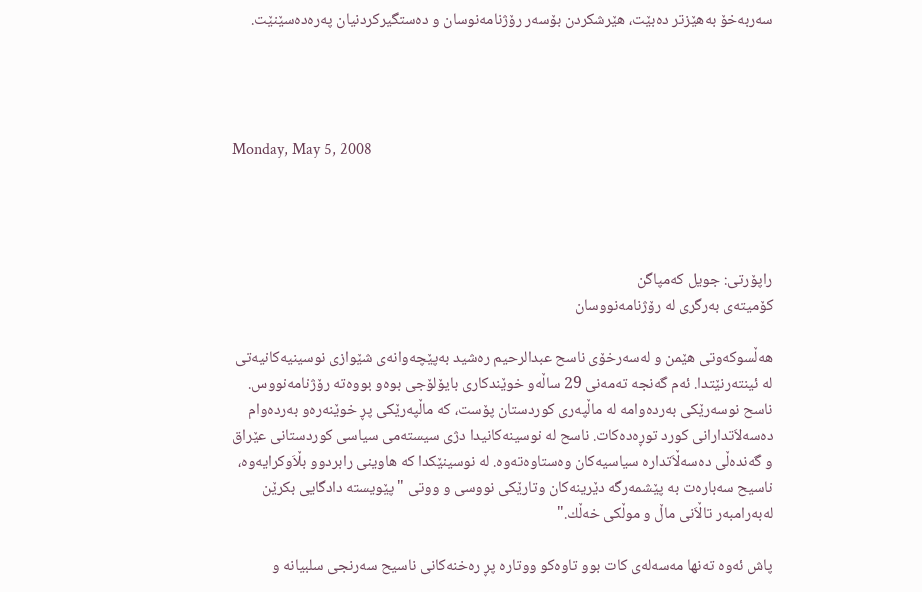سه‌ربه‌خۆ به‌هێزتر ده‌بێت، هێرشكردن بۆسه‌ر رۆژنامه‌نوسان و ده‌ستگیركردنیان په‌ره‌ده‌سێنێت.




Monday, May 5, 2008




راپۆرتی: جویل كه‌مپاگن
كۆمیته‌ی به‌رگری له‌ رۆژنامه‌نووسان

هه‌ڵسوكه‌وتی هێمن و له‌سه‌رخۆی ناسح عبدالرحیم ره‌شید به‌پێچه‌وانه‌ی شێوازی نوسینیه‌كانیه‌تی له‌ ئینته‌رنێتدا. ئه‌م گه‌نجه‌ ته‌مه‌نی 29 ساڵه‌و خوێندكاری بایۆلۆجی بوه‌و بووه‌ته‌ رۆژنامه‌نووس. ناسح نوسه‌رێكی به‌رده‌وامه‌ له‌ ماڵپه‌ری كوردستان پۆست، كه‌ ماڵپه‌رێكی پڕ خوێنه‌ره‌و به‌رده‌وام ده‌سه‌لاَتدارانی كورد توڕه‌ده‌كات. ناسح له‌ نوسینه‌كانیدا دژی سیسته‌می سیاسی كوردستانی عێراق و گه‌نده‌ڵی ده‌سه‌ڵاَتداره‌ سیاسیه‌كان وه‌ستاوه‌ته‌وه‌. له‌ نوسینێكدا كه‌ هاوینی رابردوو بڵاَوكرایه‌وه‌، ناسیح سه‌باره‌ت به‌ پێشمه‌رگه‌ دێرینه‌كان وتارێكی نووسی و ووتی "پێویسته‌ دادگایی بكرێن له‌به‌رامبه‌ر تاڵاَنی ماڵ و موڵكی خه‌ڵك."

پاش ئه‌وه‌ ته‌نها مه‌سه‌له‌ی كات بوو تاوه‌كو ووتاره‌ پڕ ره‌خنه‌كانی ناسیح سه‌رنجی سلبیانه‌ و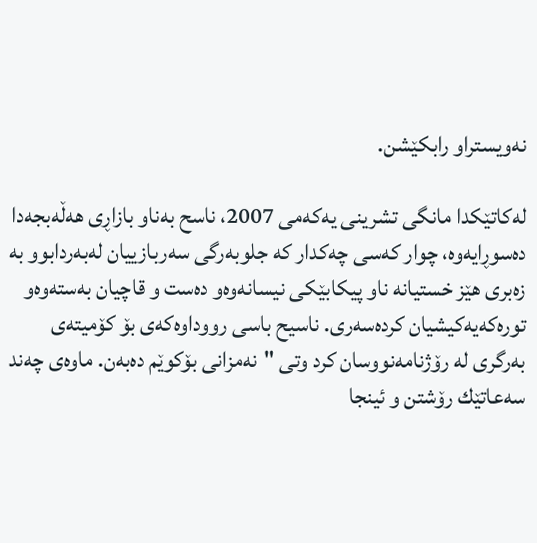نه‌ویستراو رابكێشن.

له‌كاتێكدا مانگی تشرینی یه‌كه‌می 2007، ناسح به‌ناو بازاڕی هه‌ڵه‌بجه‌دا ده‌سوڕایه‌وه‌، چوار كه‌سی چه‌كدار كه‌ جلوبه‌رگی سه‌ربازییان له‌به‌ردابوو به‌ زه‌بری هێز خستیانه‌ ناو پیكابێكی نیسانه‌وه‌و ده‌ست و قاچیان به‌سته‌وه‌و توره‌كه‌یه‌كیشیان كرده‌سه‌ری. ناسیح باسی رووداوه‌كه‌ی بۆ كۆمیته‌ی به‌رگری له‌ رۆژنامه‌نووسان كرد وتی "نه‌مزانی بۆكوێم ده‌به‌ن. ماوه‌ی چه‌ند سه‌عاتێك رۆشتن و ئینجا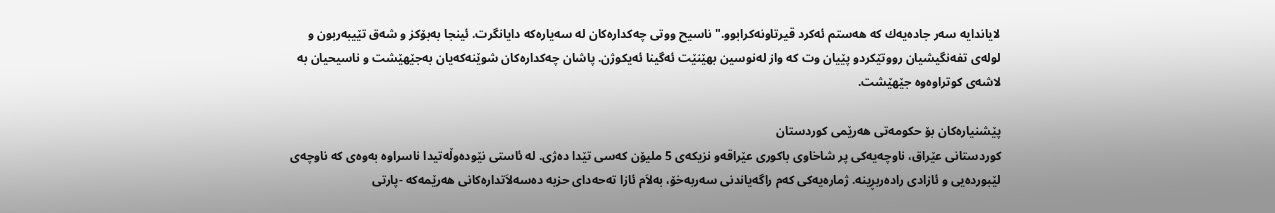لایاندایه‌ سه‌ر جاده‌یه‌ك كه‌ هه‌ستم ئه‌كرد قیرتاونه‌كرابوو." ناسیح ووتی چه‌كداره‌كان له‌ سه‌یاره‌كه‌ دایانگرت. ئینجا به‌بۆكز و شه‌ق تێیبه‌ربون و لوله‌ی تفه‌نگیشیان رووتێكردو پێیان وت كه‌ واز له‌نوسین بهێنێت ئه‌گینا ئه‌یكوژن. پاشان چه‌كداره‌كان شوێنه‌كه‌یان به‌جێهێشت و ناسیحیان به‌ لاشه‌ی كوتراوه‌وه‌ جێهێشت.

پێشنیاره‌كان بۆ حكومه‌تی هه‌رێمی كوردستان
كوردستانی عێراق، ناوچه‌یه‌كی پر شاخاوی باكوری عێراقه‌و نزیكه‌ی 5 ملیۆن كه‌سی تێدا ده‌ژی. له‌ ئاستی نێوده‌وڵه‌تیدا ناسراوه‌ به‌وه‌ی كه‌ ناوچه‌ی لێبورده‌یی و ئازادی راده‌ربڕینه‌. ژماره‌یه‌كی كه‌م راگه‌یاندنی سه‌ربه‌خۆ، به‌لاَم ئازا ته‌حه‌دای حزبه‌ ده‌سه‌لاَتداره‌كانی هه‌رێمه‌كه‌ -پارتی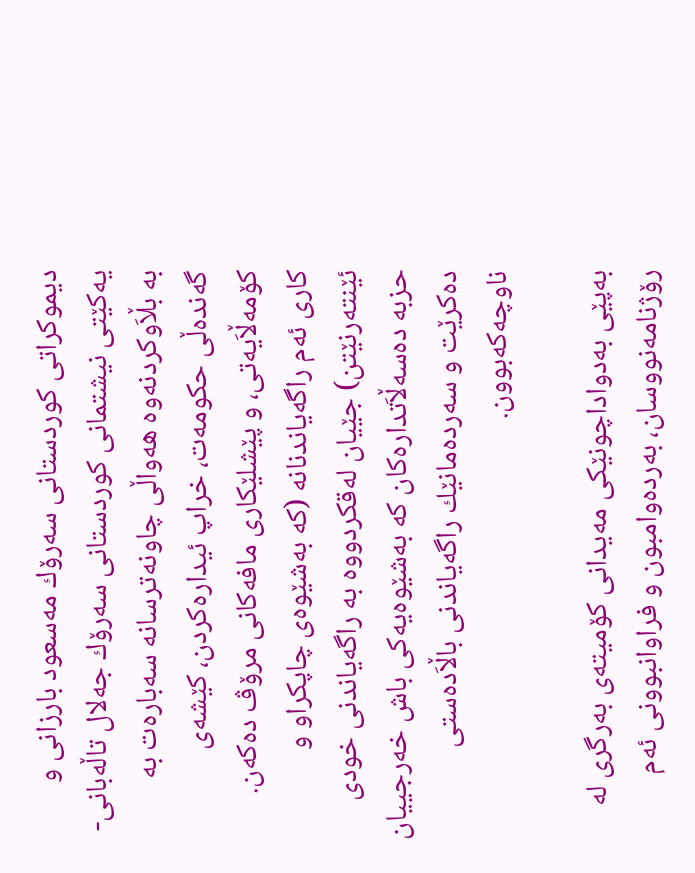دیموكراتی كوردستانی سه‌رۆك مه‌سعود بارزانی و یه‌كێتی نیشتمانی كوردستانی سه‌رۆك جه‌لال تاڵه‌بانی- به‌ بڵاَوكردنه‌وه‌ هه‌واڵی چاونه‌ترسانه‌ سه‌باره‌ت به‌ گه‌نده‌ڵی حكومه‌ت، خراپ ئیداره‌كردن، كێشه‌ی كۆمه‌ڵاَیه‌تی، و پێشلێكاری مافه‌كانی مرۆڤ ده‌كه‌ن. كاری ئه‌م راگه‌یاندنانه‌ (كه‌ به‌شێوه‌ی چاپكراو و ئێنته‌رنێتن) جێیان له‌قكردووه‌ به‌ راگه‌یاندنی خودی حزبه‌ ده‌سه‌ڵاَتداره‌كان كه‌ به‌شێوه‌یه‌كی باش خه‌رجییان ده‌كرێت و سه‌رده‌مانێك راگه‌یاندنی باڵاَده‌ستی ناوچه‌كه‌بوون.

به‌پێی به‌دواداچونێكی مه‌یدانی كۆمیته‌ی به‌رگری له‌ رۆژنامه‌نووسان، به‌رده‌وامبون و فراوانبوونی ئه‌م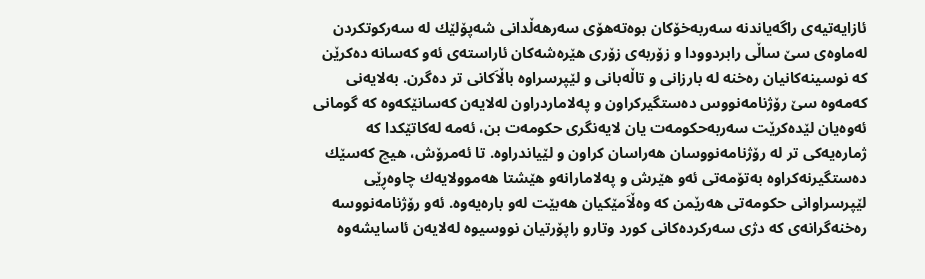ئازایه‌تیه‌ی راگه‌یاندنه‌ سه‌ربه‌خۆكان بوه‌ته‌هۆی سه‌رهه‌ڵدانی شه‌پۆلێك له‌ سه‌ركوتكردن له‌ماوه‌ی سێ ساڵی رابردوودا و زۆربه‌ی زۆری هێره‌شه‌كان ئاراسته‌ی ئه‌و كه‌سانه‌ ده‌كرێن كه‌ نوسینه‌كانیان ره‌خنه‌ له‌ بارزانی و تاڵه‌بانی و لێپرسراوه‌ باڵاَكانی تر ده‌گرن. به‌لایه‌نی كه‌مه‌وه‌ سێ رۆژنامه‌نووس ده‌ستگیركراون و په‌لاماردراون له‌لایه‌ن كه‌سانێكه‌وه‌ كه‌ گومانی ئه‌وه‌یان لێده‌كرێت سه‌ربه‌حكومه‌ت یان لایه‌نگری حكومه‌ت بن، ئه‌مه‌ له‌كاتێكدا كه‌ ژماره‌یه‌كی تر له‌ رۆژنامه‌نووسان هه‌راسان كراون و لێیاندراوه‌. تا ئه‌مرۆش، هیچ كه‌سێك ده‌ستگیرنه‌كراوه‌ به‌تۆمه‌تی ئه‌و هێرش و په‌لامارانه‌و هێشتا هه‌موولایه‌ك چاوه‌ڕێی لێپرسراوانی حكومه‌تی هه‌رێمن كه‌ وه‌ڵاَمێكیان هه‌بێت له‌و باره‌یه‌وه‌. ئه‌و رۆژنامه‌نووسه‌ ره‌خنه‌گرانه‌ی كه‌ دژی سه‌ركرده‌كانی كورد وتارو راپۆرتیان نووسیوه‌ له‌لایه‌ن ئاسایشه‌وه‌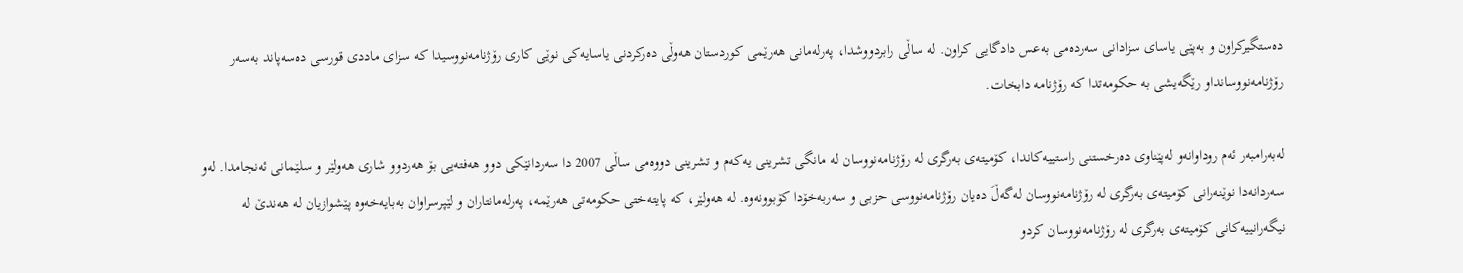ده‌ستگیركراون و به‌پێی یاسای سزادانی سه‌رده‌می به‌عس دادگایی كراون. له‌ ساڵی رابردووشدا، په‌رله‌مانی هه‌رێمی كوردستان هه‌وڵی ده‌ركردنی یاسایه‌كی نوێی كاری رۆژنامه‌نووسیدا كه‌ سزای ماددی قورسی ده‌سه‌پاند به‌سه‌ر رۆژنامه‌نووسانداو رێگه‌یشی به‌ حكومه‌تدا كه‌ رۆژنامه‌ دابخات.

له‌به‌رامبه‌ر ئه‌م روداوانه‌و له‌پێناوی ده‌رخستنی راستییه‌كاندا، كۆمیته‌ی به‌رگری له‌ رۆژنامه‌نووسان له‌ مانگی تشرینی یه‌كه‌م و تشرینی دووه‌می ساڵی 2007 دا سه‌ردانێكی دوو هه‌فته‌یی بۆ هه‌ردوو شاری هه‌ولێر و سلێمانی ئه‌نجامدا. له‌و سه‌ردانه‌دا نوێنه‌رانی كۆمیته‌ی به‌رگری له‌ رۆژنامه‌نووسان له‌گه‌ڵَ ده‌یان رۆژنامه‌نووسی حزبی و سه‌ربه‌خۆدا كۆبوونه‌وه‌. له‌ هه‌ولێر، كه‌ پایته‌ختی حكومه‌تی هه‌رێمه‌، په‌رله‌مانتاران و لێپرسراوان به‌بایه‌خه‌وه‌ پێشوازیان له‌ هه‌ندێ له‌ نیگه‌رانییه‌كانی كۆمیته‌ی به‌رگری له‌ رۆژنامه‌نووسان كردو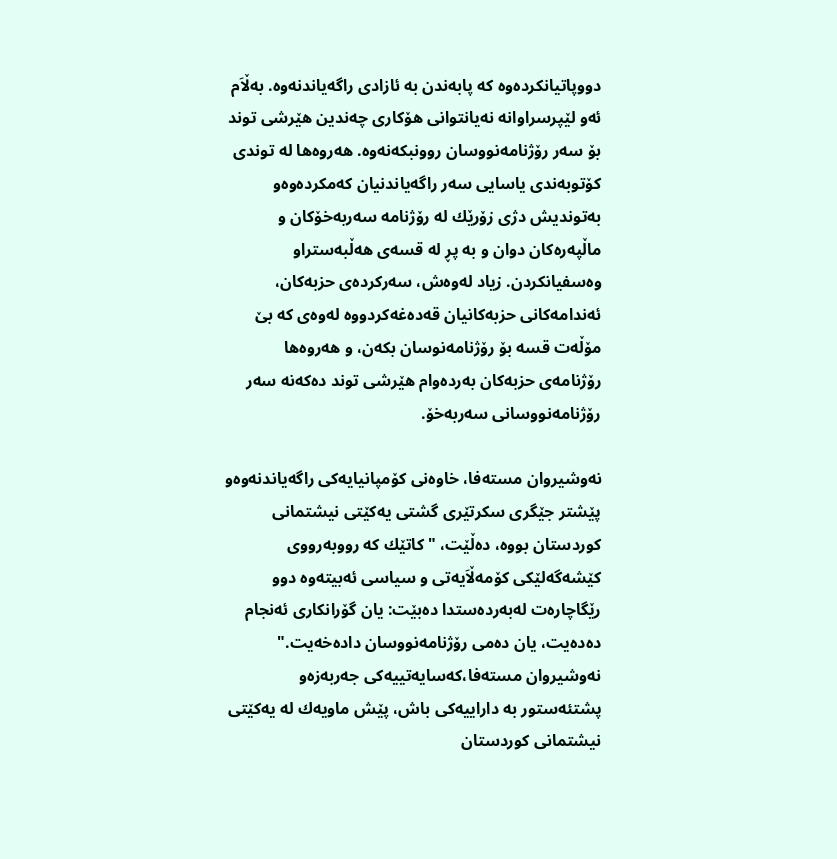دووپاتیانكرده‌وه‌ كه‌ پابه‌ندن به‌ ئازادی راگه‌یاندنه‌وه‌. به‌ڵاَم ئه‌و لێپرسراوانه‌ نه‌یانتوانی هۆكاری چه‌ندین هێرشی توند بۆ سه‌ر رۆژنامه‌نووسان روونبكه‌نه‌وه‌. هه‌روه‌ها له‌ توندی كۆتوبه‌ندی یاسایی سه‌ر راگه‌یاندنیان كه‌مكرده‌وه‌و به‌توندیش دژی زۆرێك له‌ رۆژنامه‌ سه‌ربه‌خۆكان و ماڵپه‌ره‌كان دوان و به‌ پڕ له‌ قسه‌ی هه‌ڵبه‌ستراو وه‌سفیانكردن. زیاد له‌وه‌ش، سه‌ركرده‌ی حزبه‌كان، ئه‌ندامه‌كانی حزبه‌كانیان قه‌ده‌غه‌كردووه‌ له‌وه‌ی كه‌ بێ مۆڵه‌ت قسه‌ بۆ رۆژنامه‌نوسان بكه‌ن، و هه‌روه‌ها رۆژنامه‌ی حزبه‌كان به‌رده‌وام هێرشی توند ده‌كه‌نه‌ سه‌ر رۆژنامه‌نووسانی سه‌ربه‌خۆ.

نه‌وشیروان مسته‌فا، خاوه‌نی كۆمپانیایه‌كی راگه‌یاندنه‌وه‌و پێشتر جێگری سكرتێری گشتی یه‌كێتی نیشتمانی كوردستان بووه‌، ده‌ڵێت، "كاتێك كه‌ رووبه‌رووی كێشه‌گه‌لێكی كۆمه‌ڵاَیه‌تی و سیاسی ئه‌بیته‌وه‌ دوو رێگاچاره‌ت له‌به‌رده‌ستدا ده‌بێت: یان گۆرانكاری ئه‌نجام ده‌ده‌یت، یان ده‌می رۆژنامه‌نووسان داده‌خه‌یت." نه‌وشیروان مسته‌فا،كه‌سایه‌تییه‌كی جه‌ربه‌زه‌و پشتئه‌ستور به‌ داراییه‌كی باش، پێش ماویه‌ك له‌ یه‌كێتی نیشتمانی كوردستان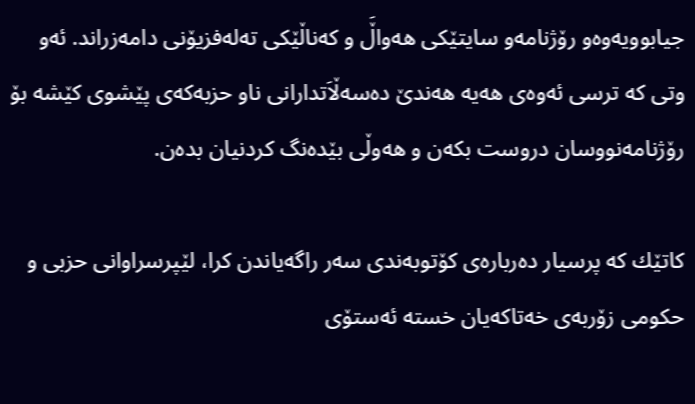جیابوویه‌وه‌و رۆژنامه‌و سایتێكی هه‌واڵَ و كه‌ناڵێكی ته‌له‌فزیۆنی دامه‌زراند. ئه‌و وتی كه‌ ترسی ئه‌وه‌ی هه‌یه‌ هه‌ندێ ده‌سه‌ڵاَتدارانی ناو حزبه‌كه‌ی پێشوی كێشه‌ بۆ رۆژنامه‌نووسان دروست بكه‌ن و هه‌وڵی بێده‌نگ كردنیان بده‌ن.

كاتێك كه‌ پرسیار ده‌رباره‌ی كۆتوبه‌ندی سه‌ر راگه‌یاندن كرا، لێپرسراوانی حزبی و حكومی زۆربه‌ی خه‌تاكه‌یان خسته‌ ئه‌ستۆی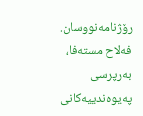رۆژنامه‌نووسان. فه‌لاح مسته‌فا، به‌رپرسی په‌یوه‌ندییه‌كانی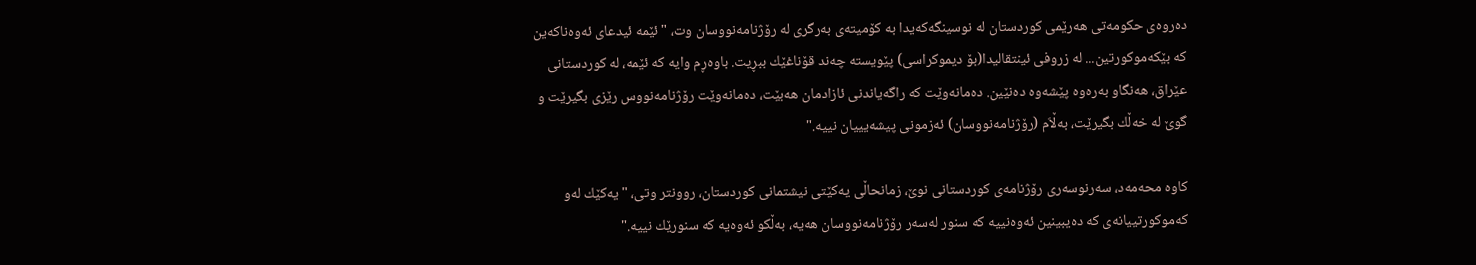ده‌روه‌ی حكومه‌تی هه‌رێمی كوردستان له‌ نوسینگه‌كه‌یدا به‌ كۆمیته‌ی به‌رگری له‌ رۆژنامه‌نووسان وت، "ئێمه‌ ئیدعای ئه‌وه‌ناكه‌ین كه‌ بێكه‌موكورتین... له‌ زروفی ئینتقالیدا(بۆ دیموكراسی) پێویسته‌ چه‌ند قۆناغێك ببڕیت. باوه‌ڕم وایه‌ كه‌ ئێمه‌، له‌ كوردستانی عێراق، هه‌نگاو به‌ره‌وه‌ پێشه‌وه‌ ده‌نێین. ده‌مانه‌وێت كه‌ راگه‌یاندنی ئازادمان هه‌بێت، ده‌مانه‌وێت رۆژنامه‌نووس رێزی بگیرێت و گوێ له‌ خه‌ڵك بگیرێت، به‌ڵاَم (رۆژنامه‌نووسان) ئه‌زمونی پیشه‌یییان نییه‌."

كاوه‌ محه‌مه‌د، سه‌رنوسه‌ری رۆژنامه‌ی كوردستانی نوێ، زمانحاڵی یه‌كێتی نیشتمانی كوردستان، روونتر وتی، "یه‌كێك له‌و كه‌موكورتییانه‌ی كه‌ ده‌یبینین ئه‌وه‌نییه‌ كه‌ سنور له‌سه‌ر رۆژنامه‌نووسان هه‌یه‌، به‌ڵكو ئه‌وه‌یه‌ كه‌ سنورێك نییه‌."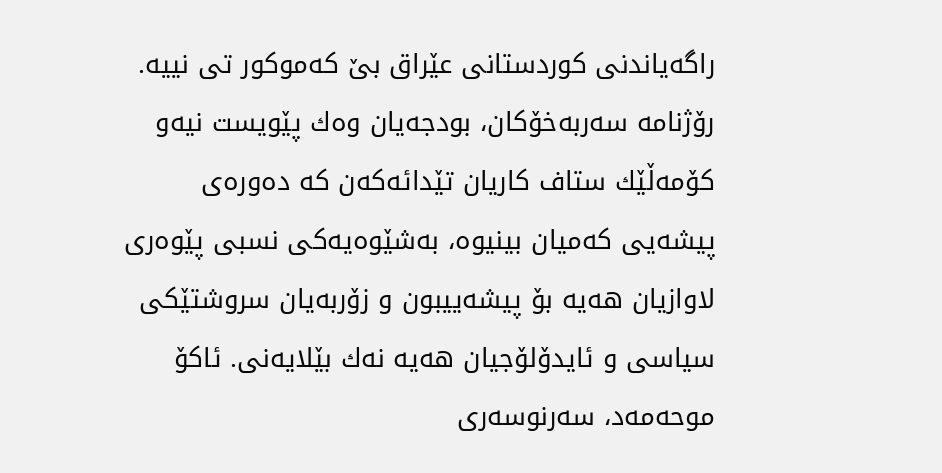راگه‌یاندنی كوردستانی عێراق بێ كه‌موكور تی نییه‌. رۆژنامه‌ سه‌ربه‌خۆكان، بودجه‌یان وه‌ك پێویست نیه‌و كۆمه‌ڵێك ستاف كاریان تێدائه‌كه‌ن كه‌ ده‌وره‌ی پیشه‌یی كه‌میان بینیوه‌، به‌شێوه‌یه‌كی نسبی پێوه‌ری لاوازیان هه‌یه‌ بۆ پیشه‌ییبون و زۆربه‌یان سروشتێكی سیاسی و ئایدۆلۆجیان هه‌یه‌ نه‌ك بێلایه‌نی. ئاكۆ موحه‌مه‌د، سه‌رنوسه‌ری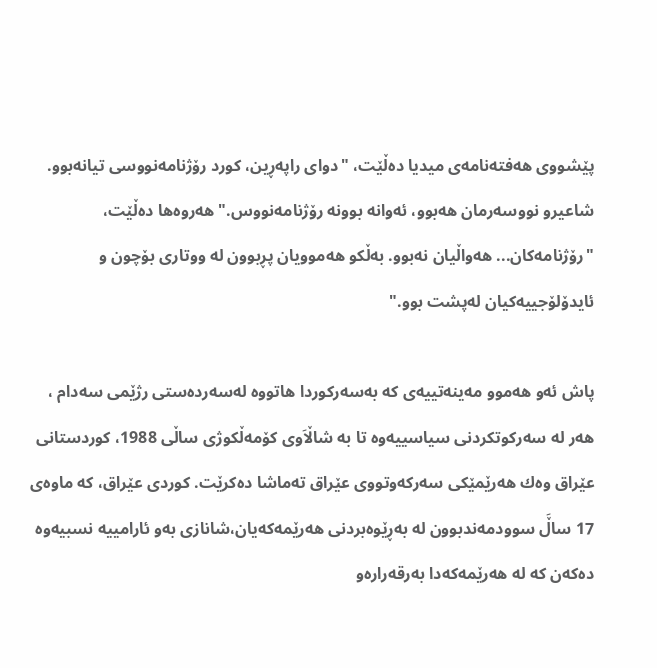پێشووی هه‌فته‌نامه‌ی میدیا ده‌ڵێت، "دوای راپه‌ڕین، كورد رۆژنامه‌نووسی تیانه‌بوو. شاعیرو نووسه‌رمان هه‌بوو، ئه‌وانه‌ بوونه‌ رۆژنامه‌نووس." هه‌روه‌ها ده‌ڵێت، "رۆژنامه‌كان... هه‌واڵیان نه‌بوو. به‌ڵكو هه‌موویان پڕبوون له‌ ووتاری بۆچون و ئایدۆلۆجییه‌كیان له‌پشت بوو."

پاش ئه‌و هه‌موو مه‌ینه‌تییه‌ی كه‌ به‌سه‌ركوردا هاتووه‌ له‌سه‌رده‌ستی رژێمی سه‌دام ، هه‌ر له‌ سه‌ركوتكردنی سیاسییه‌وه‌ تا به‌ شاڵاَوی كۆمه‌ڵكوژی ساڵی 1988، كوردستانی عێراق وه‌ك هه‌رێمێكی سه‌ركه‌وتووی عێراق ته‌ماشا ده‌كرێت. كوردی عێراق، كه‌ ماوه‌ی 17 ساڵَ سوودمه‌ندبوون له‌ به‌ڕێوه‌بردنی هه‌رێمه‌كه‌یان،شانازی به‌و ئارامییه‌ نسبیه‌وه‌ ده‌كه‌ن كه‌ له‌ هه‌رێمه‌كه‌دا به‌رقه‌راره‌و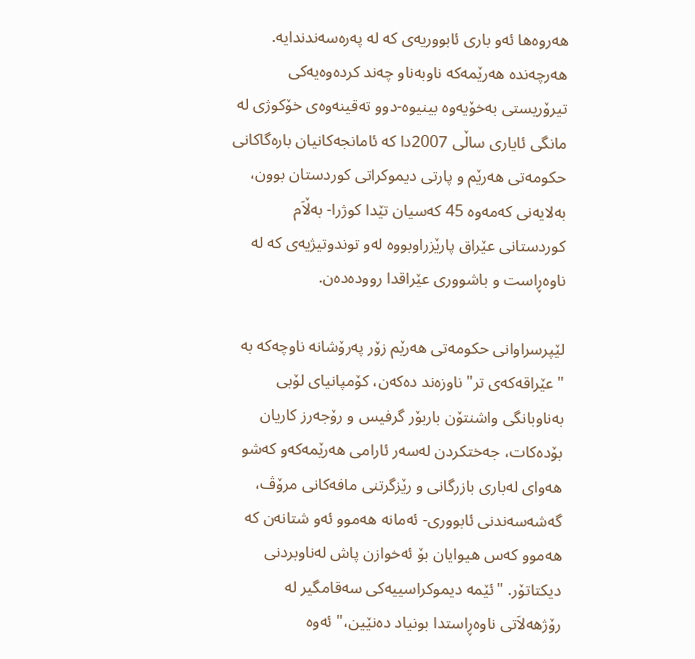هه‌روه‌ها ئه‌و باری ئابووریه‌ی كه‌ له‌ په‌ره‌سه‌ندندایه‌. هه‌رچه‌نده‌ هه‌رێمه‌كه‌ ناوبه‌ناو چه‌ند كرده‌وه‌یه‌كی تیرۆریستی به‌خۆیه‌وه‌ بینیوه‌-دوو ته‌قینه‌وه‌ی خۆكوژی له‌ مانگی ئایاری ساڵی 2007دا كه‌ ئامانجه‌كانیان باره‌گاكانی حكومه‌تی هه‌رێم و پارتی دیموكراتی كوردستان بوون، به‌لایه‌نی كه‌مه‌وه‌ 45 كه‌سیان تێدا كوژرا- به‌ڵاَم كوردستانی عێراق پارێزراوبووه‌ له‌و توندوتیژیه‌ی كه‌ له‌ ناوه‌ڕاست و باشووری عێراقدا رووده‌ده‌ن.

لێپرسراوانی حكومه‌تی هه‌رێم زۆر په‌رۆشانه‌ ناوچه‌كه‌ به‌ "عێراقه‌كه‌ی تر" ناوزه‌ند ده‌كه‌ن، كۆمپانیای لۆبی به‌ناوبانگی واشنتۆن باربۆر گرفیس و رۆجه‌رز كاریان بۆده‌كات، جه‌ختكردن له‌سه‌ر ئارامی هه‌رێمه‌كه‌و كه‌شو هه‌وای له‌باری بازرگانی و رێزگرتنی مافه‌كانی مرۆڤ، گه‌شه‌سه‌ندنی ئابووری- ئه‌مانه‌ هه‌موو ئه‌و شتانه‌ن كه‌ هه‌موو كه‌س هیوایان بۆ ئه‌خوازن پاش له‌ناوبردنی دیكتاتۆر. "ئێمه‌ دیموكراسییه‌كی سه‌قامگیر له‌ رۆژهه‌لاَتی ناوه‌ڕاستدا بونیاد ده‌نێین،" ئه‌وه‌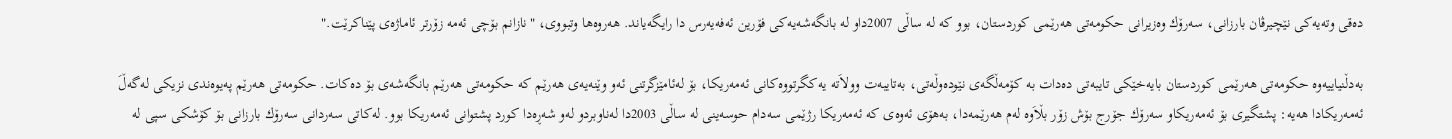ده‌قی وته‌یه‌كی نێچیرڤان بارزانی، سه‌رۆك وه‌زیرانی حكومه‌تی هه‌رێمی كوردستان، بوو كه‌ له‌ ساڵی 2007داو له‌ بانگه‌شه‌یه‌كی فۆرین ئه‌فه‌یه‌رس دا رایگه‌یاند. هه‌روه‌ها وتبووی، "نازانم بۆچی ئه‌مه‌ زۆرتر ئاماژه‌ی پێناكرێت."

به‌دڵنیاییه‌وه‌ حكومه‌تی هه‌رێمی كوردستان بایه‌خێكی تایبه‌تی ده‌دات به‌ كۆمه‌ڵگه‌ی نێوده‌وڵه‌تی، به‌تایبه‌ت وولاَته‌ یه‌كگرتووه‌كانی ئه‌مه‌ریكا، بۆ له‌ئامێزگرتنی ئه‌و وێنه‌یه‌ی هه‌رێم كه‌ حكومه‌تی هه‌رێم بانگه‌شه‌ی بۆ ده‌كات. حكومه‌تی هه‌رێم په‌یوه‌ندی نزیكی له‌گه‌ڵَ ئه‌مه‌ریكادا هه‌یه‌: پشتگیری بۆ ئه‌مه‌ریكاو سه‌رۆك جۆرج بۆش زۆر بڵاَوه‌ له‌م هه‌رێمه‌دا، به‌هۆی ئه‌وه‌ی كه‌ ئه‌مه‌ریكا رژێمی سه‌دام حوسه‌ینی له‌ ساڵی 2003دا له‌ناوبردو له‌و شه‌ڕه‌دا كورد پشتوانی ئه‌مه‌ریكا بوو. له‌كاتی سه‌ردانی سه‌رۆك بارزانی بۆ كۆشكی سپی له‌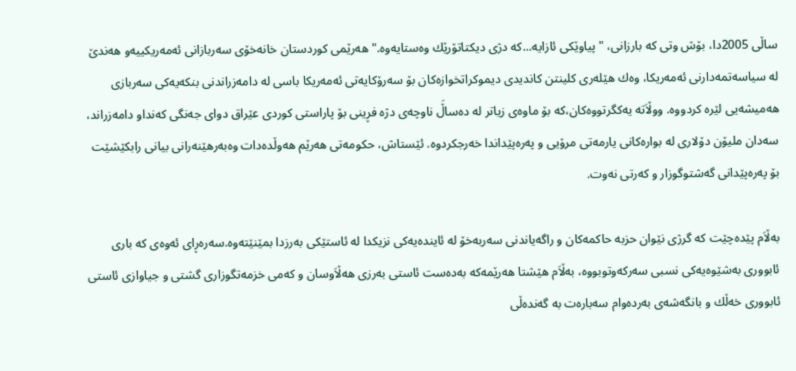ساڵی 2005دا، بۆش وتی كه‌ بارزانی، "پیاوێكی ئازایه‌...كه‌ دژی دیكتاتۆرێك وه‌ستایه‌وه‌." هه‌رێمی كوردستان خانه‌خۆی سه‌ربازانی ئه‌مه‌ریكییه‌و هه‌ندێ له‌ سیاسه‌تمه‌دارنی ئه‌مه‌ریكا، وه‌ك هێله‌ری كلینتن كاندیدی دیموكراتخوازه‌كان بۆ سه‌رۆكایه‌تی ئه‌مه‌ریكا باسی له‌ دامه‌زراندنی بنكه‌یه‌كی سه‌ربازی هه‌میشه‌یی لێره‌ كردووه‌. ووڵاَته‌ یه‌كگرتووه‌كان،كه‌ بۆ ماوه‌ی زیاتر له‌ ده‌ساڵَ ناوچه‌ی دژه‌ فڕینی بۆ پاراستی كوردی عێراق دوای جه‌نگی كه‌نداو دامه‌زراند، سه‌دان ملیۆن دۆلاری له‌ بواره‌كانی یارمه‌تی مرۆیی و په‌ره‌پێداندا خه‌رجكردوه‌. ئێستاش، حكومه‌تی هه‌رێم هه‌وڵده‌دات وه‌به‌رهێنه‌رانی بیانی رابكێشێت بۆ په‌ره‌پێدانی گه‌شتوگوزار و كه‌رتی نه‌وت.

به‌ڵاَم پێده‌چێت كه‌ گرژی نێوان حزبه‌ حاكمه‌كان و راگه‌یاندنی سه‌ربه‌خۆ له‌ ئاینده‌یه‌كی نزیكدا له‌ ئاستێكی به‌رزدا بمێنێته‌وه‌.سه‌ره‌ڕای ئه‌وه‌ی كه‌ باری ئابووری به‌شێوه‌یه‌كی نسبی سه‌ركه‌وتوبووه‌، به‌ڵاَم هێشتا هه‌رێمه‌كه‌ به‌ده‌ست ئاستی به‌رزی هه‌ڵاَوسان و كه‌می خزمه‌تگوزاری گشتی و جیاوازی ئاستی ئابووری خه‌ڵك و بانگه‌شه‌ی به‌رده‌وام سه‌باره‌ت به‌ گه‌نده‌ڵی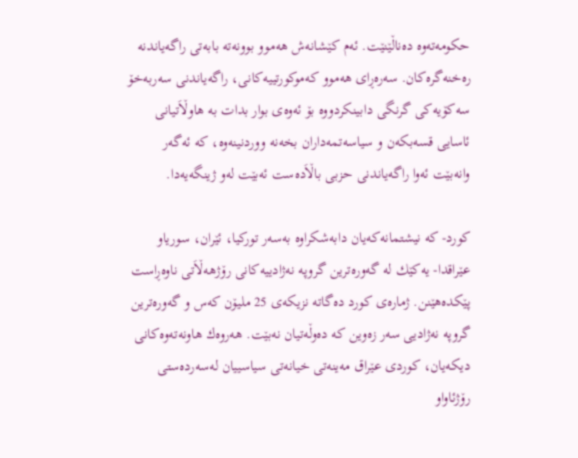حكومه‌ته‌وه‌ ده‌ناڵێنێت. ئه‌م كێشانه‌ش هه‌موو بوونه‌ته‌ بابه‌تی راگه‌یاندنه‌ ره‌خنه‌گره‌كان. سه‌ره‌ڕای هه‌موو كه‌موكورتییه‌كانی، راگه‌یاندنی سه‌ربه‌خۆ سه‌كۆیه‌كی گرنگی دابینكردووه‌ بۆ ئه‌وه‌ی بوار بدات به‌ هاوڵاَتیانی ئاسایی قسه‌بكه‌ن و سیاسه‌تمه‌داران بخه‌نه‌ ووردنینه‌وه‌، كه‌ ئه‌گه‌ر وانه‌بێت ئه‌وا راگه‌یاندنی حزبی باڵاَده‌ست ئه‌بێت له‌و ژینگه‌یه‌دا.

كورد- كه‌ نیشتمانه‌كه‌یان دابه‌شكراوه‌ به‌سه‌ر توركیا، ئێران، سوریاو عێراقدا- یه‌كێك له‌ گه‌وره‌ترین گروپه‌ نه‌ژادییه‌كانی رۆژهه‌ڵاَتی ناوه‌ڕاست پێكده‌هێنن. ژماره‌ی كورد ده‌گاته‌ نزیكه‌ی 25 ملیۆن كه‌س و گه‌وره‌ترین گروپه‌ نه‌ژادیی سه‌ر زه‌وین كه‌ ده‌وڵه‌تیان نه‌بێت. هه‌روه‌ك هاونه‌ته‌وه‌كانی دیكه‌یان، كوردی عێراق مه‌ینه‌تی خیانه‌تی سیاسییان له‌سه‌رده‌ستی رۆژئاواو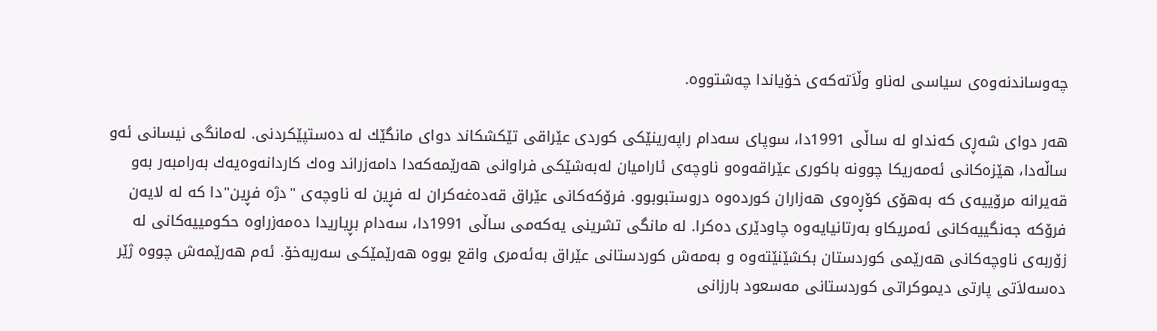چه‌وساندنه‌وه‌ی سیاسی له‌ناو وڵاَته‌كه‌ی خۆیاندا چه‌شتووه‌.

هه‌ر دوای شه‌ڕی كه‌نداو له‌ ساڵی 1991دا، سوپای سه‌دام راپه‌رینێكی كوردی عێراقی تێكشكاند دوای مانگێك له‌ ده‌ستپێكردنی. له‌مانگی نیسانی ئه‌و ساڵه‌دا، هێزه‌كانی ئه‌مه‌ریكا چوونه‌ باكوری عێراقه‌وه‌و ناوچه‌ی ئارامیان له‌به‌شێكی فراوانی هه‌رێمه‌كه‌دا دامه‌زراند وه‌ك كاردانه‌وه‌یه‌ك به‌رامبه‌ر به‌و قه‌یرانه‌ مرۆییه‌ی كه‌ به‌هۆی كۆڕه‌وی هه‌زاران كورده‌وه‌ دروستبوبوو. فرۆكه‌كانی عێراق قه‌ده‌غه‌كران له‌ فڕین له‌ ناوچه‌ی "دژه‌ فڕین"دا كه‌ له‌ لایه‌ن فرۆكه‌ جه‌نگییه‌كانی ئه‌مریكاو به‌رتانیایه‌وه‌ چاودێری ده‌كرا. له‌ مانگی تشرینی یه‌كه‌می ساڵی 1991دا، سه‌دام بڕیاریدا ده‌مه‌زراوه‌ حكومییه‌كانی له‌ زۆربه‌ی ناوچه‌كانی هه‌رێمی كوردستان بكشێنێته‌وه‌ و به‌مه‌ش كوردستانی عێراق به‌ئه‌مری واقع بووه‌ هه‌رێمێكی سه‌ربه‌خۆ. ئه‌م هه‌رێمه‌ش چووه‌ ژێر ده‌سه‌لاَتی پارتی دیموكراتی كوردستانی مه‌سعود بارزانی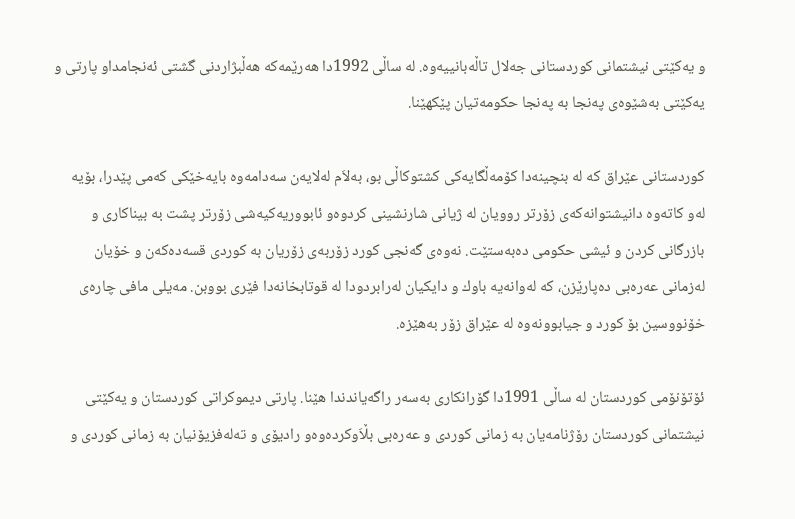و یه‌كێتی نیشتمانی كوردستانی جه‌لال تاڵه‌بانییه‌وه‌. له‌ ساڵی 1992دا هه‌رێمه‌كه‌ هه‌ڵبژاردنی گشتی ئه‌نجامداو پارتی و یه‌كێتی به‌شێوه‌ی په‌نجا به‌ په‌نجا حكومه‌تیان پێكهێنا.

كوردستانی عێراق كه‌ له‌ بنچینه‌دا كۆمه‌ڵگایه‌كی كشتوكاڵی بو، به‌لاَم له‌لایه‌ن سه‌دامه‌وه‌ بایه‌خێكی كه‌می پێدرا، بۆیه‌ له‌و كاته‌وه‌ دانیشتوانه‌كه‌ی زۆرتر روویان له‌ ژیانی شارنشینی كردوه‌و ئابووریه‌كیه‌شی زۆرتر پشت به‌ بیناكاری و بازرگانی كردن و ئیشی حكومی ده‌به‌ستێت. نه‌وه‌ی گه‌نجی كورد زۆربه‌ی زۆریان به‌ كوردی قسه‌ده‌كه‌ن و خۆیان له‌زمانی عه‌ره‌بی ده‌پارێزن، كه‌ له‌وانه‌یه‌ باوك و دایكیان له‌رابردودا له‌ قوتابخانه‌دا فێری بووبن. مه‌یلی مافی چاره‌ی خۆنووسین بۆ كورد و جیابوونه‌وه‌ له‌ عێراق زۆر به‌هێزه‌.

ئۆتۆنۆمی كوردستان له‌ ساڵی 1991دا گۆرانكاری به‌سه‌ر راگه‌یاندندا هێنا. پارتی دیموكراتی كوردستان و یه‌كێتی نیشتمانی كوردستان رۆژنامه‌یان به‌ زمانی كوردی و عه‌ره‌بی بڵاَوكرده‌وه‌و رادیۆی و ته‌له‌فزیۆنیان به‌ زمانی كوردی و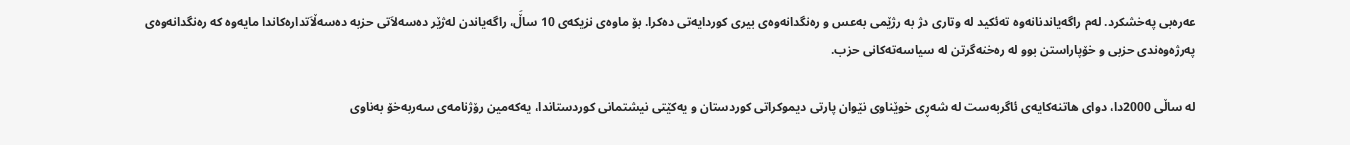عه‌ره‌بی په‌خشكرد. له‌م راگه‌یاندنانه‌وه‌ ته‌ئكید له‌ وتاری دژ به‌ رژێمی به‌عس و ره‌نگدانه‌وه‌ی بیری كوردایه‌تی ده‌كرا. بۆ ماوه‌ی نزیكه‌ی 10 ساڵَ، راگه‌یاندن له‌ژێر ده‌سه‌لاَتی حزبه‌ ده‌سه‌ڵاَتداره‌كاندا مایه‌وه‌ كه‌ ره‌نگدانه‌وه‌ی په‌رژه‌وه‌ندی حزبی و خۆپاراستن بوو له‌ ره‌خنه‌گرتن له‌ سیاسه‌ته‌كانی حزب.

له‌ ساڵی 2000دا، دوای هاتنه‌كایه‌ی ئاگربه‌ست له‌ شه‌ڕی خوێناوی نێوان پارتی دیموكراتی كوردستان و یه‌كێتی نیشتمانی كوردستاندا، یه‌كه‌مین رۆژنامه‌ی سه‌ربه‌خۆ به‌ناوی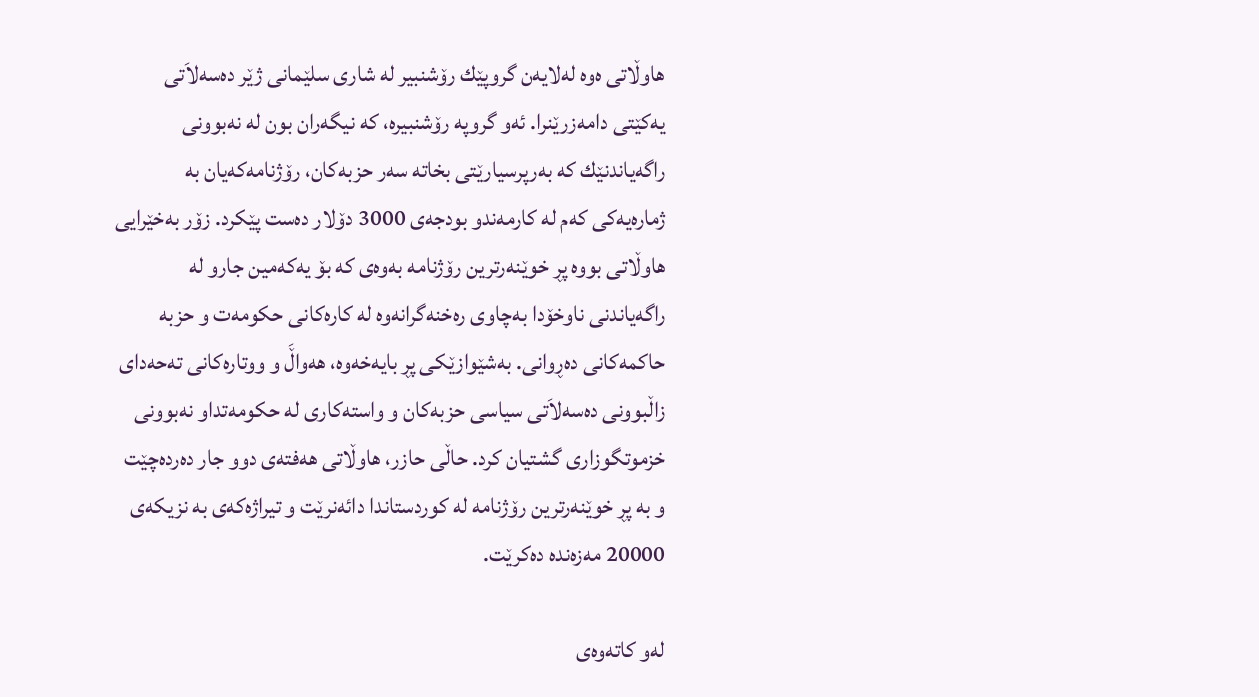هاوڵاتی ه‌وه‌ له‌لایه‌ن گروپێك رۆشنبیر له‌ شاری سلێمانی ژێر ده‌سه‌لاَتی یه‌كێتی دامه‌زرێنرا. ئه‌و گروپه‌ رۆشنبیره‌، كه‌ نیگه‌ران بون له‌ نه‌بوونی راگه‌یاندنێك كه‌ به‌رپرسیارێتی بخاته‌ سه‌ر حزبه‌كان، رۆژنامه‌كه‌یان به‌ ژماره‌یه‌كی كه‌م له‌ كارمه‌ندو بودجه‌ی 3000 دۆلار ده‌ست پێكرد. زۆر به‌خێرایی هاوڵاتی بووه‌ پڕ خوێنه‌رترین رۆژنامه‌ به‌وه‌ی كه‌ بۆ یه‌كه‌مین جارو له‌ راگه‌یاندنی ناوخۆدا به‌چاوی ره‌خنه‌گرانه‌وه‌ له‌ كاره‌كانی حكومه‌ت و حزبه‌ حاكمه‌كانی ده‌ڕوانی. به‌شێوازێكی پڕ بایه‌خه‌وه‌، هه‌واڵَ و ووتاره‌كانی ته‌حه‌دای زاڵبوونی ده‌سه‌لاَتی سیاسی حزبه‌كان و واسته‌كاری له‌ حكومه‌تداو نه‌بوونی خزموتگوزاری گشتیان كرد. حاڵی حازر، هاوڵاتی هه‌فته‌ی دوو جار ده‌رده‌چێت و به‌ پڕ خوێنه‌رترین رۆژنامه‌ له‌ كوردستاندا دائه‌نرێت و تیراژه‌كه‌ی به‌ نزیكه‌ی 20000 مه‌زه‌نده‌ ده‌كرێت.

له‌و كاته‌وه‌ی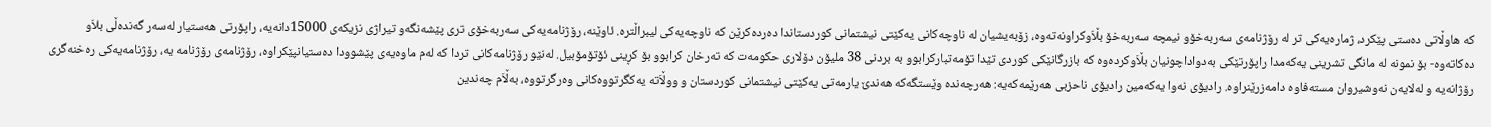كه‌ هاوڵاتی ده‌ستی پێكرد، ژماره‌یه‌كی تر له‌ رۆژنامه‌ی سه‌ربه‌خۆو نیمچه‌ سه‌ربه‌خۆ بڵاَوكراونه‌ته‌وه‌، زۆبه‌یشیان له‌ ناوچه‌كانی یه‌كێتی نیشتمانی كوردستاندا ده‌رده‌كرێن كه‌ ناوچه‌یه‌كی لیبراڵتره‌. ئاوێنه‌، رۆژنامه‌یه‌كی سه‌ربه‌خۆی تری پێشه‌نگه‌و تیراژی نزیكه‌ی 15000دانه‌یه‌، راپۆرتی هه‌ستیار له‌سه‌ر گه‌نده‌ڵی بلاَو ده‌كاته‌وه‌- بۆ نمونه‌ له‌ مانگی تشرینی یه‌كه‌مدا راپۆرتێكی به‌دواداچونیان بڵاَوكرده‌وه‌ كه‌ بازرگانێكی كوردی تێدا تۆمه‌تباركرابوو به‌ بردنی 38 ملیۆن دۆلاری حكومه‌ت كه‌ ته‌رخان كرابوو بۆ كڕینی ئۆتۆمۆبیل. له‌نێو رۆژنامه‌كانی تردا كه‌ له‌م ماوه‌یه‌ی پێشوودا ده‌ستیانپێكراوه‌، رۆژنامه‌ی رۆژنامه‌ یه‌، رۆژنامه‌یه‌كی ره‌خنه‌گری رۆژانه‌یه‌ و له‌لایه‌ن نه‌وشیروان مسته‌فاوه‌ دامه‌زرێنراوه‌. رادیۆی نه‌وا یه‌كه‌مین رادیۆی ناحزبی هه‌رێمه‌كه‌یه‌: هه‌رچه‌نده‌ وێستگه‌كه‌ هه‌ندێ یارمه‌تی یه‌كێتی نیشتمانی كوردستان و ووڵاَته‌ یه‌كگرتووه‌كانی وه‌رگرتووه‌، به‌ڵاَم چه‌ندین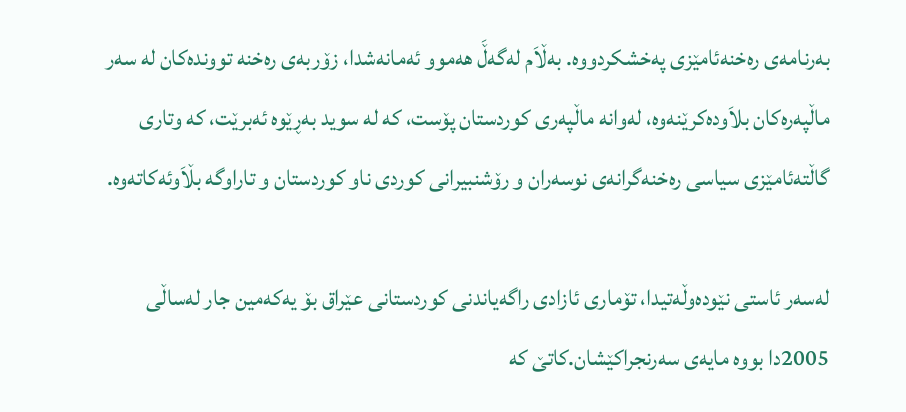به‌رنامه‌ی ره‌خنه‌ئامێزی په‌خشكردووه‌. به‌ڵاَم له‌گه‌ڵَ هه‌موو ئه‌مانه‌شدا، زۆربه‌ی ره‌خنه‌ توونده‌كان له‌ سه‌ر ماڵپه‌ره‌كان بلاَوده‌كرێنه‌وه‌، له‌وانه‌ ماڵپه‌ری كوردستان پۆست، كه‌ له‌ سوید به‌ڕێوه‌ ئه‌برێت، كه‌ وتاری گاڵته‌ئامێزی سیاسی ره‌خنه‌گرانه‌ی نوسه‌ران و رۆشنبیرانی كوردی ناو كوردستان و تاراوگه‌ بڵاَوئه‌كاته‌وه‌.

له‌سه‌ر ئاستی نێوده‌وڵه‌تیدا، تۆماری ئازادی راگه‌یاندنی كوردستانی عێراق بۆ یه‌كه‌مین جار له‌ساڵی 2005دا بووه‌ مایه‌ی سه‌رنجراكێشان.كاتێ كه‌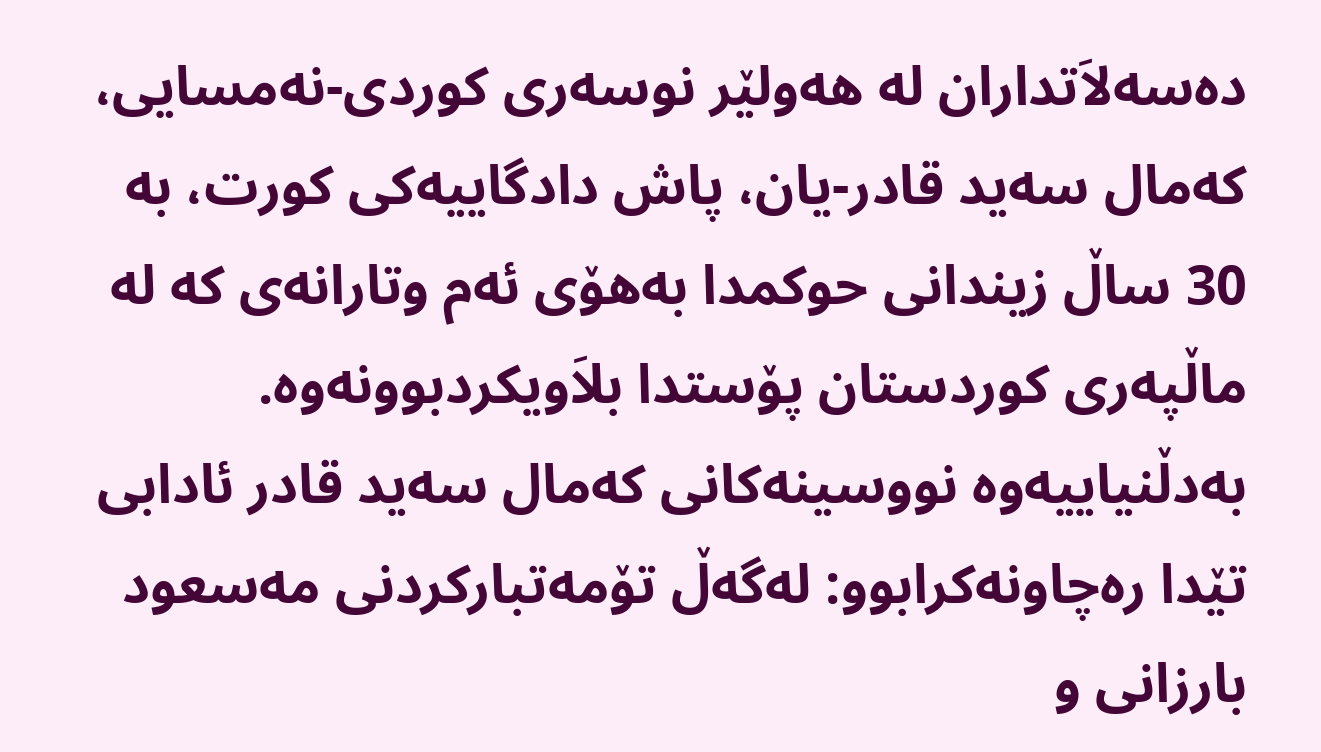ده‌سه‌لاَتداران له‌ هه‌ولێر نوسه‌ری كوردی-نه‌مسایی، كه‌مال سه‌ید قادر-یان، پاش دادگاییه‌كی كورت، به‌ 30 ساڵ زیندانی حوكمدا به‌هۆی ئه‌م وتارانه‌ی كه‌ له‌ ماڵپه‌ری كوردستان پۆستدا بلاَویكردبوونه‌وه‌. به‌دڵنیاییه‌وه‌ نووسینه‌كانی كه‌مال سه‌ید قادر ئادابی تێدا ره‌چاونه‌كرابوو: له‌گه‌ڵ تۆمه‌تباركردنی مه‌سعود بارزانی و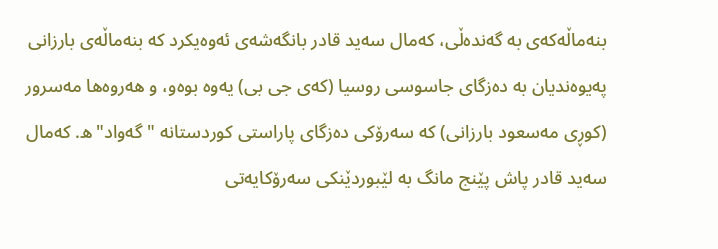بنه‌ماڵه‌كه‌ی به‌ گه‌نده‌ڵی، كه‌مال سه‌ید قادر بانگه‌شه‌ی ئه‌وه‌یكرد كه‌ بنه‌ماڵه‌ی بارزانی په‌یوه‌ندیان به‌ ده‌زگای جاسوسی روسیا (كه‌ی جی بی) یه‌وه‌ بوه‌و، و هه‌روه‌ها مه‌سرور (كوڕی مه‌سعود بارزانی) كه‌ سه‌رۆكی ده‌زگای پاراستی كوردستانه‌ "گه‌واد"ه‌. كه‌مال سه‌ید قادر پاش پێنج مانگ به‌ لێبوردێنكی سه‌رۆكایه‌تی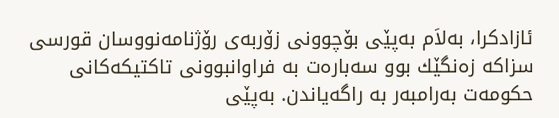ئازادكرا، به‌لاَم به‌پێی بۆچوونی زۆربه‌ی رۆژنامه‌نووسان قورسی سزاكه‌ زه‌نگێك بوو سه‌باره‌ت به‌ فراوانبوونی تاكتیكه‌كانی حكومه‌ت به‌رامبه‌ر به‌ راگه‌یاندن. به‌پێی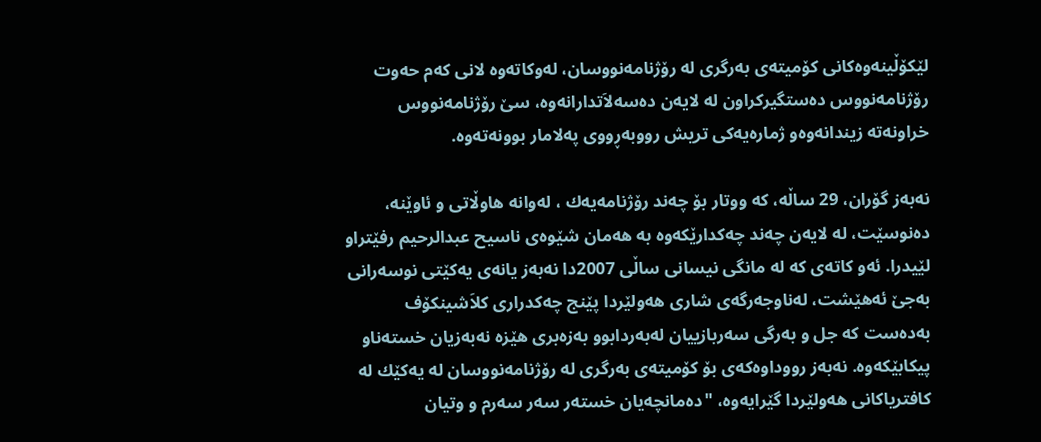لێكۆڵینه‌وه‌كانی كۆمیته‌ی به‌رگری له‌ رۆژنامه‌نووسان، له‌وكاته‌وه‌ لانی كه‌م حه‌وت رۆژنامه‌نووس ده‌ستگیركراون له‌ لایه‌ن ده‌سه‌لاَتدارانه‌وه‌، سێ رۆژنامه‌نووس خراونه‌ته‌ زیندانه‌وه‌و ژماره‌یه‌كی تریش رووبه‌ڕووی په‌لامار بوونه‌ته‌وه‌.

نه‌به‌ز گۆران، 29 ساڵه‌، كه‌ ووتار بۆ چه‌ند رۆژنامه‌یه‌ك ، له‌وانه‌ هاوڵاتی و ئاوێنه‌، ده‌نوسێت، له‌ لایه‌ن چه‌ند چه‌كدارێكه‌وه‌ به‌ هه‌مان شێوه‌ی ناسیح عبدالرحیم رفێتراو لێیدرا. ئه‌و كاته‌ی كه‌ له‌ مانگی نیسانی ساڵی 2007دا نه‌به‌ز یانه‌ی یه‌كێتی نوسه‌رانی به‌جێ ئه‌هێشت، له‌ناوجه‌رگه‌ی شاری هه‌ولێردا پێنج چه‌كدراری كلاَشینكۆف به‌ده‌ست كه‌ جل و به‌رگی سه‌ربازییان له‌به‌ردابوو به‌زه‌بری هێزه‌ نه‌به‌زیان خسته‌ناو پیكابێكه‌وه‌. نه‌به‌ز رووداوه‌كه‌ی بۆ كۆمیته‌ی به‌رگری له‌ رۆژنامه‌نووسان له‌ یه‌كێك له‌ كافتریاكانی هه‌ولێردا گێرایه‌وه‌، "ده‌مانچه‌یان خسته‌ر سه‌ر سه‌رم و وتیان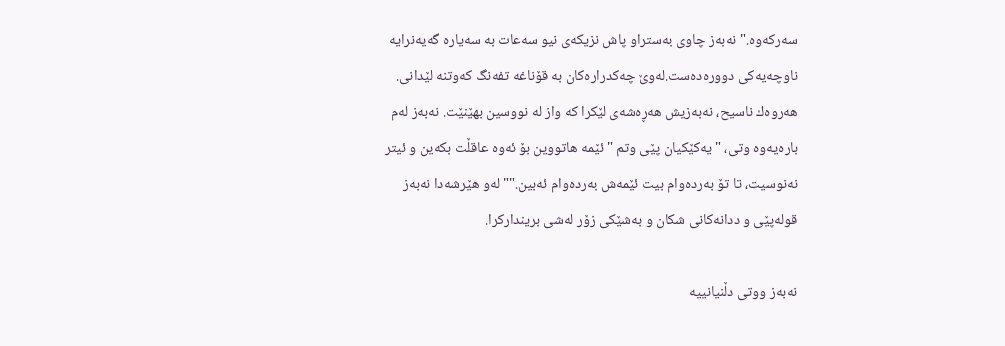سه‌ركه‌وه‌." نه‌به‌ز چاوی به‌ستراو پاش نزیكه‌ی نیو سه‌عات به‌ سه‌یاره‌ گه‌یه‌نرایه‌ ناوچه‌یه‌كی دووره‌ده‌ست.له‌وێ چه‌كدراره‌كان به‌ قۆناغه‌ تفه‌نگ كه‌وتنه‌ لێدانی. هه‌روه‌ك ناسیح، نه‌به‌زیش هه‌ڕه‌شه‌ی لێكرا كه‌ واز له‌ نووسین بهێنێت. نه‌به‌ز له‌م باره‌یه‌وه‌ وتی، "یه‌كێكیان پێی وتم "ئێمه‌ هاتووین بۆ ئه‌وه‌ عاقڵت بكه‌ین و ئیتر نه‌نوسیت، تا تۆ به‌رده‌وام بیت ئێمه‌ش به‌رده‌وام ئه‌بین."" له‌و هێرشه‌دا نه‌به‌ز قوله‌پێی و ددانه‌كانی شكان و به‌شێكی زۆر له‌شی برینداركرا.

نه‌به‌ز ووتی دڵنیانییه‌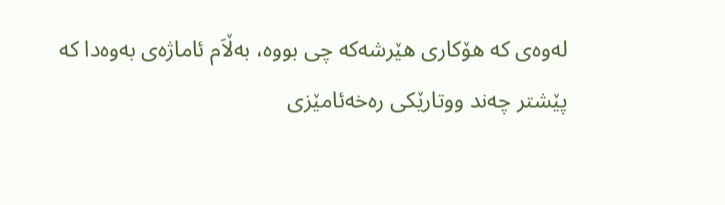له‌وه‌ی كه‌ هۆكاری هێرشه‌كه‌ چی بووه‌، به‌ڵاَم ئاماژه‌ی به‌وه‌دا كه‌ پێشتر چه‌ند ووتارێكی ره‌خه‌ئامێزی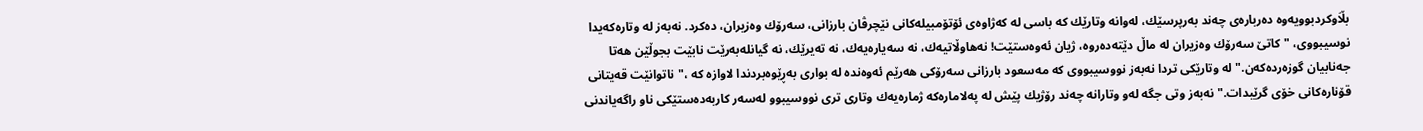بڵاَوكردبوویه‌وه‌ ده‌رباره‌ی چه‌ند به‌رپرسێك، له‌وانه‌ وتارێك كه‌ باسی له‌ كه‌ژاوه‌ی ئۆتۆمبیله‌كانی نێچرڤان بارزانی، سه‌رۆك وه‌زیران، ده‌كرد. نه‌به‌ز له‌ وتاره‌كه‌یدا نوسیبووی، "كاتێ سه‌رۆك وه‌زیران له‌ ماڵ دێته‌ده‌روه‌، ژیان ئه‌وه‌ستێت! نه‌هاوڵاتیه‌ك، نه‌ سه‌یاره‌یه‌ك، نه‌ ته‌یرێك، نه‌ گیانله‌به‌رێت نابێت بجوڵێن هه‌تا جه‌نابیان گوزه‌رده‌كه‌ن." له‌ وتارێكی تردا نه‌به‌ز نووسیبووی كه‌ مه‌سعود بارزانی سه‌رۆكی هه‌رێم ئه‌وه‌نده‌ له‌ بواری به‌ڕێوه‌بردندا لاوازه‌ كه‌ ،"ناتوانێت قه‌یتانی قۆناره‌كانی خۆی گرێبدات." نه‌به‌ز وتی جگه‌ له‌و وتارانه‌ چه‌ند رۆژیك پێش له‌ په‌لاماره‌كه‌ ژماره‌یه‌ك وتاری تری نووسیبوو له‌سه‌ر كاربه‌ده‌ستێكی ناو راگه‌یاندنی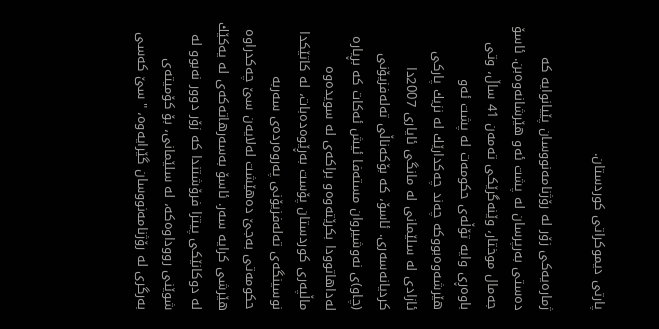پارتی دیموكراتی كوردستان.

ژماره‌یه‌كی زۆر له‌ رۆژنامه‌نووسان پێیانوایه‌ كه‌ ده‌ستی به‌رپرسان له‌ پشت ئه‌و هێرشانه‌وه‌بن. ئاسۆ جه‌مال موختار، وێنه‌گرێكی ته‌مه‌ن 41 ساڵ، وتی باوه‌ڕی وایه‌ تۆڵه‌ی حكومه‌ت له‌ پشت ئه‌و هێرشه‌وه‌بووكه‌ چه‌ند چه‌كدارێك له‌ نزیك پاركی ئازادی له‌ سلێمانی له‌ مانگی ئایاری 2007دا كردیانه‌سه‌ری. ئاسۆ، كه‌ بۆكه‌ناڵی ته‌له‌فزیۆنی (چاو)ی نه‌وشیروان مسته‌فا ئیش ئه‌كات كه‌ بڕیاره‌ له‌داهاتوودا بكرێته‌وه‌و براكه‌ی له‌ سویده‌وه‌ ماڵپه‌ری كوردستان پۆست به‌ڕێوه‌ده‌بات، له‌ كاتێكدا نوسینگه‌ی ته‌له‌فزیۆنی په‌روه‌رده‌ی سه‌ربه‌ حكومه‌تی به‌جێ ده‌هێشت له‌لایه‌ن سێ چه‌كدراوه‌ هێرشی كرایه‌ سه‌ر. ئاسۆ به‌سه‌رهاته‌كه‌ی له‌ یه‌كێك له‌ دوكانێكی پیتزا فرۆشتندا كه‌ زۆر دوور نه‌بوو له‌ شوێنی رووداوه‌كه‌، له‌ سلێمانی، بۆ كۆمیته‌ی به‌رگری له‌ رۆژنامه‌نووسان گێرایه‌وه‌، "سێ كه‌سی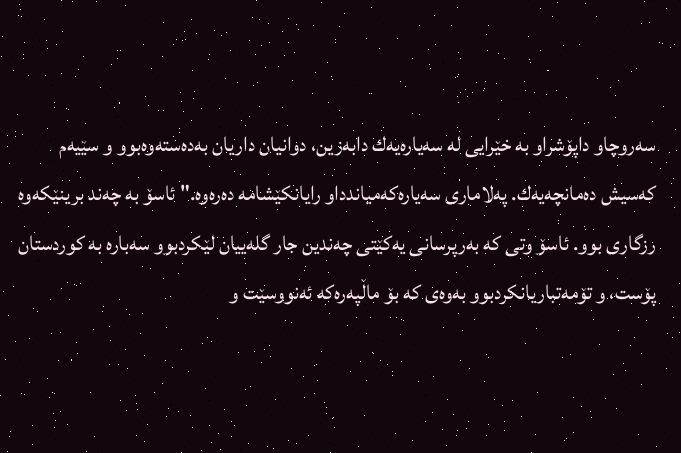سه‌روچاو داپۆشراو به‌ خێرایی له‌ سه‌یاره‌یه‌ك دابه‌زین، دوانیان داریان به‌ده‌سته‌وه‌بوو و سێیه‌م كه‌سیش ده‌مانچه‌یه‌ك. په‌لاماری سه‌یاره‌كه‌میاندداو رایانكێشامه‌ ده‌ره‌وه‌." ئاسۆ به‌ چه‌ند برینێكه‌وه‌ رزگاری بوو. ئاسۆ وتی كه‌ به‌رپرسانی یه‌كێتی چه‌ندین جار گله‌ییان لێكردبوو سه‌باره‌ به‌ كوردستان پۆست، و تۆمه‌تباریانكردبوو به‌وه‌ی كه‌ بۆ ماڵپه‌ره‌كه‌ ئه‌نووسێت و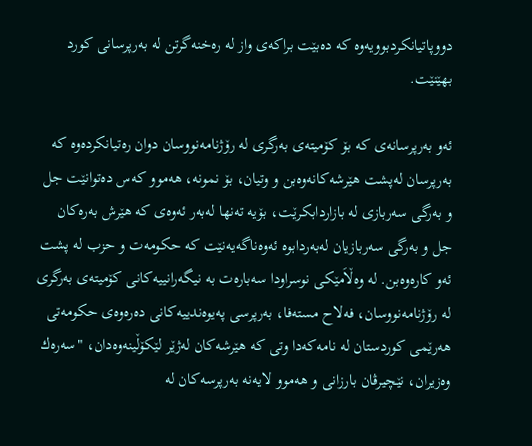دووپاتیانكردبوویه‌وه‌ كه‌ ده‌بێت براكه‌ی واز له‌ ره‌خنه‌گرتن له‌ به‌رپرسانی كورد بهێنێت.

ئه‌و به‌رپرسانه‌ی كه‌ بۆ كۆمیته‌ی به‌رگری له‌ رۆژنامه‌نووسان دوان ره‌تیانكرده‌وه‌ كه‌ به‌رپرسان له‌پشت هێرشه‌كانه‌وه‌بن و وتیان، بۆ نمونه‌، هه‌موو كه‌س ده‌توانێت جل و به‌رگی سه‌ربازی له‌ بازاردابكرێت، بۆیه‌ ته‌نها له‌به‌ر ئه‌وه‌ی كه‌ هێرش به‌ره‌كان جل و به‌رگی سه‌ربازیان له‌به‌ردابوه‌ ئه‌وه‌ناگه‌یه‌نێت كه‌ حكومه‌ت و حزب له‌ پشت ئه‌و كاره‌وه‌بن. له‌ وه‌ڵاَمێكی نوسراودا سه‌باره‌ت به‌ نیگه‌رانییه‌كانی كۆمیته‌ی به‌رگری له‌ رۆژنامه‌نووسان، فه‌لاح مسته‌فا، به‌رپرسی په‌یوه‌ندییه‌كانی ده‌ره‌وه‌ی حكومه‌تی هه‌رێمی كوردستان له‌ نامه‌كه‌دا وتی كه‌ هێرشه‌كان له‌ژێر لێكۆڵینه‌وه‌دان، "سه‌ره‌ك وه‌زیران، نێچیرڤان بارزانی و هه‌موو لایه‌نه‌ به‌رپرسه‌كان له‌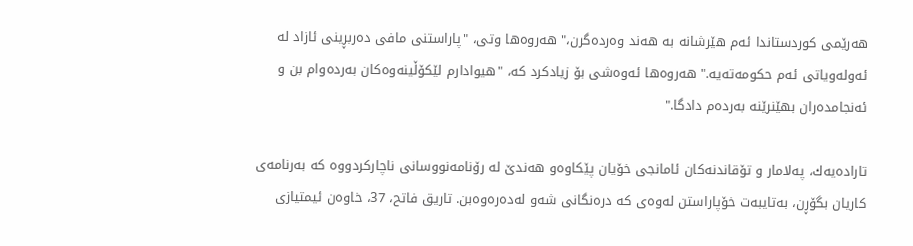هه‌رێمی كوردستاندا ئه‌م هێرشانه‌ به‌ هه‌ند وه‌رده‌گرن،" هه‌روه‌ها وتی، "پاراستنی مافی ده‌ربڕینی ئازاد له‌ ئه‌وله‌ویاتی ئه‌م حكومه‌ته‌یه‌." هه‌روه‌ها ئه‌وه‌شی بۆ زیادكرد كه‌، "هیوادارم لێكۆڵینه‌وه‌كان به‌رده‌وام بن و ئه‌نجامده‌ران بهێنرێنه‌ به‌رده‌م دادگا."

تاراده‌یه‌ك، په‌لامار و تۆقاندنه‌كان ئامانجی خۆیان پێكاوه‌و هه‌ندێ له‌ رۆنامه‌نووسانی ناچاركردووه‌ كه‌ به‌رنامه‌ی كاریان بگۆڕن، به‌تایبه‌ت خۆپاراستن له‌وه‌ی كه‌ دره‌نگانی شه‌و له‌ده‌ره‌وه‌بن. تاریق فاتح، 37، خاوه‌ن ئیمتیازی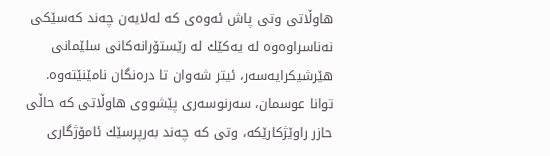هاوڵاتی وتی پاش ئه‌وه‌ی كه‌ له‌لایه‌ن چه‌ند كه‌سێكی نه‌ناسراوه‌وه‌ له‌ یه‌كێك له‌ رێستۆرانه‌كانی سلێمانی هێرشیكرایه‌سه‌ر، ئیتر شه‌وان تا دره‌نگان نامێنێته‌وه‌. توانا عوسمان، سه‌رنوسه‌ری پێشووی هاوڵاتی كه‌ حاڵی حازر راوێژكارێكه‌، وتی كه‌ چه‌ند به‌رپرسێك ئامۆژگاری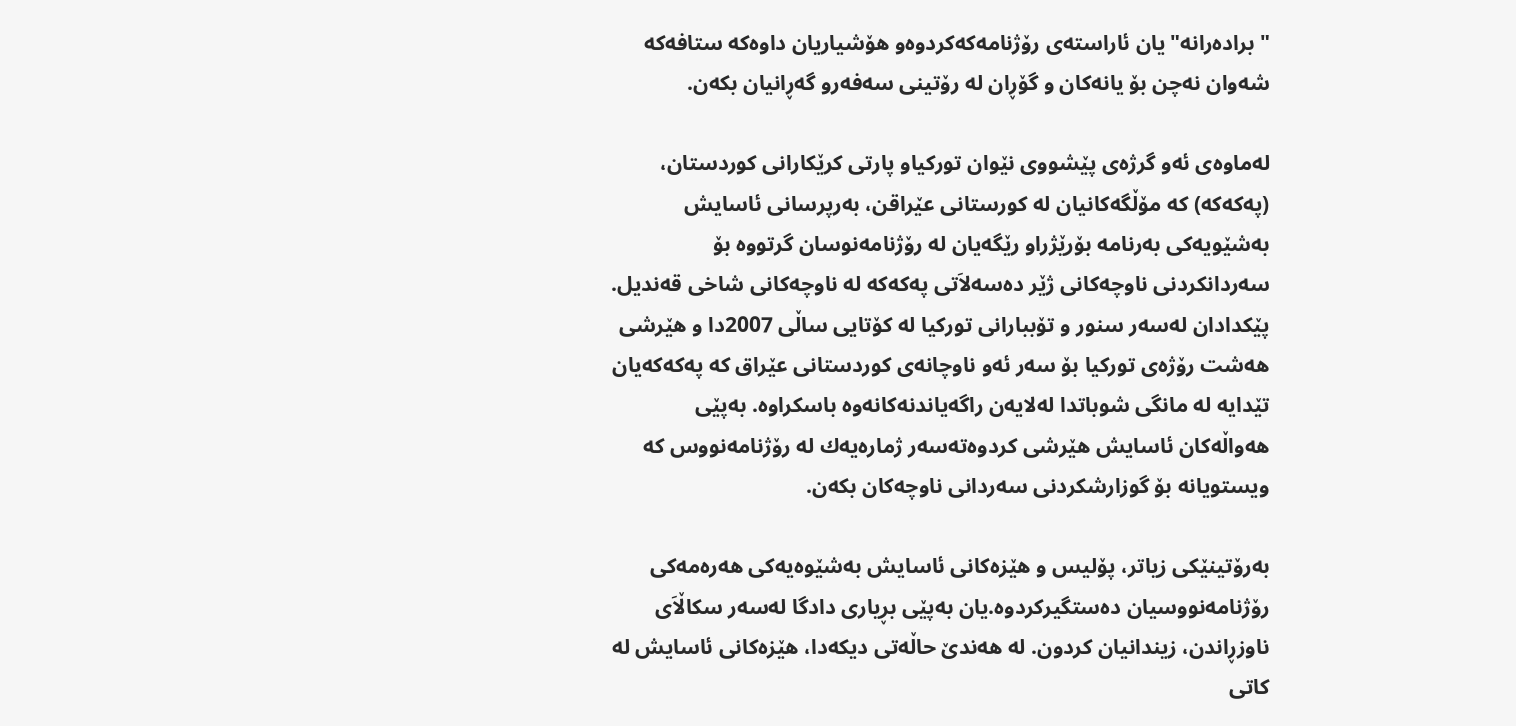"براده‌رانه‌"یان ئاراسته‌ی رۆژنامه‌كه‌كردوه‌و هۆشیاریان داوه‌كه‌ ستافه‌كه‌ شه‌وان نه‌چن بۆ یانه‌كان و گۆڕان له‌ رۆتینی سه‌فه‌رو گه‌ڕانیان بكه‌ن.

له‌ماوه‌ی ئه‌و گرژه‌ی پێشووی نێوان توركیاو پارتی كرێكارانی كوردستان، (په‌كه‌كه‌) كه‌ مۆڵگه‌كانیان له‌ كورستانی عێراقن، به‌رپرسانی ئاسایش به‌شێویه‌كی به‌رنامه‌ بۆرێژراو رێگه‌یان له‌ رۆژنامه‌نوسان گرتووه‌ بۆ سه‌ردانكردنی ناوچه‌كانی ژێر ده‌سه‌لاَتی په‌كه‌كه‌ له‌ ناوچه‌كانی شاخی قه‌ندیل. پێكدادان له‌سه‌ر سنور و تۆببارانی توركیا له‌ كۆتایی ساڵی 2007دا و هێرشی هه‌شت رۆژه‌ی توركیا بۆ سه‌ر ئه‌و ناوچانه‌ی كوردستانی عێراق كه‌ په‌كه‌كه‌یان تێدایه‌ له‌ مانگی شوباتدا له‌لایه‌ن راگه‌یاندنه‌كانه‌وه‌ باسكراوه‌. به‌پێی هه‌واڵه‌كان ئاسایش هێرشی كردوه‌ته‌سه‌ر ژماره‌یه‌ك له‌ رۆژنامه‌نووس كه‌ ویستویانه‌ بۆ گوزارشكردنی سه‌ردانی ناوچه‌كان بكه‌ن.

به‌رۆتینێكی زیاتر، پۆلیس و هێزه‌كانی ئاسایش به‌شێوه‌یه‌كی هه‌ره‌مه‌كی رۆژنامه‌نووسیان ده‌ستگیركردوه‌.یان به‌پێی بڕیاری دادگا له‌سه‌ر سكاڵاَی ناوزڕاندن، زیندانیان كردون. له‌ هه‌ندێ حاڵه‌تی دیكه‌دا، هێزه‌كانی ئاسایش له‌ كاتی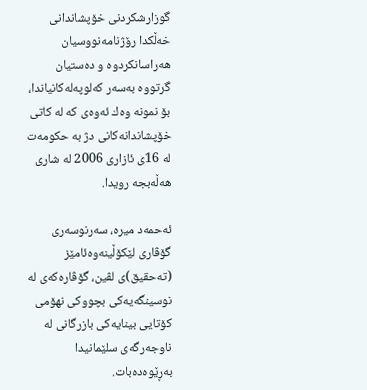گوزارشكردنی خۆپشاندانی خه‌ڵكدا رۆژنامه‌نووسیان هه‌راسانكردوه‌ و ده‌ستیان گرتووه‌ به‌سه‌ر كه‌لوپه‌له‌كانیاندا، بۆ نمونه‌ وه‌ك ئه‌وه‌ی كه‌ له‌ كاتی خۆپشاندانه‌كانی دژ به‌ حكومه‌ت له‌ 16ی ئازاری 2006 له‌ شاری هه‌ڵه‌بجه‌ رویدا.

ئه‌حمه‌د میره‌، سه‌رنوسه‌ری گۆڤاری لێكۆڵینه‌وه‌ئامێز (ته‌حقیق)ی لڤین، گۆڤاره‌كه‌ی له‌ نوسینگه‌یه‌كی بچووكی نهۆمی كۆتایی بینایه‌كی بازرگانی له‌ ناوجه‌رگه‌ی سلێمانیدا به‌ڕێوه‌ده‌بات.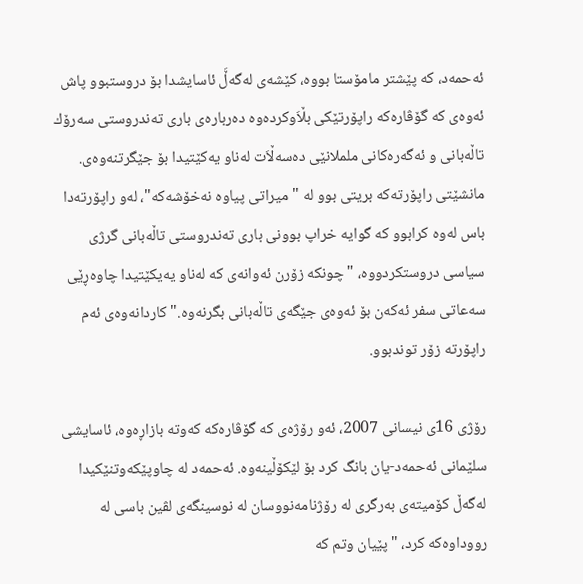ئه‌حمه‌د، كه‌ پێشتر مامۆستا بووه‌، كێشه‌ی له‌گه‌ڵَ ئاسایشدا بۆ دروستبوو پاش ئه‌وه‌ی كه‌ گۆڤاره‌كه‌ راپۆرتێكی بڵاَوكرده‌وه‌ ده‌رباره‌ی باری ته‌ندروستی سه‌رۆك تاڵه‌بانی و ئه‌گه‌ره‌كانی ململانێی ده‌سه‌ڵاَت له‌ناو یه‌كێتیدا بۆ جێگرتنه‌وه‌ی. مانشێتی راپۆرته‌كه‌ بریتی بوو له‌ "میراتی پیاوه‌ نه‌خۆشه‌كه‌"، له‌و راپۆرته‌دا باس له‌وه‌ كرابوو كه‌ گوایه‌ خراپ بوونی باری ته‌ندروستی تاڵه‌بانی گرژی سیاسی دروستكردووه‌، "چونكه‌ زۆرن ئه‌وانه‌ی كه‌ له‌ناو یه‌یكێتیدا چاوه‌ڕێی سه‌عاتی سفر ئه‌كه‌ن بۆ ئه‌وه‌ی جێگه‌ی تاڵه‌بانی بگرنه‌وه‌." كاردانه‌وه‌ی ئه‌م راپۆرته‌ زۆر توندبوو.

رۆژی 16ی نیسانی 2007، ئه‌و رۆژه‌ی كه‌ گۆڤاره‌كه‌ كه‌وته‌ بازاڕه‌وه‌، ئاسایشی سلێمانی ئه‌حمه‌د-یان بانگ كرد بۆ لێكۆڵینه‌وه‌. ئه‌حمه‌د له‌ چاوپێكه‌وتنێكیدا له‌گه‌ڵ كۆمیته‌ی به‌رگری له‌ رۆژنامه‌نووسان له‌ نوسینگه‌ی لڤین باسی له‌ رووداوه‌كه‌ كرد، "پێیان وتم كه‌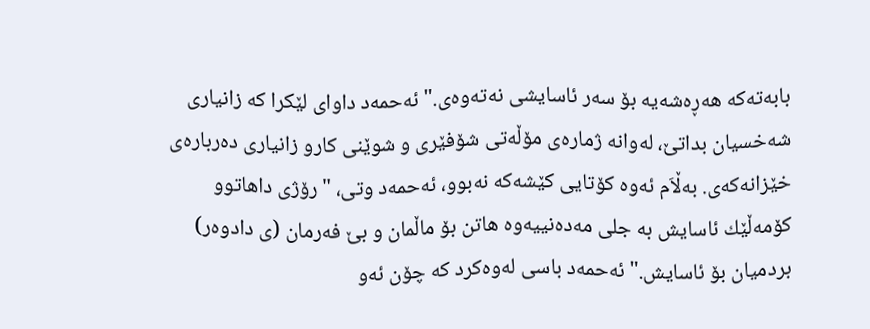بابه‌ته‌كه‌ هه‌ڕه‌شه‌یه‌ بۆ سه‌ر ئاسایشی نه‌ته‌وه‌ی." ئه‌حمه‌د داوای لێكرا كه‌ زانیاری شه‌خسیان بداتێ، له‌وانه‌ ژماره‌ی مۆڵه‌تی شۆفێری و شوێنی كارو زانیاری ده‌رباره‌ی خێزانه‌كه‌ی. به‌ڵاَم ئه‌وه‌ كۆتایی كێشه‌كه‌ نه‌بوو، ئه‌حمه‌د وتی، "رۆژی داهاتوو كۆمه‌ڵێك ئاسایش به‌ جلی مه‌ده‌نییه‌وه‌ هاتن بۆ ماڵمان و بێ فه‌رمان (ی دادوه‌ر) بردمیان بۆ ئاسایش." ئه‌حمه‌د باسی له‌وه‌كرد كه‌ چۆن ئه‌و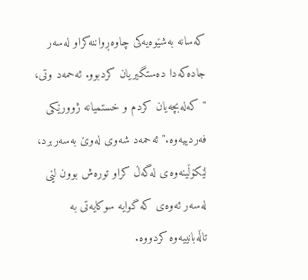كه‌سانه‌ به‌شێوه‌یه‌كی چاوه‌ڕواننه‌كراو له‌سه‌ر جاده‌كه‌دا ده‌ستگیریان كردبوو. ئه‌حمه‌د وتی، "كه‌له‌بچه‌یان كردم و خستمیانه‌ ژوورێكی فه‌ردییه‌وه‌." ئه‌حمه‌د شه‌وی له‌وێ به‌سه‌ربرد، لێكۆڵینه‌وه‌ی له‌گه‌ڵ كراو توره‌ش بوون لێی له‌سه‌ر ئه‌وه‌ی كه‌ گوایه‌ سوكایه‌تی به‌ تاڵه‌بانییه‌وه‌ كردووه‌.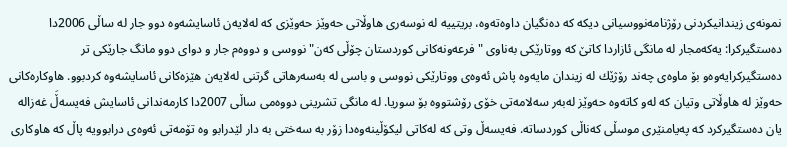نمونه‌ی زیندانیكردنی رۆژنامه‌نووسیانی دیكه‌ كه‌ ده‌نگیان داوه‌ته‌وه‌، بریتییه‌ له‌ نوسه‌ری هاوڵاتی حه‌وێز حه‌وێزی كه‌ له‌لایه‌ن ئاسایشه‌وه‌ دوو جار له‌ ساڵی 2006دا ده‌ستگیركرا: یه‌كه‌مجار له‌ مانگی ئازاردا كاتێ كه‌ ووتارێكی به‌ناوی "فرعه‌ونه‌كانی كوردستان چۆڵی كه‌ن" نووسی و دووه‌م جار و دوای دوو مانگ جارێكی تر ده‌ستگیركرایه‌وه‌و بۆ ماوه‌ی چه‌ند رۆژێك له‌ زیندان مایه‌وه‌ پاش ئه‌وه‌ی ووتارێكی نووسی و باسی له‌ به‌سه‌رهاتی گرتنی له‌لایه‌ن هێزه‌كانی ئاسایشه‌وه‌ كردبوو. هاوكاره‌كانی حه‌وێز له‌ هاوڵاتی وتیان كه‌ له‌و كاته‌وه‌ حه‌وێز له‌به‌ر سه‌لامه‌تی خۆی رۆشتووه‌ بۆ سوریا. له‌ مانگی تشرینی دووه‌می ساڵی 2007دا كارمه‌ندانی ئاسایش فه‌یسه‌ڵَ غه‌زاله‌ یان ده‌ستگیركرد كه‌ په‌یامنێری موسڵی كه‌ناڵی كوردساته‌. فه‌یسه‌ڵ وتی كه‌ له‌كاتی لیكۆڵینه‌وه‌دا زۆر به‌ سه‌ختی به‌ دار لێدرابو وه‌ تۆمه‌تی ئه‌وه‌ی درابوویه‌ پاڵ كه‌ هاوكاری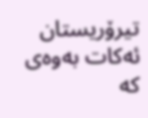تیرۆریستان ئه‌كات به‌وه‌ی كه‌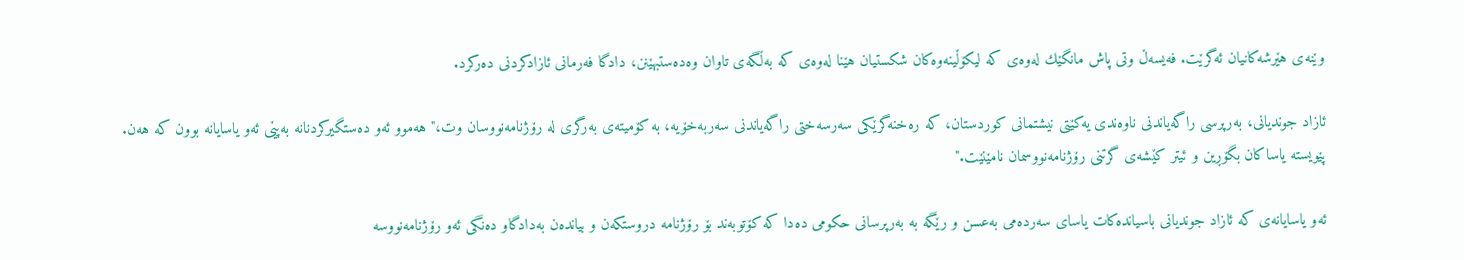وێنه‌ی هێرشه‌كانیان ئه‌گرێت. فه‌یسه‌ڵ وتی پاش مانگێك له‌وه‌ی كه‌ لیكۆڵینه‌وه‌كان شكستیان هێنا له‌وه‌ی كه‌ به‌ڵگه‌ی تاوان وه‌ده‌ستبهێنن، دادگا فه‌رمانی ئازادكردنی ده‌ركرد.

ئازاد جوندیانی، به‌رپرسی راگه‌یاندنی ناوه‌ندی یه‌كێتی نیشتمانی كوردستان، كه‌ ره‌خنه‌گرێكی سه‌رسه‌ختی راگه‌یاندنی سه‌ربه‌خۆیه‌، به‌ كۆمیته‌ی به‌رگری له‌ رۆژنامه‌نووسان وت،" هه‌موو ئه‌و ده‌ستگیركردنانه‌ به‌پێی ئه‌و یاسایانه‌ بوون كه‌ هه‌ن. پێویسته‌ یاساكان بگۆڕین و ئیتر كێشه‌ی گرتنی رۆژنامه‌نووسمان نامێنێت."

ئه‌و یاسایانه‌ی كه‌ ئازاد جوندیانی باسیانده‌كات یاسای سه‌رده‌می به‌عسن و رێگه‌ به‌ به‌رپرسانی حكومی ده‌دا كه‌ كۆتوبه‌ند بۆ رۆژنامه‌ دروستكه‌ن و بیانده‌ن به‌دادگاو ده‌نگی ئه‌و رۆژنامه‌نووسه‌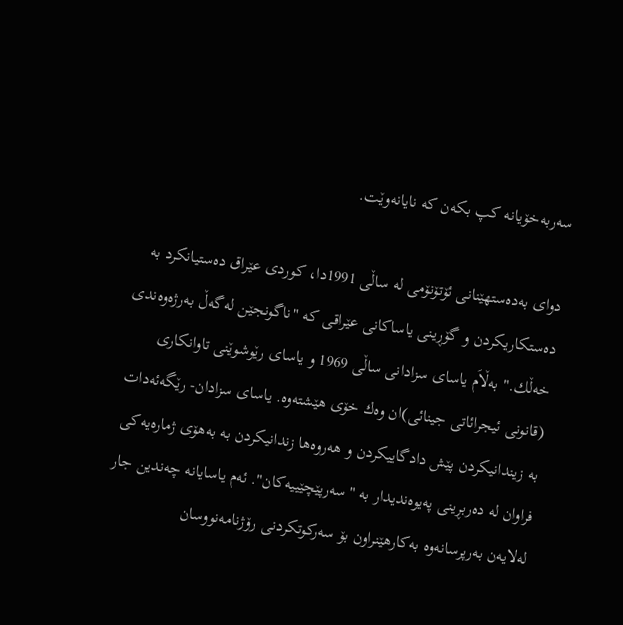سه‌ربه‌خۆیانه‌ كپ بكه‌ن كه‌ نایانه‌وێت.

دوای به‌ده‌ستهێنانی ئۆتۆنۆمی له‌ ساڵی 1991دا، كوردی عێراق ده‌ستیانكرد به‌ ده‌ستكاریكردن و گۆڕینی یاساكانی عێراقی كه‌ "ناگونجێن له‌گه‌ڵ به‌رژه‌وه‌ندی خه‌ڵك." به‌ڵاَم یاسای سزادانی ساڵی 1969 و یاسای رێوشوێنی تاوانكاری (قانونی ئیجرائاتی جینائی)ان وه‌ك خۆی هێشته‌وه‌. یاسای سزادان- رێگه‌ئه‌دات به‌ زیندانیكردن پێش دادگاییكردن و هه‌روه‌ها زندانیكردن به‌ به‌هۆی ژماره‌یه‌كی فراوان له‌ ده‌ربڕینی په‌یوه‌ندیدار به‌ "سه‌رپێچێییه‌كان". ئه‌م یاسایانه‌ چه‌ندین جار له‌لایه‌ن به‌رپرسانه‌وه‌ به‌كارهێنراون بۆ سه‌ركوتكردنی رۆژنامه‌نووسان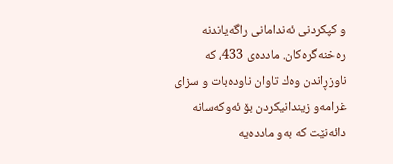و كپكردنی ئه‌ندامانی راگه‌یاندنه‌ ره‌خنه‌گره‌كان. مادده‌ی 433، كه‌ ناوزڕاندن وه‌ك تاوان ناوده‌بات و سزای غرامه‌و زیندانیكردن بۆ ئه‌وكه‌سانه‌ دائه‌نێت كه‌ به‌و مادده‌یه‌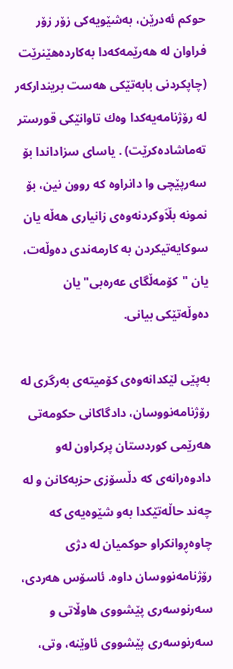حوكم ئه‌درێن، به‌شێویه‌كی زۆر زۆر فراوان له‌ هه‌رێمه‌كه‌دا به‌كارده‌هێنرێت (چاپكردنی بابه‌تێكی هه‌ست برینداركه‌ر له‌ رۆژنامه‌یه‌كدا وه‌ك تاوانێكی قورستر ته‌ماشاده‌كرێت) . یاسای سزاداندا بۆ سه‌رپێچی وا دانراوه‌ كه‌ روون نین، بۆ نمونه‌ بڵاَوكردنه‌وه‌ی زانیاری هه‌ڵه‌ یان سوكایه‌تیكردن به‌ كارمه‌ندی ده‌وڵه‌ت، یان "كۆمه‌ڵگای عه‌ره‌بی" یان ده‌وڵه‌تێكی بیانی.

به‌پێی لێكدانه‌وه‌ی كۆمیته‌ی به‌رگری له‌ رۆژنامه‌نووسان، دادگاكانی حكومه‌تی هه‌رێمی كوردستان پركراون له‌و دادوه‌رانه‌ی كه‌ دڵسۆزی حزبه‌كانن و له‌ چه‌ند حاڵه‌تێكدا به‌و شێوه‌یه‌ی كه‌ چاوه‌ڕوانكراو حوكمیان له‌ دژی رۆژنامه‌نووسان داوه‌. ئاسۆس هه‌ردی، سه‌رنوسه‌ری پێشووی هاوڵاتی و سه‌رنوسه‌ری پێشووی ئاوێنه‌، وتی،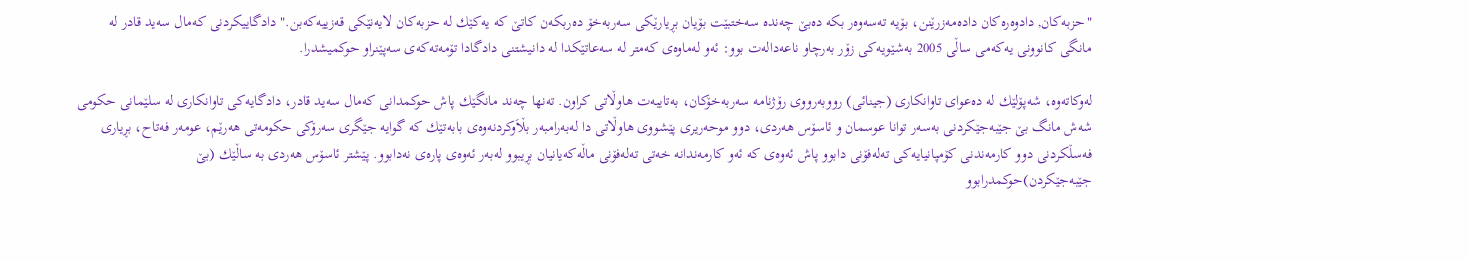"حزبه‌كان, دادوه‌ره‌كان داده‌مه‌زرێنن، بۆیه‌ ته‌سه‌وه‌ر بكه‌ ده‌بێ چه‌نده‌ سه‌ختبێت بۆیان بڕیارێكی سه‌ربه‌خۆ ده‌ربكه‌ن كاتێ كه‌ یه‌كێك له‌ حزبه‌كان لایه‌نێكی قه‌زییه‌كه‌بن." دادگاییكردنی كه‌مال سه‌ید قادر له‌ مانگی كانوونی یه‌كه‌می ساڵی 2005 به‌شێویه‌كی زۆر به‌رچاو ناعه‌داله‌ت بوو: ئه‌و له‌ماوه‌ی كه‌متر له‌ سه‌عاتێكدا له‌ دانیشتنی دادگادا تۆمه‌ته‌كه‌ی سه‌پێنراو حوكمیشدرا.

له‌وكاته‌وه‌، شه‌پۆلێك له‌ ده‌عوای تاوانكاری (جینائی) رووبه‌رووی رۆژنامه‌ سه‌ربه‌خۆكان، به‌تایبه‌ت هاوڵاتی كراون. ته‌نها چه‌ند مانگێك پاش حوكمدانی كه‌مال سه‌ید قادر، دادگایه‌كی تاوانكاری له‌ سلێمانی حكومی شه‌ش مانگ بێ جێبه‌جێكردنی به‌سه‌ر توانا عوسمان و ئاسۆس هه‌ردی، دوو موحه‌ریری پێشووی هاوڵاتی دا له‌به‌رامبه‌ر بڵاَوكردنه‌وه‌ی بابه‌تێك كه‌ گوایه‌ جێگری سه‌رۆكی حكومه‌تی هه‌رێم، عومه‌ر فه‌تاح، بڕیاری فه‌سڵكردنی دوو كارمه‌ندنی كۆمپانیایه‌كی ته‌له‌فۆنی دابوو پاش ئه‌وه‌ی كه‌ ئه‌و كارمه‌ندانه‌ خه‌تی ته‌له‌فۆنی ماڵه‌كه‌یانیان بڕیبوو له‌به‌ر ئه‌وه‌ی پاره‌ی نه‌دابوو. پێشتر ئاسۆس هه‌ردی به‌ ساڵێك (بێ جێبه‌جێكردن)حوكمدرابوو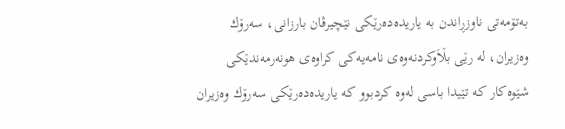به‌تۆمه‌تی ناوزڕاندن به‌ یاریده‌ده‌رێكی نێچیرڤان بارزانی، سه‌رۆك وه‌زیران، له‌ رێی بڵاَوكردنه‌وه‌ی نامه‌یه‌كی كراوه‌ی هونه‌رمه‌ندێكی شێوه‌كار كه‌ تێیدا باسی له‌وه‌ كردبوو كه‌ یاریده‌ده‌رێكی سه‌رۆك وه‌زیران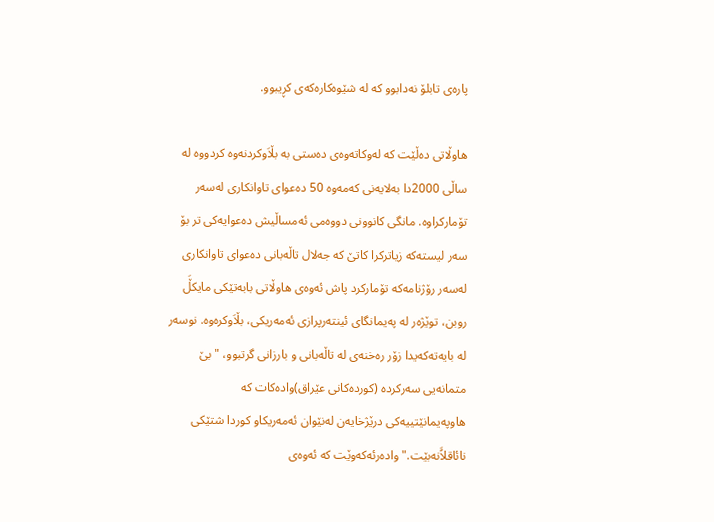پاره‌ی تابلۆ نه‌دابوو كه‌ له‌ شێوه‌كاره‌كه‌ی كڕیبوو.

هاوڵاتی ده‌ڵێت كه‌ له‌وكاته‌وه‌ی ده‌ستی به‌ بڵاَوكردنه‌وه‌ كردووه‌ له‌ ساڵی 2000دا به‌لایه‌نی كه‌مه‌وه‌ 50 ده‌عوای تاوانكاری له‌سه‌ر تۆماركراوه‌. مانگی كانوونی دووه‌می ئه‌مساڵیش ده‌عوایه‌كی تر بۆ سه‌ر لیسته‌كه‌ زیاتركرا كاتێ كه‌ جه‌لال تاڵه‌بانی ده‌عوای تاوانكاری له‌سه‌ر رۆژنامه‌كه‌ تۆماركرد پاش ئه‌وه‌ی هاوڵاتی بابه‌تێكی مایكڵَ روبن، توێژه‌ر له‌ په‌یمانگای ئینته‌رپرازی ئه‌مه‌ریكی، بڵاَوكره‌وه‌. نوسه‌ر له‌ بایه‌ته‌كه‌یدا زۆر ره‌خنه‌ی له‌ تاڵه‌بانی و بارزانی گرتبوو، " بێ متمانه‌یی سه‌ركرده‌ (كورده‌كانی عێراق)واده‌كات كه‌ هاوپه‌یمانێتییه‌كی درێژخایه‌ن له‌نێوان ئه‌مه‌ریكاو كوردا شتێكی نائاقلاًَنه‌بێت." واده‌رئه‌كه‌وێت كه ‌ئه‌وه‌ی‌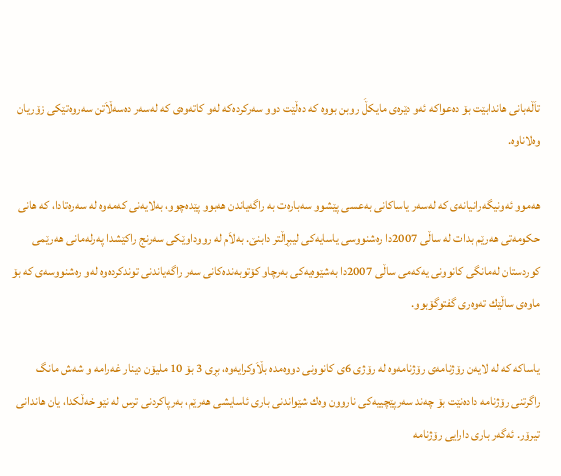تاَڵه‌بانی هاندابێت بۆ ده‌عواكه‌ ئه‌و دێره‌ی مایكڵَ روبن بووه‌ كه‌ ده‌ڵێت دوو سه‌ركرده‌كه‌ له‌و كاته‌وه‌ی كه‌ له‌سه‌ر ده‌سه‌ڵاَتن سه‌روه‌تێكی زۆریان وه‌لاناوه‌.

هه‌موو ئه‌ونیگه‌رانیانه‌ی كه‌ له‌سه‌ر یاساكانی به‌عسی پێشوو سه‌باره‌ت به‌ راگه‌یاندن هه‌بوو پێده‌چوو، به‌لایه‌نی كه‌مه‌وه‌ له‌ سه‌ره‌تادا، كه‌ هانی حكومه‌تی هه‌رێم بدات له‌ ساڵی 2007دا ره‌شنووسی یاسایه‌كی لیبڕاڵتر دابنێ. به‌لاَم له‌ رووداوێكی سه‌رنج راكێشدا په‌رله‌مانی هه‌رێمی كوردستان له‌مانگی كانوونی یه‌كه‌می ساڵی 2007دا به‌شێوه‌یه‌كی به‌رچاو كۆتوبه‌نده‌كانی سه‌ر راگه‌یاندنی توندكرده‌وه‌ له‌و ره‌شنووسه‌ی كه‌ بۆ ماوه‌ی ساڵێك ته‌وه‌ری گفتوگۆبوو.

یاساكه‌ كه‌ له‌ لایه‌ن رۆژنامه‌ی رۆژنامه‌وه‌ له‌ رۆژی 6ی كانوونی دووه‌مده‌ بڵاَوكرایه‌وه‌، بڕی 3 بۆ 10 ملیۆن دینار غه‌رامه‌ و شه‌ش مانگ راگرتنی رۆژنامه‌ داده‌نێت بۆ چه‌ند سه‌رپێچییه‌كی ناروون وه‌ك شێواندنی باری ئاسایشی هه‌رێم، به‌رپاكردنی ترس له‌ نێو خه‌ڵكدا، یان هاندانی تیرۆر. ئه‌گه‌ر باری دارایی رۆژنامه‌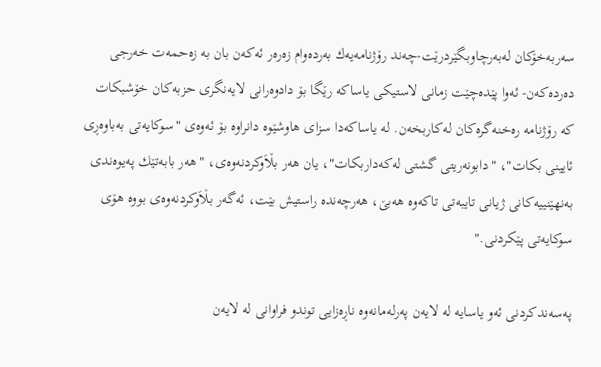سه‌ربه‌خۆكان له‌به‌رچاوبگێردرێت-چه‌ند رۆژنامه‌یه‌ك به‌رده‌وام زه‌ره‌ر ئه‌كه‌ن بان به‌ زه‌حمه‌ت خه‌رجی ده‌رده‌كه‌ن- ئه‌وا پێده‌چێت زمانی لاستیكی یاساكه‌ رێگا بۆ دادوه‌رانی لایه‌نگری حزبه‌كان خۆشبكات كه‌ رۆژنامه‌ ره‌خنه‌گره‌كان له‌كاربخه‌ن. له‌ یاساكه‌دا سزای هاوشێوه‌ دانراوه‌ بۆ ئه‌وه‌ی "سوكایه‌تی به‌باوه‌ڕی ئایینی بكات"، "دابونه‌ریتی گشتی له‌كه‌داربكات"، یان هه‌ر بڵاَوكردنه‌وه‌ی، "هه‌ر بابه‌تێك په‌یوه‌ندی به‌نهێنییه‌كانی ژیانی تایبه‌تی تاكه‌وه‌ هه‌بێ، هه‌رچه‌نده‌ راستیش بێت، ئه‌گه‌ر بڵاَوكردنه‌وه‌ی بووه‌ هۆی سوكایه‌تی پێكردنی."

په‌سه‌ندكردنی ئه‌و یاسایه‌ له‌ لایه‌ن په‌رله‌مانه‌وه‌ ناڕه‌زایی توندو فراوانی له‌ لایه‌ن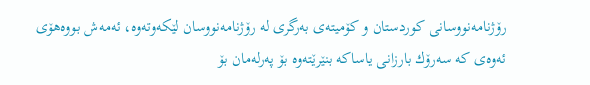رۆژنامه‌نووسانی كوردستان و كۆمیته‌ی به‌رگری له‌ رۆژنامه‌نووسان لێكه‌وته‌وه‌، ئه‌مه‌ش بووه‌هۆی ئه‌وه‌ی كه‌ سه‌رۆك بارزانی یاساكه‌ بنێرێته‌وه‌ بۆ په‌رله‌مان بۆ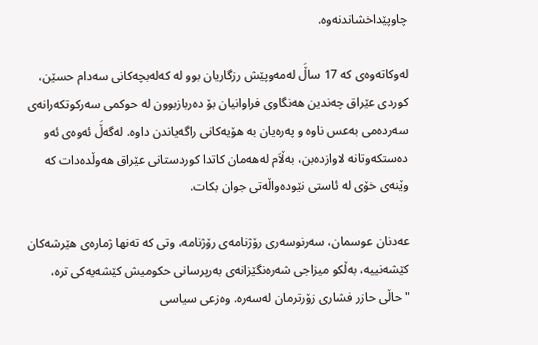چاوپێداخشاندنه‌وه‌.

له‌وكاته‌وه‌ی كه‌ 17 ساڵَ له‌مه‌وپێش رزگاریان بوو له‌ كه‌له‌بچه‌كانی سه‌دام حسێن، كوردی عێراق چه‌ندین هه‌نگاوی فراوانیان بۆ ده‌ربازبوون له‌ حوكمی سه‌ركوتكه‌رانه‌ی سه‌رده‌می به‌عس ناوه‌ و په‌ره‌یان به‌ هۆیه‌كانی راگه‌یاندن داوه‌. له‌گه‌ڵَ ئه‌وه‌ی ئه‌و ده‌ستكه‌وتانه‌ لاوازده‌بن، به‌ڵاَم له‌هه‌مان كاتدا كوردستانی عێراق هه‌وڵده‌دات كه‌ وێنه‌ی خۆی له‌ ئاستی نێوده‌واڵه‌تی جوان بكات.

عه‌دنان عوسمان، سه‌رنوسه‌ری رۆژنامه‌ی رۆژنامه‌، وتی كه‌ ته‌نها ژماره‌ی هێرشه‌كان كێشه‌نییه‌، به‌ڵكو میزاجی شه‌ره‌نگێزانه‌ی به‌رپرسانی حكومیش كێشه‌یه‌كی تره‌، "حاڵی حازر فشاری زۆرترمان له‌سه‌ره‌. وه‌زعی سیاسی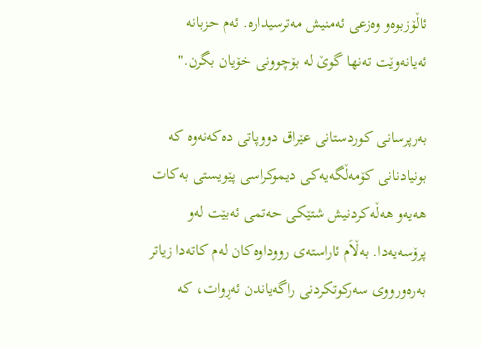ئاڵۆزبوه‌و وه‌زعی ئه‌منیش مه‌ترسیداره‌. ئه‌م حزبانه‌ ئه‌یانه‌وێت ته‌نها گوێ له‌ بۆچوونی خۆیان بگرن."

به‌رپرسانی كوردستانی عێراق دووپاتی ده‌كه‌نه‌وه‌ كه‌ بونیادنانی كۆمه‌ڵگه‌یه‌كی دیموكراسی پێویستی به‌كات هه‌یه‌و هه‌ڵه‌كردنیش شتێكی حه‌تمی ئه‌بێت له‌و پرۆسه‌یه‌دا. به‌ڵاَم ئاراسته‌ی رووداوه‌كان له‌م كاته‌دا زیاتر به‌ره‌ورووی سه‌ركوتكردنی راگه‌یاندن ئه‌ڕوات، كه‌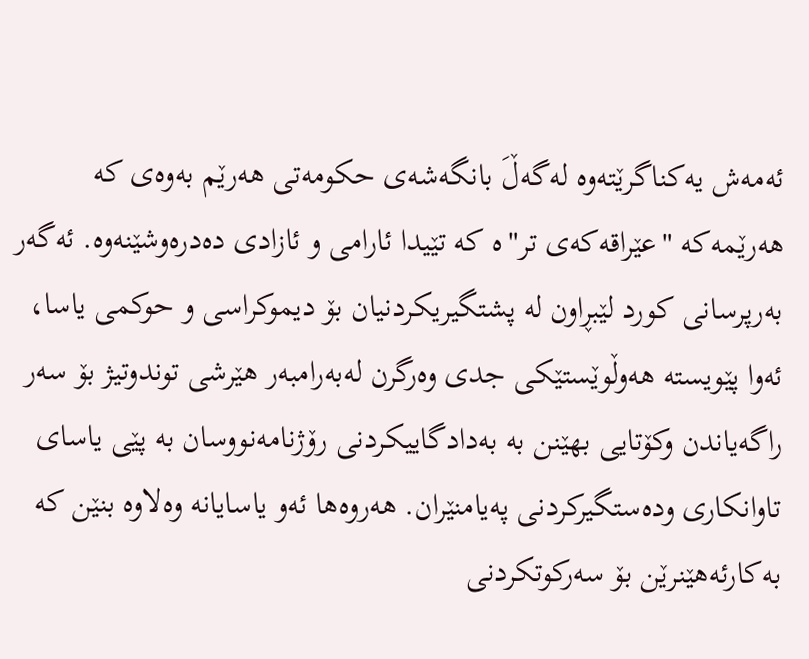ئه‌مه‌ش یه‌كناگرێته‌وه‌ له‌گه‌ڵَ بانگه‌شه‌ی حكومه‌تی هه‌رێم به‌وه‌ی كه‌ هه‌رێمه‌كه‌ "عێراقه‌كه‌ی تر"ه‌ كه‌ تێیدا ئارامی و ئازادی ده‌دره‌وشێنه‌وه‌. ئه‌گه‌ر به‌رپرسانی كورد لێبڕاون له‌ پشتگیریكردنیان بۆ دیموكراسی و حوكمی یاسا، ئه‌وا پێویسته‌ هه‌وڵوێستێكی جدی وه‌رگرن له‌به‌رامبه‌ر هێرشی توندوتیژ بۆ سه‌ر راگه‌یاندن وكۆتایی بهێنن به‌ به‌دادگاییكردنی رۆژنامه‌نووسان به‌ پێی یاسای تاوانكاری وده‌ستگیركردنی په‌یامنێران. هه‌روه‌ها ئه‌و یاسایانه‌ وه‌لاوه‌ بنێن كه‌ به‌كارئه‌هێنرێن بۆ سه‌ركوتكردنی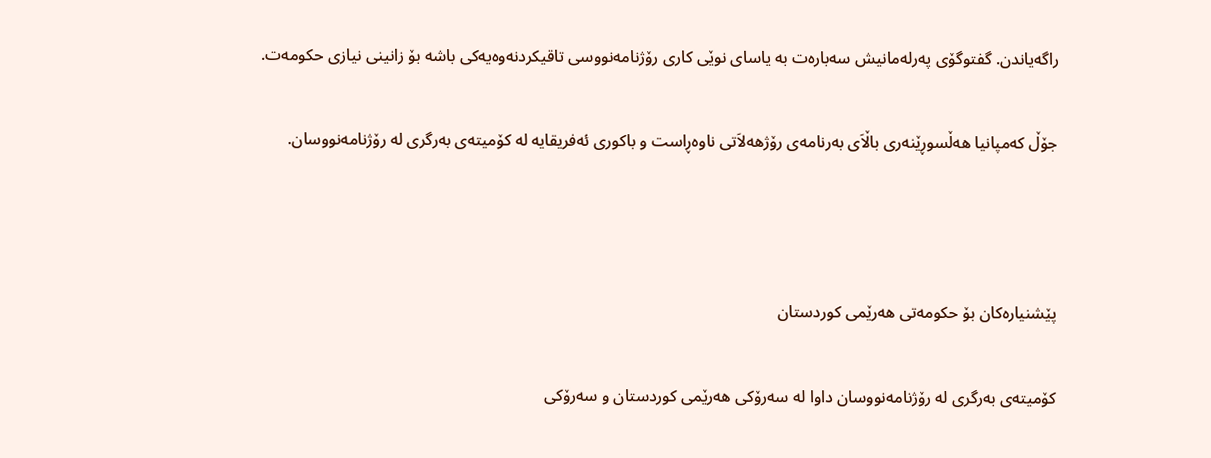راگه‌یاندن. گفتوگۆی په‌رله‌مانیش سه‌باره‌ت به‌ یاسای نوێی كاری رۆژنامه‌نووسی تاقیكردنه‌وه‌یه‌كی باشه‌ بۆ زانینی نیازی حكومه‌ت.

جۆڵ كه‌مپانیا هه‌ڵسوڕێنه‌ری باڵاَی به‌رنامه‌ی رۆژهه‌لاَتی ناوه‌ڕاست و باكوری ئه‌فریقایه‌ له‌ كۆمیته‌ی به‌رگری له‌ رۆژنامه‌نووسان.



پێشنیاره‌كان بۆ حكومه‌تی هه‌رێمی كوردستان

كۆمیته‌ی به‌رگری له‌ رۆژنامه‌نووسان داوا له‌ سه‌رۆكی هه‌رێمی كوردستان و سه‌رۆكی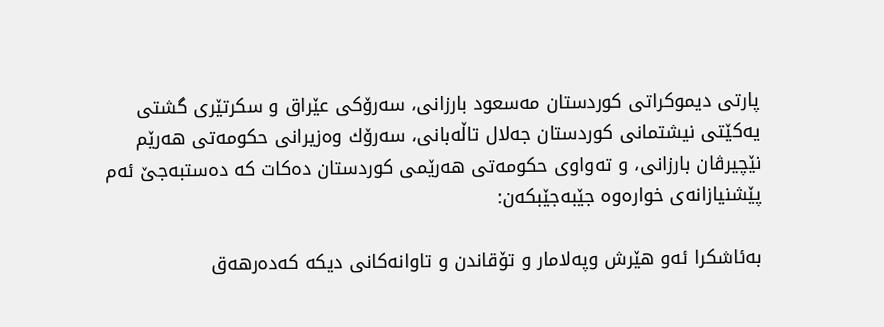پارتی دیموكراتی كوردستان مه‌سعود بارزانی، سه‌رۆكی عێراق و سكرتێری گشتی یه‌كێتی نیشتمانی كوردستان جه‌لال تاڵه‌بانی، سه‌رۆك وه‌زیرانی حكومه‌تی هه‌رێم نێچیرڤان بارزانی، و ته‌واوی حكومه‌تی هه‌رێمی كوردستان ده‌كات كه‌ ده‌ستبه‌جێ ئه‌م پێشنیازانه‌ی خواره‌وه‌ جێبه‌جێبكه‌ن:

به‌ئاشكرا ئه‌و هێرش وپه‌لامار و تۆقاندن و تاوانه‌كانی دیكه‌ كه‌ده‌رهه‌ق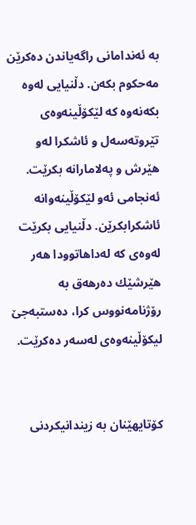به‌ ئه‌ندامانی راگه‌یاندن ده‌كرێن مه‌حكوم بكه‌ن. دڵنیایی له‌وه‌ بكه‌نه‌وه‌ كه‌ لێكۆڵینه‌وه‌ی تێروته‌سه‌ل و ئاشكرا له‌و هێرش و په‌لامارانه‌ بكرێت. ئه‌نجامی ئه‌و لێكۆڵینه‌وانه‌ ئاشكرابكرێن. دڵنیایی بكرێت له‌وه‌ی كه‌ له‌داهاتوودا هه‌ر هێرشێك ده‌رهه‌ق به‌ رۆژنامه‌نووس كرا، ده‌ستبه‌جێ لیكۆڵینه‌وه‌ی له‌سه‌ر ده‌كرێت.


كۆتایهێنان به‌ زیندانیكردنی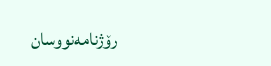رۆژنامه‌نووسان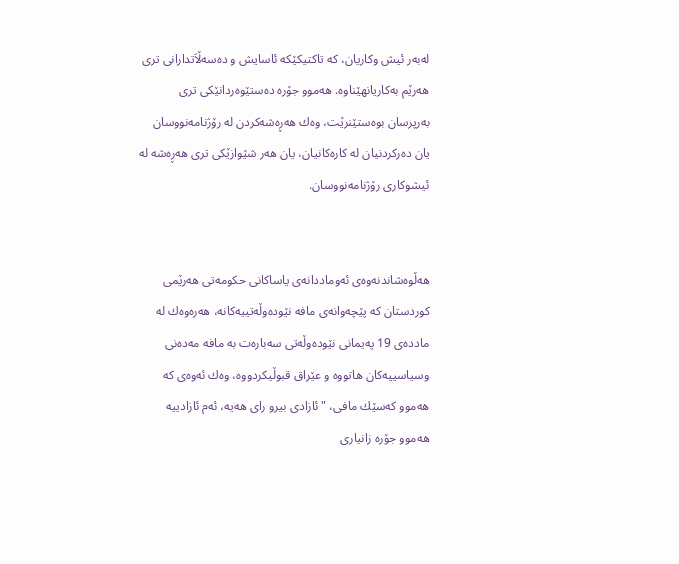له‌به‌ر ئیش وكاریان، كه‌ تاكتیكێكه‌ ئاسایش و ده‌سه‌ڵاَتدارانی تری هه‌رێم به‌كاریانهێناوه‌. هه‌موو جۆره‌ ده‌ستێوه‌ردانێكی تری به‌رپرسان بوه‌ستێنرێت، وه‌ك هه‌ڕه‌شه‌كردن له‌ رۆژنامه‌نووسان یان ده‌ركردنیان له‌ كاره‌كانیان، یان هه‌ر شێوازێكی تری هه‌ڕه‌شه‌ له‌ ئیشوكاری رۆژنامه‌نووسان.


هه‌ڵوه‌شاندنه‌وه‌ی ئه‌وماددانه‌ی یاساكانی حكومه‌تی هه‌رێمی كوردستان كه‌ پێچه‌وانه‌ی مافه‌ نێوده‌وڵه‌تییه‌كانه‌، هه‌ره‌وه‌ك له‌ مادده‌ی 19 په‌یمانی نێوده‌وڵه‌تی سه‌باره‌ت به‌ مافه‌ مه‌ده‌نی وسیاسییه‌كان هاتووه‌ و عێراق قبوڵیكردووه‌، وه‌ك ئه‌وه‌ی كه‌ هه‌موو كه‌سێك مافی، "ئازادی بیرو رای هه‌یه‌، ئه‌م ئازادییه‌ هه‌موو جۆره‌ زانیاری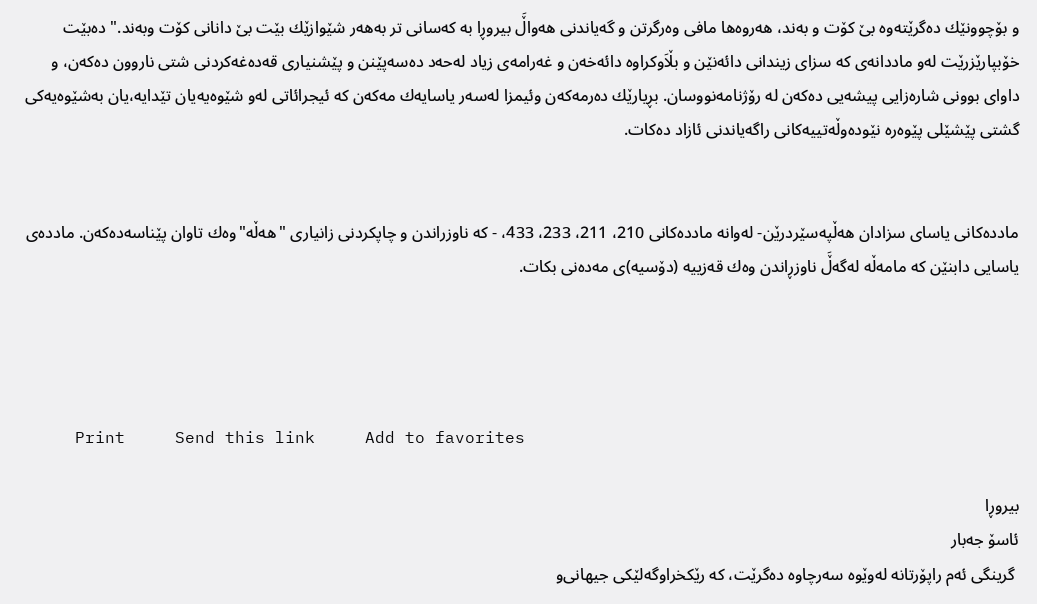و بۆچوونێك ده‌گرێته‌وه‌ بێ كۆت و به‌ند، هه‌روه‌ها مافی وه‌رگرتن و گه‌یاندنی هه‌واڵَ بیروڕا به‌ كه‌سانی تر به‌هه‌ر شێوازێك بێت بێ دانانی كۆت وبه‌ند." ده‌بێت خۆبپارێزرێت له‌و ماددانه‌ی كه‌ سزای زیندانی دائه‌نێن و بڵاَوكراوه‌ دائه‌خه‌ن و غه‌رامه‌ی زیاد له‌حه‌د ده‌سه‌پێنن و پێشنیاری قه‌ده‌غه‌كردنی شتی ناروون ده‌كه‌ن، و داوای بوونی شاره‌زایی پیشه‌یی ده‌كه‌ن له‌ رۆژنامه‌نووسان. بڕیارێك ده‌رمه‌كه‌ن وئیمزا له‌سه‌ر یاسایه‌ك مه‌كه‌ن كه‌ ئیجرائاتی له‌و شێوه‌یه‌یان تێدایه‌،یان به‌شێوه‌یه‌كی گشتی پێشێلی پێوه‌ره‌ نێوده‌وڵه‌تییه‌كانی راگه‌یاندنی ئازاد ده‌كات.


مادده‌كانی یاسای سزادان هه‌ڵپه‌سێردرێن- له‌وانه‌ مادده‌كانی 210، 211، 233، 433، - كه‌ ناوزراندن و چاپكردنی زانیاری "هه‌ڵه‌"وه‌ك تاوان پێناسه‌ده‌كه‌ن. مادده‌ی یاسایی دابنێن كه‌ مامه‌ڵه‌ له‌گه‌ڵَ ناوزڕاندن وه‌ك قه‌زییه‌ (دۆسیه‌)ی مه‌ده‌نی بكات.




     Print     Send this link     Add to favorites

بیروڕا
ئاسۆ جه‌بار
 گرینگی‌ ئه‌م راپۆرتانه‌ له‌وێوه‌ سه‌رچاوه‌ ده‌گرێت، كه‌ رێكخراوگه‌لێكی‌ جیهانی‌‌و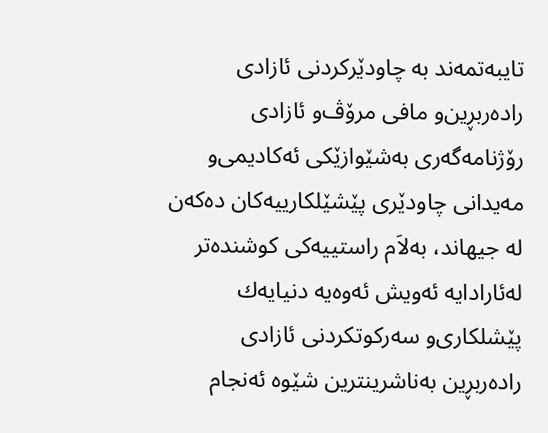تایبه‌تمه‌ند به‌ چاودێركردنی‌ ئازادی‌ راده‌ربڕین‌و مافی‌ مرۆڤ‌و ئازادی‌ رۆژنامه‌گه‌ری‌ به‌شێوازێكی‌ ئه‌كادیمی‌‌و مه‌یدانی‌ چاودێری‌ پێشێلكارییه‌كان ده‌كه‌ن له‌ جیهاند، به‌لاَم راستییه‌كی‌ كوشنده‌تر له‌ئارادایه‌ ئه‌ویش ئه‌وه‌یه‌ دنیایه‌ك پێشلكاری‌‌و سه‌ركوتكردنی‌ ئازادی‌ راده‌ربڕین به‌ناشرینترین شێوه‌ ئه‌نجام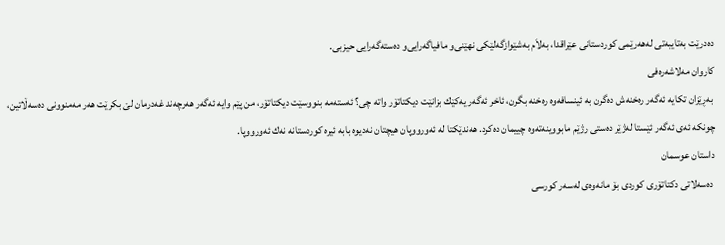ده‌درێت به‌تایبه‌تی‌ له‌هه‌رێمی‌ كوردستانی‌ عێراقدا، به‌لاَم به‌شێوازگه‌لێكی‌ نهێنی‌‌و مافیاگه‌رایی‌‌و ده‌سته‌گه‌رایی‌ حیزبی‌.
کاروان مه‌لاشه‌ره‌فی
 به‌ڕێزان تكایه‌ ئه‌گه‌ر ره‌خنه‌ش ده‌گرن به‌ ئینسافه‌وه‌ ره‌خنه‌ بگرن، ئاخر ئه‌گه‌ر یه‌كێك بزانێت دیكتاتۆر واته‌ چی؟ ئه‌سته‌مه‌ بنووسێت دیكتاتۆر، من پێم وایه‌ ئه‌گه‌ر هه‌رچه‌ند غه‌درمان لێ بكرێت هه‌ر مه‌منوونی ده‌سه‌ڵاتین، چونكه‌ ئه‌ی ئه‌گه‌ر ئێستا له‌ژێر ده‌ستی رژێم مابووینه‌ته‌وه‌ چییمان ده‌كرد. هه‌ندێكتا له‌ ئه‌ورووپان هیچتان نه‌دیوه‌ بابه‌ ئیره‌ كوردستانه‌ نه‌ك ئه‌ورووپا.
داستان عوسمان
 ده‌سه‌لاتی‌ دكتاتۆری‌ كوردی‌ بۆ مانه‌وه‌ی‌ له‌سه‌ر كورسی‌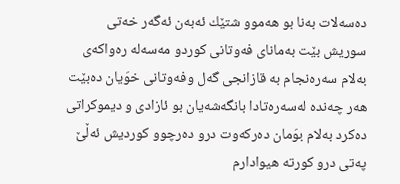ده‌سه‌لات به‌نا بو هه‌موو شتێك ئه‌به‌ن ئه‌گه‌ر خه‌تی‌ سوریش بێت به‌مانای‌ فه‌وتانی‌ كوردو مه‌سه‌له‌ ره‌واكه‌ی‌ به‌لام سه‌ره‌نجام به‌ قازانجی‌ گه‌ل وفه‌وتانی‌ خوَیان ده‌بێت هه‌ر چه‌نده‌ له‌سه‌ره‌تادا بانگه‌شه‌یان بو ئازادی‌ و دیموكراتی‌ ده‌كرد به‌لام بوَمان ده‌ركه‌وت درو ده‌رچوو كوردیش ئه‌ڵێ‌ په‌تی‌ درو كورته‌ هیوادارم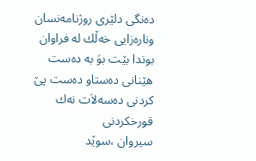ده‌نگی‌ دلێری‌ روژنامه‌نسان وناره‌زایی‌ خه‌ڵك له‌ فراوان بوندا بێت بوَ به‌ ده‌ست هێنانی‌ ده‌ستاو ده‌ست پێ‌ كردنی‌ ده‌سه‌لاَت نه‌ك قورخكردنی‌
سیروان ،سوێد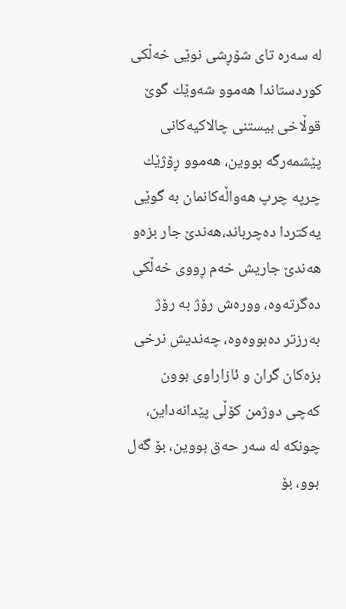له‌ سه‌ره‌ تای شۆڕشی‌ نوێی خه‌ڵكی كوردستاندا هه‌موو شه‌وێك گوێ قوڵاخی بیستنی چالاكیه‌كانی پێشمه‌رگه‌ بووین، هه‌موو ڕۆژێك چرپه‌ چرپ هه‌واڵه‌كانمان به‌ گوێی یه‌كتردا ده‌چرباند،هه‌ندێ جار بزه‌و هه‌ندێ جاریش خه‌م ڕووی خه‌ڵكی ده‌گرته‌وه‌، ووره‌ش رۆژ به‌ رۆژ به‌رزتر ده‌بووه‌وه‌، چه‌ندیش نرخی بزه‌كان گران و ئازاراوی بوون كه‌چی دوژمن كۆڵی پێدانه‌داین، چونكه‌ له‌ سه‌ر حه‌ق بووین، بۆ گه‌ل بوو، بۆ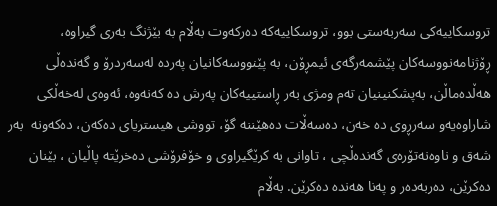تروسكاییه‌كی سه‌ربه‌ستی بوو، تروسكاییه‌كه‌ ده‌ركه‌وت به‌ڵام به‌ بێژنگ به‌ری گیراوه، ڕۆژنامه‌نووسه‌كان پێشمه‌رگه‌ی ئیمڕۆن، به‌ پێنووسه‌كانیان په‌رده‌ له‌سه‌ردرۆ و گه‌نده‌ڵی هه‌ڵده‌ماڵن، به‌پشكنینیان ته‌م ومژی به‌ر‌ ڕاستییه‌كان په‌رش ده‌ كه‌نه‌وه‌، ئه‌وه‌ی له‌خه‌ڵكی شاراوه‌یه‌و سه‌رڕوی ده‌ خه‌ن، ده‌سه‌ڵات ده‌هێننه‌ گۆ، تووشی هیستریای ده‌كه‌ن، ده‌كه‌ونه‌ ‌‌ به‌ر شه‌ق و ناوه‌نه‌تۆره‌ی گه‌نده‌ڵچی ، تاوانی به‌ كرێگیراوی و خۆفرۆشی ده‌خرێته‌ پاڵیان ، بێنان ده‌كرێن، ده‌ربه‌ده‌ر و په‌نا هه‌نده‌ ده‌كرێن. به‌ڵام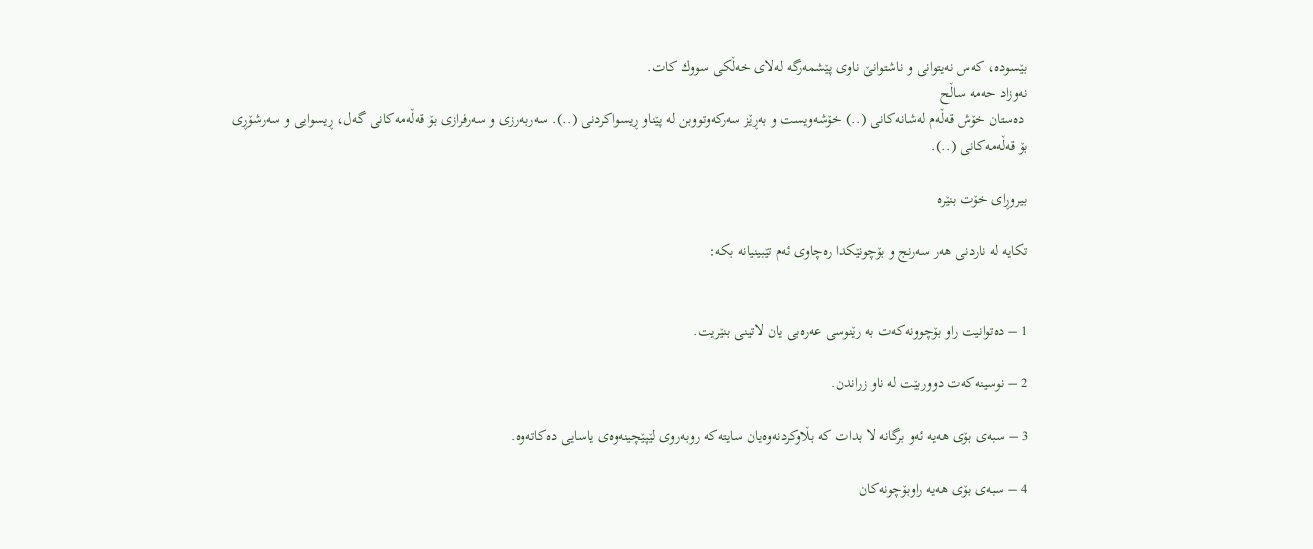بێسوده‌، كه‌س نه‌یتوانی و ناشتوانێ ناوی پێشمه‌رگه‌ له‌لای‌ خه‌ڵكی سووك كات.
نه‌وزاد حه‌مه‌ ساڵح
 ده‌ستان خۆش قه‌ڵه‌م له‌شانه‌کانی (..) خۆشه‌ویست و به‌ڕێز سه‌رکه‌وتووبن له‌ پێناو ڕیسواکردنی (..). سه‌ربه‌رزی و سه‌رفرازی بۆ قه‌ڵه‌مه‌کانی گه‌ل، ڕیسوایی و سه‌رشۆڕی بۆ قه‌ڵه‌مه‌کانی (..).

بیروڕای خۆت بنێره‌

تکایه‌ له‌ ناردنی هه‌ر سه‌رنج و بۆچونێکدا ره‌چاوی ئه‌م تێبینیانه‌ بکه‌:


1 – ده‌توانیت راو بۆچوونه‌که‌ت به‌ رێنوسی عه‌ره‌بی یان لاتینی بنێریت.

2 – نوسینه‌که‌ت دووربێت له‌ ناو زراندن.

3 – سبه‌ی بۆی هه‌یه‌ ئه‌و برگانه‌ لا بدات که‌ بڵاوکردنه‌وه‌یان سایته‌که‌ روبه‌روی لێپێچینه‌وه‌ی یاسایی ده‌کاته‌وه‌.

4 – سبه‌ی بۆی هه‌یه‌ راوبۆچونه‌کان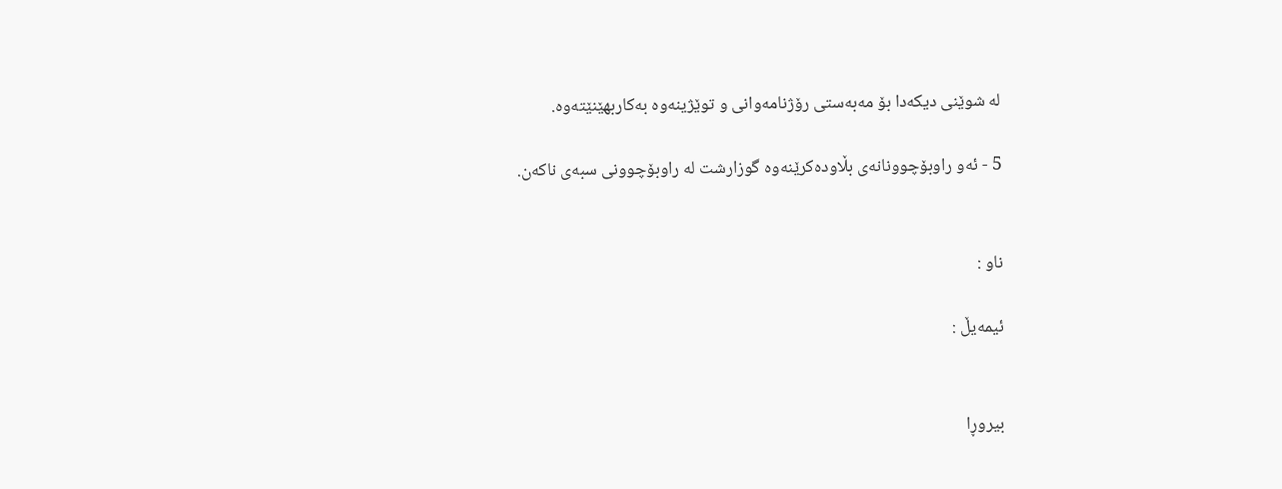له‌ شوێنی دیکه‌دا بۆ مه‌به‌ستی رۆژنامه‌وانی و توێژینه‌وه‌ به‌کاربهێنێته‌وه‌.

5 - ئه‌و راوبۆچوونانه‌ی بڵاوده‌کرێنه‌وه‌ گوزارشت له‌ راوبۆچوونی سبه‌ی ناکه‌ن.


ناو :

ئیمه‌یڵ :


بیروڕا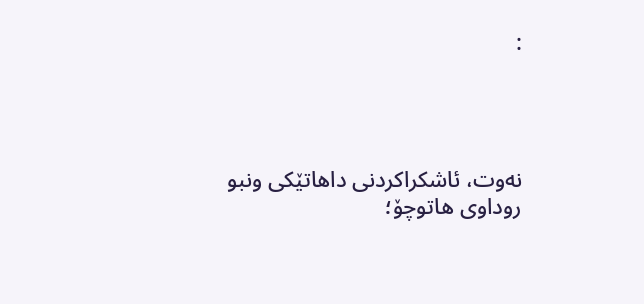:




نه‌وت، ئاشكراكردنی‌ داهاتێكی‌ ونبو
روداوی‌ هاتوچۆ؛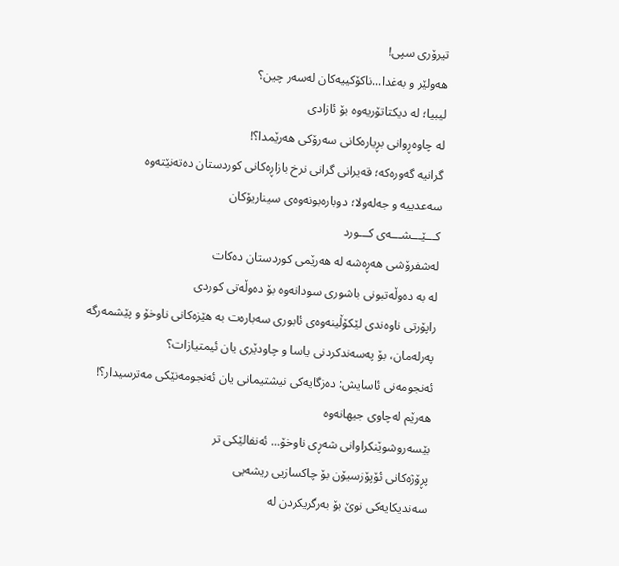تیرۆری‌ سپی!
هه‌ولێر و به‌غدا...ناکۆکییه‌کان له‌سه‌ر چین؟
لیبیا؛ له‌ دیكتاتۆریه‌وه‌ بۆ ئازادی‌
له‌ چاوه‌ڕوانی بڕیاره‌کانی سه‌رۆکی هه‌رێمدا؟!
گرانیه‌ گه‌وره‌كه‌؛ قه‌یرانی‌ گرانی‌ نرخ بازاڕه‌كانی‌ كوردستان ده‌ته‌نێته‌وه‌
سه‌عدییه‌ و جه‌له‌ولا؛ دوباره‌بونه‌وه‌ی سیناریۆکان
كـــێـــشـــه‌ی كـــورد
له‌شفرۆشی‌ هه‌ڕه‌شه‌ له‌ هه‌رێمی‌ كوردستان ده‌كات
له‌ به‌ ده‌وڵه‌تبونی‌ باشوری‌ سودانه‌وه‌ بۆ ده‌وڵه‌تی كوردی‌
راپۆرتی‌ ناوه‌ندی لێكۆڵینه‌وه‌ی‌ ئابوری‌ سه‌باره‌ت به‌ هێزه‌كانی‌ ناوخۆ ‌و پێشمه‌رگه‌
په‌رله‌مان، بۆ په‌سه‌ندکردنی یاسا و چاودێری یان ئیمتیازات؟
ئه‌نجومه‌نی ئاسایش: ده‌زگایه‌کی نیشتیمانی یان ئه‌نجومه‌نێكی‌ مه‌ترسیدار؟!
هه‌رێم له‌چاوی‌ جیهانه‌‌وه‌
بێسه‌روشوێنكراوانی‌ شه‌ڕی‌ ناوخۆ... ئه‌نفالێكی‌ تر
پڕۆژه‌کانی ئۆپۆزسیۆن بۆ چاکسازیی ریشه‌یی
سه‌ندیكایه‌كی‌ نوێ بۆ به‌رگریكردن له‌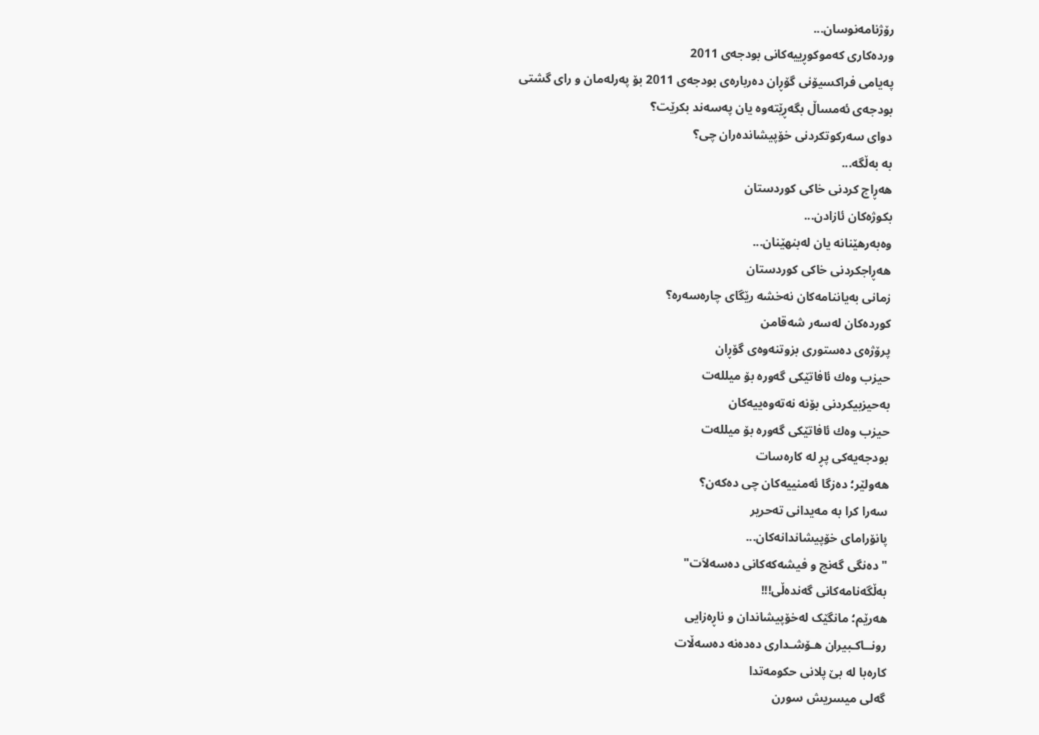رۆژنامه‌نوسان...
ورده‌كاری‌ كه‌موكوڕییه‌كانی‌ بودجه‌ی‌ 2011
په‌یامی‌ فراكسیۆنی‌ گۆڕان ده‌رباره‌ی‌ بودجه‌ی‌ 2011 بۆ په‌رله‌مان و رای‌ گشتی‌
بودجەی ئەمساڵ بگەڕێتەوە یان په‌سه‌ند بكرێت؟
دوای‌ سه‌ركوتكردنی‌ خۆپیشانده‌ران چی‌؟
به‌ به‌ڵگه‌...
هه‌ڕاج كردنی خاكی كوردستان
بکوژه‌کان ئازادن...
وه‌به‌رهێنانه‌ یان له‌بنهێنان...
هه‌ڕاجكردنی‌ خاكی‌ كوردستان
زمانی‌ به‌یاننامه‌كان نه‌خشه‌ رێگای‌ چاره‌سه‌ره‌؟
كورده‌كان له‌سه‌ر شه‌قامن
پرۆژه‌ی ده‌ستوری بزوتنه‌وه‌ی گۆڕان
حیزب وه‌ك ئافاتێكی‌ گه‌وره‌ بۆ میلله‌ت
به‌حیزبیكردنی‌ بۆنه‌ نه‌ته‌وه‌ییه‌كان
حیزب وەك ئافاتێكی گەورە بۆ میللەت
بودجەیەكی پڕ لە كارەسات
هه‌ولێر؛ ده‌زگا ئه‌منییه‌كان چی‌ ده‌كه‌ن؟
سەرا کرا بە مەیدانی تەحریر
پانۆرامای‌ خۆپیشاندانه‌كان...
"ده‌نگی‌ گه‌نج و فیشه‌كه‌كانی‌ ده‌سه‌لاَت"
به‌ڵگه‌نامه‌كانی‌ گه‌نده‌ڵی‌!!!
هه‌رێم؛ مانگێک له‌خۆپیشاندان و ناڕه‌زایی
رونــاكـبیران هـۆشـداری دەدەنە دەسەڵات
كاره‌با له‌ بێ‌ پلانی‌ حكومه‌تدا
گه‌لی‌ میسریش سورن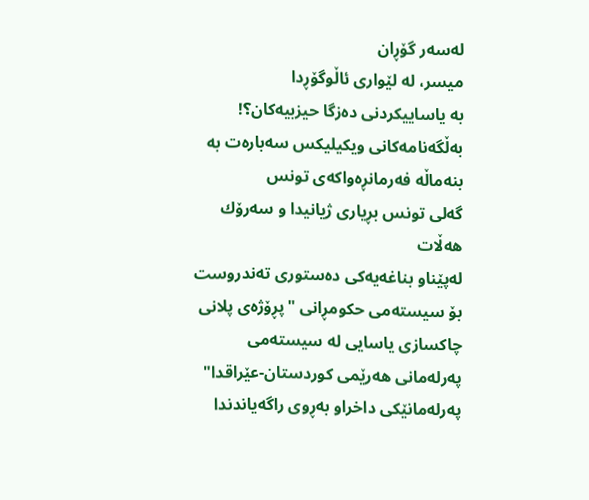له‌سه‌ر گۆڕان
میسر، له‌ لێواری ئاڵوگۆڕدا
به‌ یاساییکردنی ده‌زگا حیزبیه‌کان؟!
به‌ڵگه‌نامه‌كانی‌ ویكیلیكس سه‌باره‌ت به‌ بنه‌ماڵه‌ فه‌رمانڕه‌واکه‌ی تونس
گه‌لی تونس بڕیاری ژیانیدا و سه‌رۆك هه‌ڵات
له‌پێناو بناغه‌یه‌كی ده‌ستوری ته‌ندروست بۆ سیسته‌می حكومڕانی "پڕۆژه‌ی پلانی چاكسازی یاسایی له‌ سیسته‌می په‌رله‌مانی هه‌رێمی كوردستان-عێراقدا"
په‌رله‌مانێكی‌ داخراو به‌ڕوی‌ راگه‌یاندندا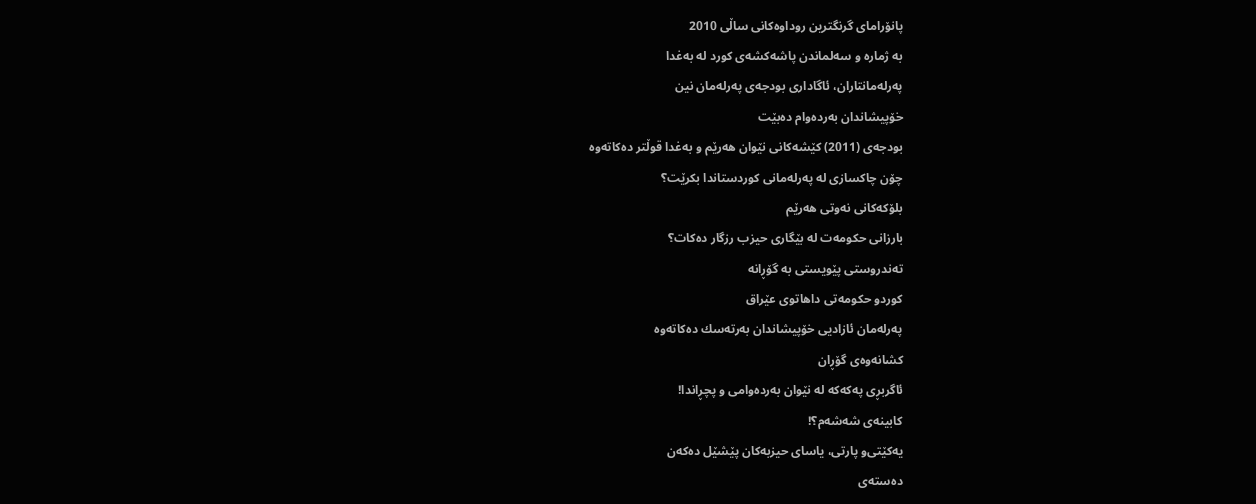پانۆرامای گرنگترین روداوه‌کانی ساڵی 2010
به‌ ژماره‌ و سه‌لماندن پاشه‌كشه‌ی‌ كورد له‌ به‌غدا
په‌رله‌مانتاران، ئاگاداری‌ بودجه‌ی‌ په‌رله‌مان نین
خۆپیشاندان به‌رده‌وام ده‌بێت
بودجه‌ی‌ (2011) كێشه‌كانی‌ نێوان هه‌رێم ‌و به‌غدا قوڵتر ده‌كاته‌وه
چۆن چاکسازی له‌ په‌رله‌مانی کوردستاندا بکرێت؟
بلۆکه‌کانی نه‌وتی هه‌رێم
بارزانی‌ حكومه‌ت له‌ بێگاری‌ حیزب رزگار ده‌كات؟
ته‌ندروستی‌ پێویستی به‌ گۆڕانه‌
کوردو حکومه‌تی داهاتوی عێراق
په‌رله‌مان ‌ئازادیی خۆپیشاندان به‌رته‌سك ده‌کاته‌وه‌
كشانه‌وه‌ی‌ گۆڕان
ئاگربڕی‌ په‌كه‌كه‌ له‌ نێوان به‌رده‌وامی‌ و پچڕاندا!
كابینه‌ی‌ شه‌شه‌م؟!
یه‌كێتی‌و پارتی‌، یاسای حیزبه‌كان پێشێل ده‌كه‌ن
ده‌سته‌ی‌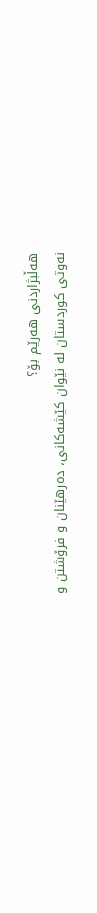هه‌ڵبژاردنی‌ هه‌رێم بۆ؟
نەوتی کوردستان لە نێوان کێشەکانی، دەرهێنان و فرۆشتن و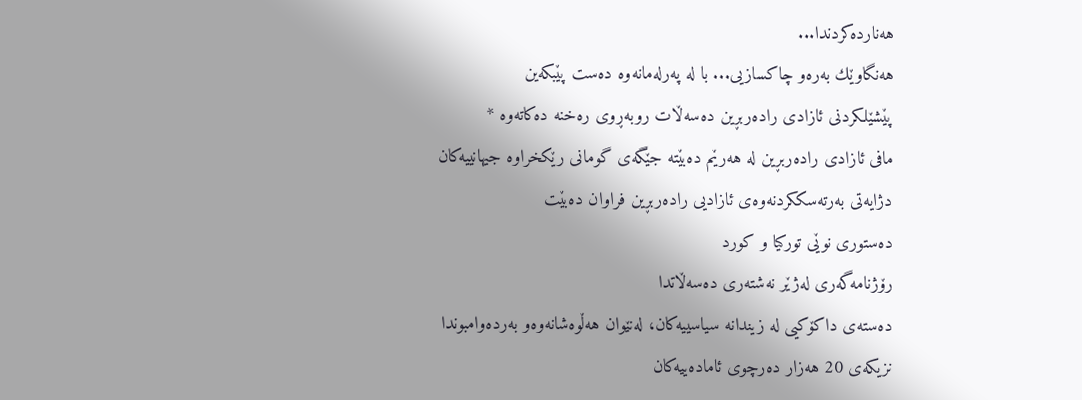هەناردەکردندا...
هه‌نگاوێك به‌ره‌و چاكسازیی‌... با له‌ په‌رله‌مانه‌وه‌ ده‌ست پێبكه‌ین
پێشێلكردنی‌ ئازادی‌ راده‌ربڕین ده‌سه‌ڵات روبه‌ڕوی‌ ره‌خنه‌ ده‌كاته‌وه‌ *
مافی ئازادی‌ راده‌ربڕین له‌ هه‌رێم ده‌بێته‌ جێگه‌ی‌ گومانی‌ رێكخراوه‌ جیهانییه‌كان
دژایه‌تی‌ به‌رته‌سككردنه‌وه‌ی‌ ئازادیی‌ راده‌ربڕین فراوان ده‌بێت
ده‌ستوری‌ نوێی‌ توركیا و كورد
رۆژنامه‌گه‌ری‌ له‌ژێر نه‌شته‌ری‌ ده‌سه‌ڵاتدا
ده‌سته‌ی‌ داكۆكیی‌ له‌ زیندانه‌ سیاسییه‌كان، له‌نێوان هه‌ڵوه‌شانه‌وه‌و به‌رده‌وامبوندا
نزیکه‌ی 20 هه‌زار ده‌رچوی ئاماده‌ییه‌کان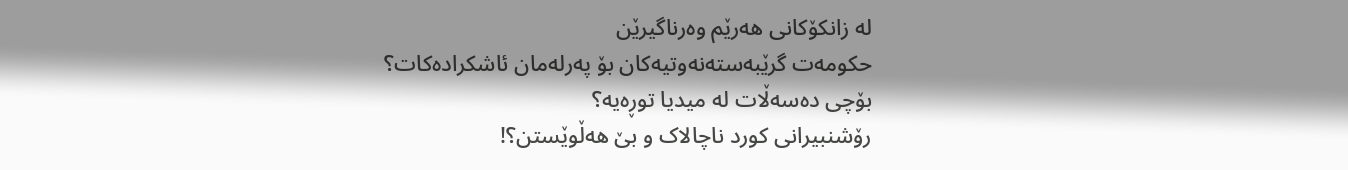له‌ زانكۆكانی هه‌رێم وه‌رناگیرێن
حكومه‌ت گرێبه‌سته‌نه‌وتیه‌كان بۆ په‌رله‌مان ئاشكراده‌كات؟
بۆچی‌ ده‌سه‌ڵات له‌ میدیا توڕه‌یه‌؟
رۆشنبیرانی‌ كورد ناچالاک و بێ هه‌ڵوێستن؟!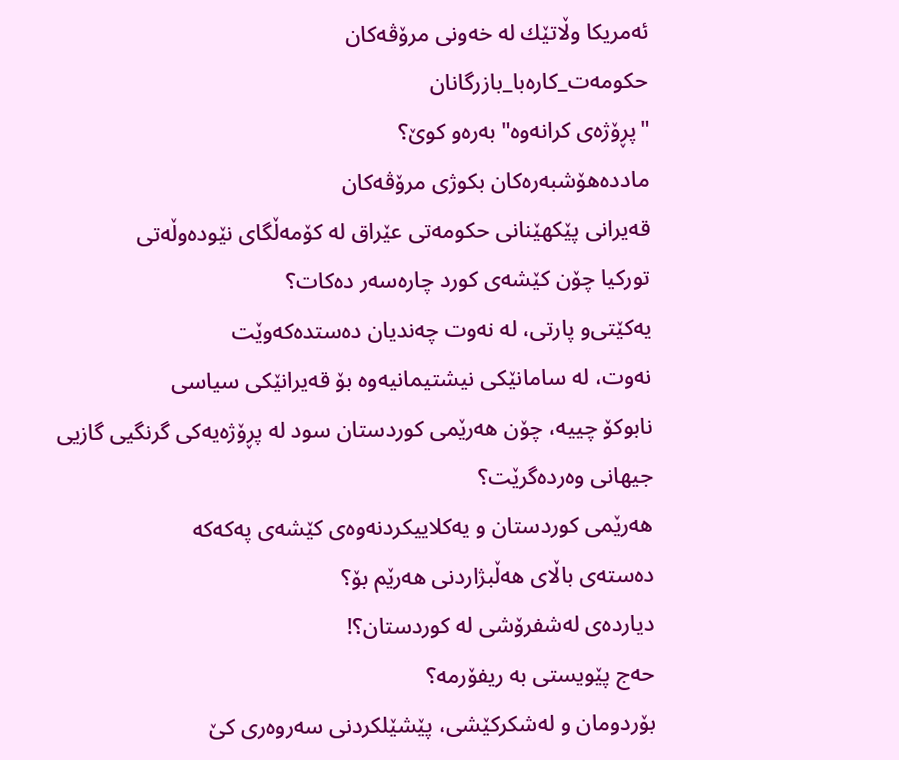ئه‌مریكا وڵاتێك له‌ خه‌ونی‌ مرۆڤه‌كان
حكومه‌ت_كاره‌با_بازرگانان
"پڕۆژه‌ی‌ كرانه‌وه‌" به‌ره‌و كوێ‌؟
مادده‌هۆشبه‌ره‌كان بكوژی‌ مرۆڤه‌كان
قه‌یرانی‌ پێكهێنانی‌ حكومه‌تی‌ عێراق له‌ كۆمه‌ڵگای‌ نێوده‌وڵه‌تی‌
توركیا چۆن كێشه‌ی‌ كورد چاره‌سه‌ر ده‌كات؟
یه‌كێتی‌‌و پارتی‌، له‌ نه‌وت چه‌ندیان ده‌ستده‌كه‌وێت
نه‌وت، له‌ سامانێكی نیشتیمانیه‌وه‌ بۆ قه‌یرانێكی سیاسی
نابوكۆ چییه‌، چۆن هه‌رێمی‌ كوردستان سود له‌ پڕۆژه‌یه‌كی‌ گرنگیی‌ گازیی‌ جیهانی‌ وه‌رده‌گرێت؟
هه‌رێمی كوردستان و یه‌كلاییكردنه‌وه‌ی كێشه‌ی په‌كه‌كه‌
ده‌سته‌ی باڵای هه‌ڵبژاردنی هه‌رێم بۆ؟
دیارده‌ی‌ له‌شفرۆشی‌ له‌ كوردستان؟!
حه‌ج پێویستی‌ به‌ ریفۆرمه‌؟
بۆردومان و له‌شكركێشی‌، پێشێلكردنی‌ سه‌روه‌ری‌ كێ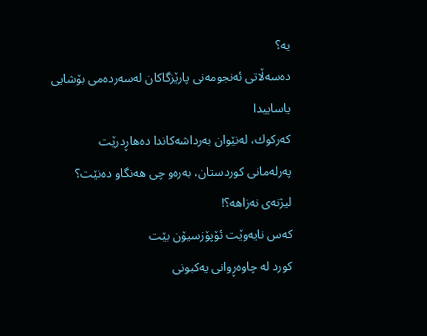یه‌؟
ده‌سه‌ڵاتی ئه‌نجومه‌نی پارێزگاكان له‌سه‌رده‌می بۆشایی یاساییدا
كه‌ركوك، له‌نێوان به‌رداشه‌كاندا ده‌هاڕدرێت
په‌رله‌مانی‌ كوردستان، به‌ره‌و چی‌ هه‌نگاو ده‌نێت؟
لیژنه‌ی‌ نه‌زاهه‌؟!
كه‌س نایه‌وێت ئۆپۆزسیۆن بێت
كورد له‌ چاوه‌ڕوانی یه‌كبونی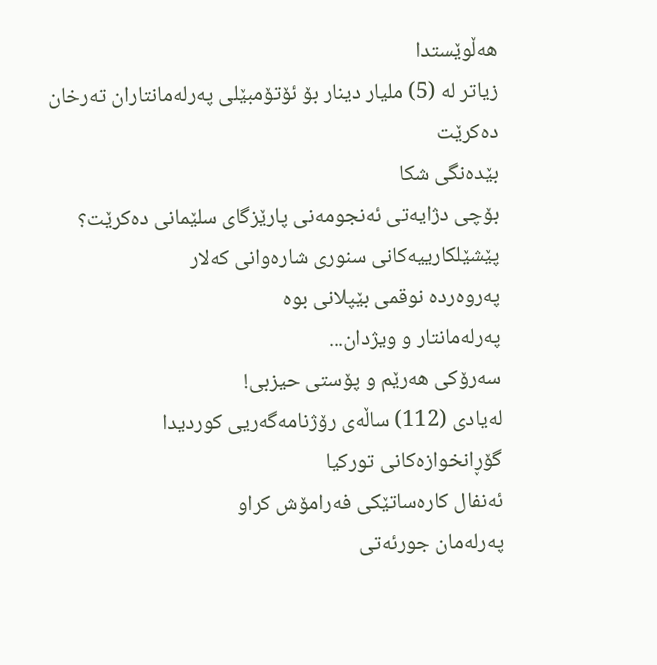هه‌ڵوێستدا
زیاتر له‌ (5) ملیار دینار بۆ ئۆتۆمبێلی‌ په‌رله‌مانتاران ته‌رخان ده‌كرێت
بێده‌نگی‌ شكا
بۆچی دژایه‌تی ئه‌نجومه‌نی پارێزگای سلێمانی ده‌كرێت؟
پێشێلكارییه‌كانی‌ سنوری‌ شاره‌وانی‌ كه‌لار
په‌روه‌رده‌ نوقمی‌ بێپلانی‌ بوه‌
په‌رله‌مانتار و ویژدان...
سه‌رۆكی‌ هه‌رێم و پۆستی‌ حیزبی‌!
له‌یادی‌ (112) ساڵه‌ی‌ رۆژنامه‌گه‌ریی‌ كوردیدا
گۆڕانخوازه‌كانی‌ توركیا
ئه‌نفال كاره‌ساتێكی‌ فه‌رامۆش كراو
په‌رله‌مان جورئه‌تی‌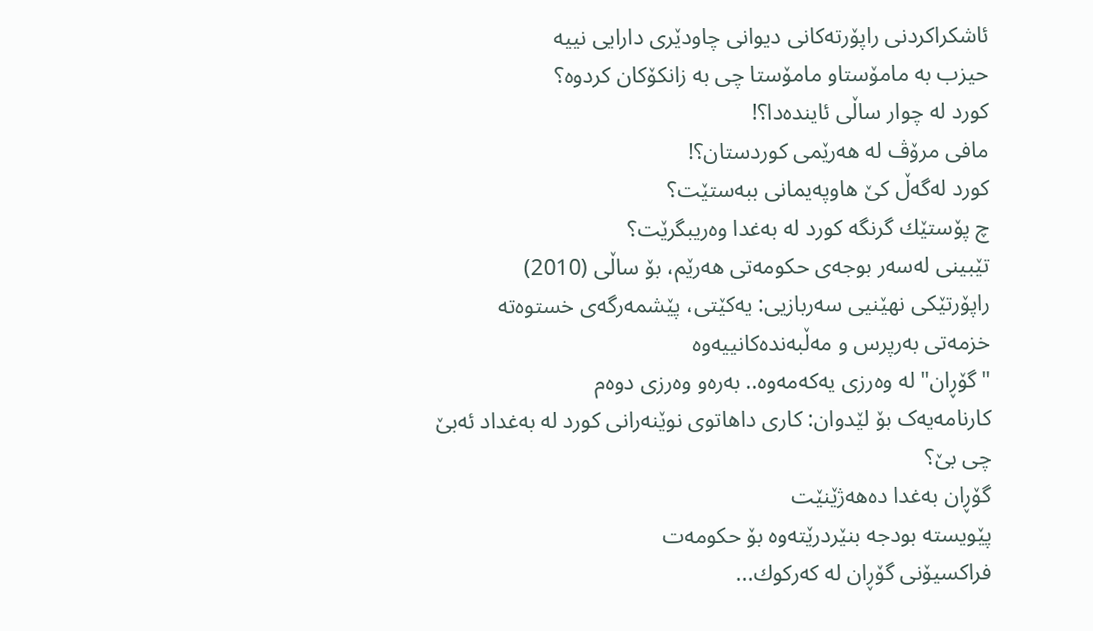ئاشكراكردنی‌ راپۆرته‌كانی‌ دیوانی‌ چاودێری‌ دارایی‌ نییه‌
حیزب به‌ مامۆستا‌و مامۆستا چی‌ به‌ زانكۆكان كردوه‌؟
كورد له‌ چوار ساڵی ئاینده‌دا؟!
مافی‌ مرۆڤ له‌ هه‌رێمی‌ كوردستان؟!
كورد له‌گه‌ڵ كێ هاوپه‌یمانی ببه‌ستێت؟
چ پۆستێك گرنگه‌ كورد له‌ به‌غدا وه‌ریبگرێت؟
تێبینی‌ له‌سه‌ر بوجه‌ی‌ حكومه‌تی‌ هه‌رێم، بۆ ساڵی‌ (2010)
راپۆرتێكی‌ نهێنیی‌ سه‌ربازیی‌: یه‌كێتی‌، پێشمه‌رگه‌ی‌ خستوه‌ته‌ خزمه‌تی‌ به‌رپرس ‌و مه‌ڵبه‌نده‌كانییه‌وه‌
"گۆڕان" له‌ وه‌رزی‌ یه‌كه‌مه‌وه‌.. به‌ره‌و وه‌رزی‌ دوه‌م
کارنامه‌یه‌ک بۆ لێدوان: کاری داهاتوی نوێنه‌رانی کورد له‌ به‌غداد ئه‌بێ چی بێ؟
گۆڕان به‌غدا ده‌هه‌ژێنێت
پێویسته‌ بودجه‌ بنێردرێته‌وه‌ بۆ حكومه‌ت
فراكسیۆنی‌ گۆڕان له‌ كه‌ركوك...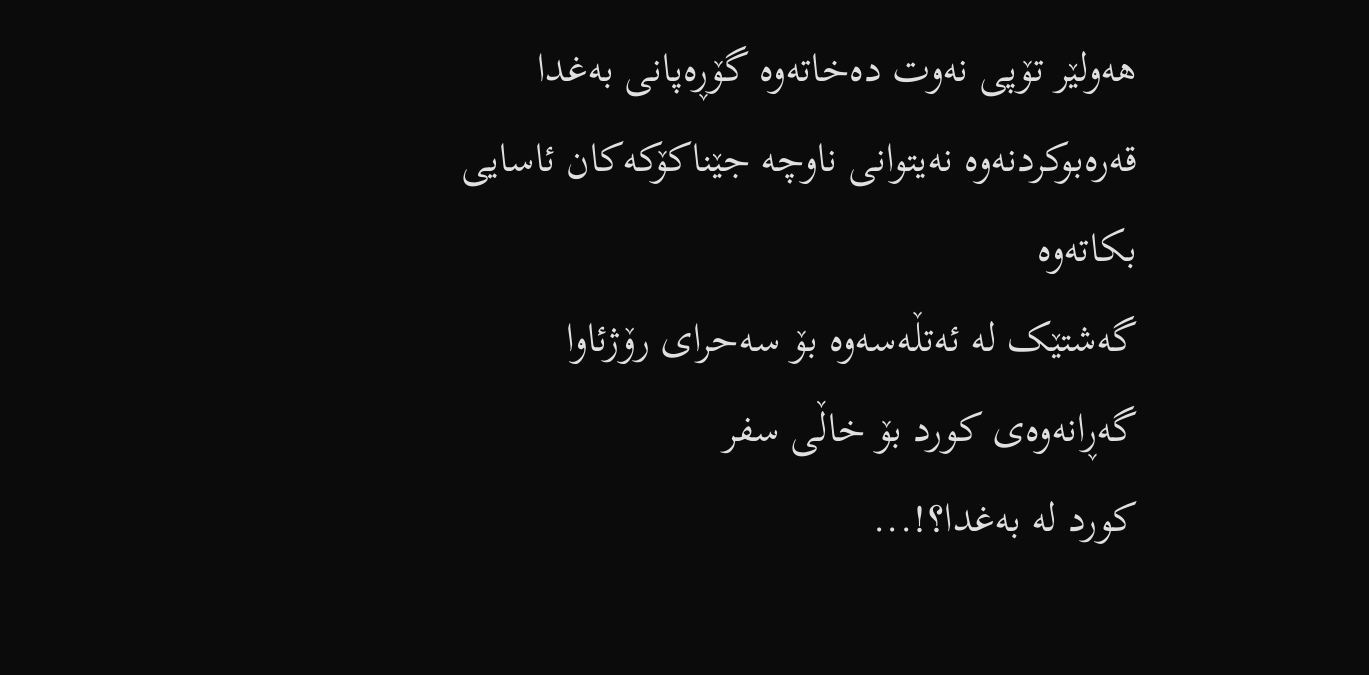هه‌ولێر تۆپی‌ نه‌وت ده‌خاته‌وه‌ گۆڕه‌پانی‌ به‌غدا
قه‌ره‌بوكردنه‌وه‌ نه‌یتوانی ناوچه‌ جێناكۆكه‌كان ئاسایی‌ بكاته‌وه‌
گه‌شتێک له‌ ئه‌تڵه‌سه‌وه‌ بۆ سه‌حرای رۆژئاوا
گه‌ڕانه‌وه‌ی‌ كورد بۆ خاڵی‌ سفر
كورد له‌ به‌غدا؟!...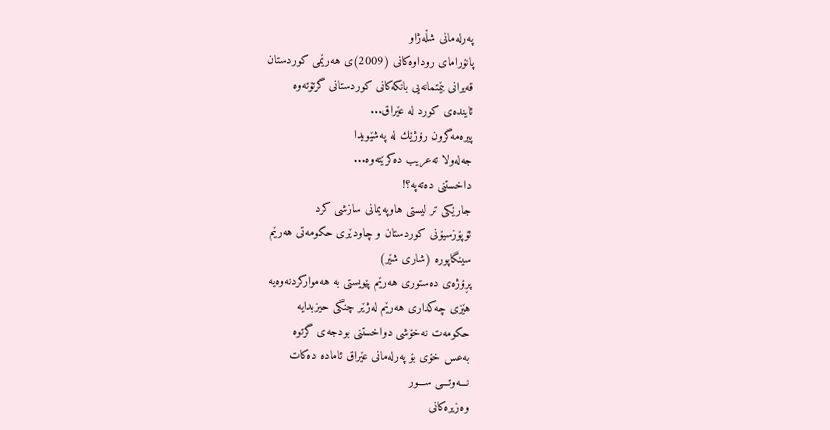په‌رله‌مانی‌ شڵه‌ژاو
پانۆرامای‌ روداوه‌كانی‌ (2009)ی‌ هه‌رێمی‌ كوردستان
قه‌یرانی بێمتمانه‌یی بانكه‌كانی‌ كوردستانی‌ گرتۆته‌وه‌
ئاینده‌ی‌ كورد له‌ عێراق...
پیره‌مه‌گرون رۆژێك له‌ په‌شێویدا
جه‌له‌ولا ته‌عریب ده‌كرێته‌وه‌...
داخستنی‌ ده‌ته‌په‌؟!
جارێكی تر لیستی هاوپه‌یمانی سازشی كرد
ئۆپۆزسیۆنی‌ كوردستان و چاودێری‌ حكومه‌تی‌ هه‌رێم
سینگاپوره‌ (شاری شێر)
پڕۆژه‌ی‌ ده‌ستوری‌ هه‌رێم پێویستی‌ به‌ هه‌مواركردنه‌وه‌یه‌
هێزی‌ چه‌كداری‌ هه‌رێم له‌ژێر چنگی‌ حیزبدایه‌
حكومه‌ت نه‌خۆشی‌ دواخستنی‌ بودجه‌ی‌ گرتوه‌
به‌عس خۆی‌ بۆ په‌رله‌مانی‌ عێراق ئاماده‌ ده‌كات
نـــه‌وتـــی‌ ســـور
وه‌زیره‌كانی‌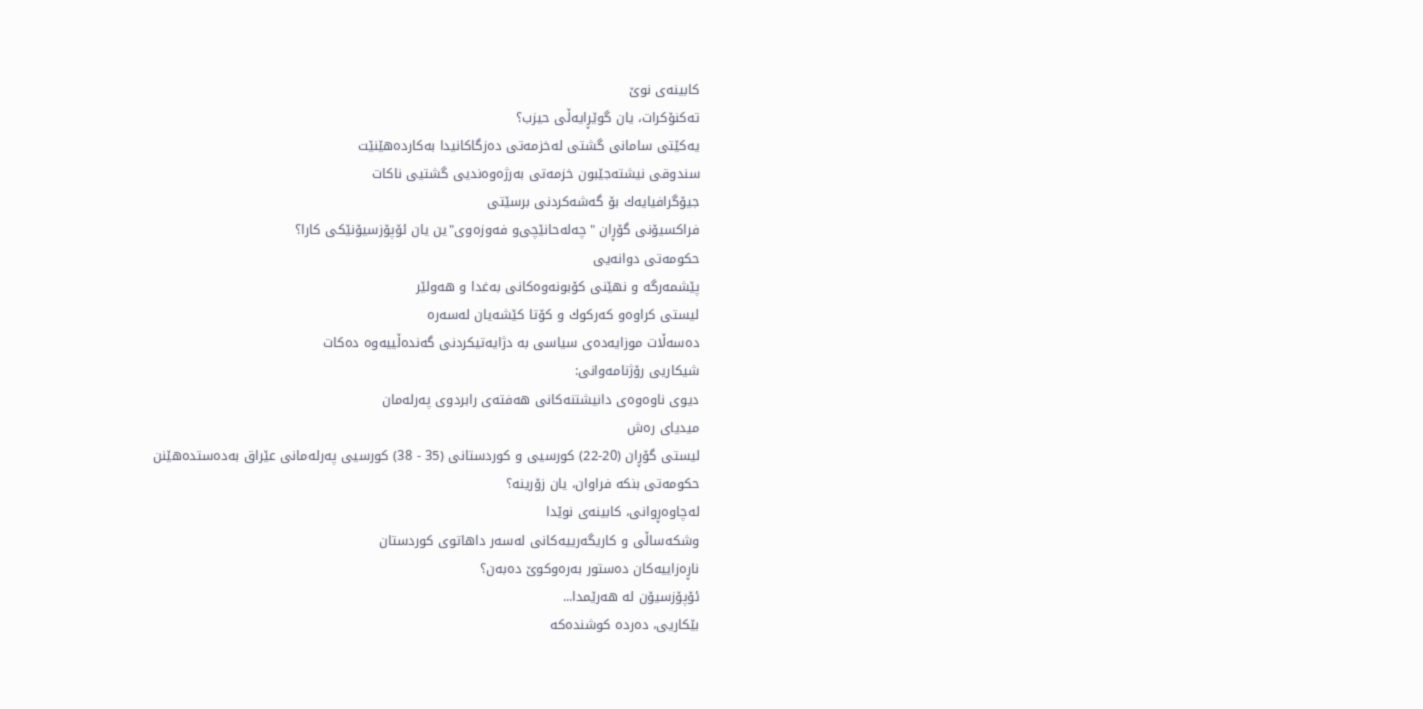كابینه‌ی‌ نوێ‌
ته‌كنۆكرات، یان گوێڕایه‌ڵی‌ حیزب؟
یه‌كێتی‌ سامانی‌ گشتی‌ له‌خزمه‌تی‌ ده‌زگاكانیدا به‌كارده‌هێنێت
سندوقی‌ نیشته‌جێبون خزمه‌تی‌ به‌رژه‌وه‌ندیی‌ گشتیی‌ ناكات
جیۆگرافیایه‌ك بۆ گه‌شه‌كردنی‌ برسێتی‌
فراكسیۆنی‌ گۆڕان "چه‌له‌حانێچی‌‌و فه‌وزه‌وی‌"ین یان ئۆپۆزسیۆنێكی‌ كارا؟
حكومه‌تی‌ دوانه‌یی‌
پێشمه‌رگه‌ و نهێنی‌ كۆبونه‌وه‌كانی‌ به‌غدا و هه‌ولێر
لیستی‌ كراوه‌‌و كه‌ركوك ‌و كۆتا كێشه‌یان له‌سه‌ره‌
ده‌سه‌ڵات موزایه‌ده‌ی‌ سیاسی‌ به‌ دژایه‌تیكردنی‌ گه‌نده‌ڵییه‌وه‌ ده‌كات
شیكاریی رۆژنامه‌وانی‌:
دیوی‌ ناوه‌وه‌ی‌ دانیشتنه‌كانی‌ هه‌فته‌ی‌ رابردوی‌ په‌رله‌مان
میدیای‌ ره‌ش
لیستی‌ گۆڕان (20-22) كورسیی‌ و كوردستانی‌ (35 - 38) كورسیی په‌رله‌مانی‌ عێراق به‌ده‌ستده‌هێنن
حكومه‌تی‌ بنكه‌ فراوان، یان زۆرینه‌؟
له‌چاوه‌ڕوانی، كابینه‌ی‌ نوێدا
وشکه‌ساڵی ‌و کاریگه‌رییه‌کانی له‌سه‌ر داهاتوی کوردستان
ناڕه‌زاییه‌كان ده‌ستور به‌ره‌وكوێ‌ ده‌به‌ن؟
ئۆپۆزسیۆن له‌ هه‌رێمدا...
بێكاریی‌، ده‌رده‌ كوشنده‌كه‌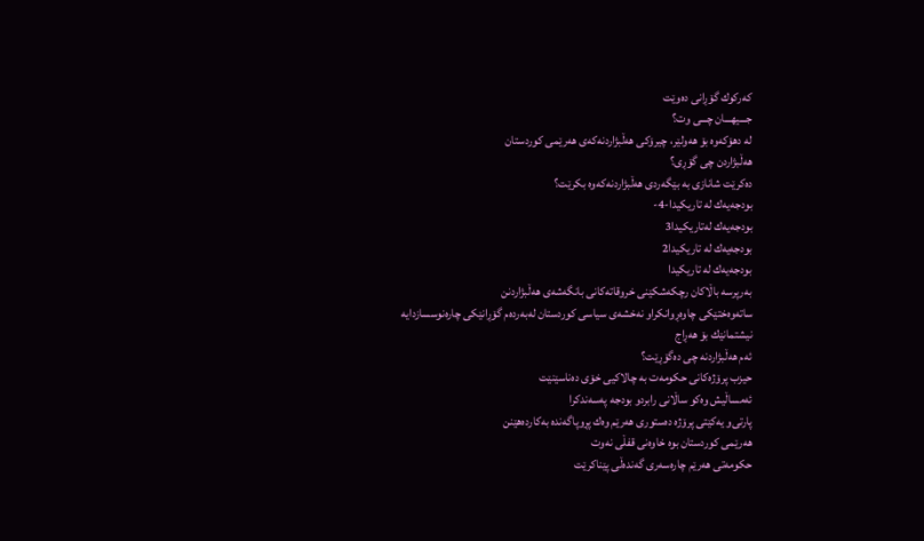كه‌ركوك گۆڕانی‌ ده‌وێت
جـــیهـــان چـــی‌ ‌وت؟
له‌ دهۆكه‌وه‌ بۆ هه‌ولێر، چیرۆكی‌ هه‌ڵبژاردنه‌كه‌ی‌ هه‌رێمی‌ كوردستان
هه‌ڵبژاردن چی‌ گۆڕی‌؟
ده‌كرێت شانازی‌ به‌ بێگه‌ردی‌ هه‌ڵبژاردنه‌كه‌وه‌ بكرێت؟
بودجه‌یه‌ك له‌ تاریكیدا-4-
بودجه‌یه‌ك له‌تاریكیدا3
بودجه‌یه‌ك له‌ تاریكیدا2
بودجه‌یه‌ك له‌ تاریكیدا
به‌رپرسه‌ باڵاكان رچكه‌شكێنی خروقاته‌كانی‌ بانگه‌شه‌ی‌ هه‌ڵبژاردنن
ساته‌وه‌ختێكی‌ چاوه‌ڕوانكراو نه‌خشه‌ی‌ سیاسی‌ كوردستان له‌به‌رده‌م گۆڕانێكی‌ چاره‌نوسسازدایه‌
نیشتمانێك بۆ هه‌ڕاج
ئه‌م هه‌ڵبژاردنه‌ چی‌ ده‌گۆڕێت؟
حیزب پرۆژه‌كانی‌ حكومه‌ت به‌ چالاكیی خۆی ده‌ناسێنێت
ئه‌مساڵیش وه‌كو ساڵانی‌ رابردو بودجه‌ په‌سه‌ندكرا
پارتی‌‌و یه‌كێتی‌ پرۆژه‌ ده‌ستوری‌ هه‌رێم وه‌ك پڕوپاگه‌نده‌ به‌كارده‌هێنن
هه‌رێمی‌ كوردستان بوه‌ خاوه‌نی‌ قفڵی‌ نه‌وت
حكومه‌تی‌ هه‌رێم چاره‌سه‌ری‌ گه‌نده‌ڵی‌ پێناكرێت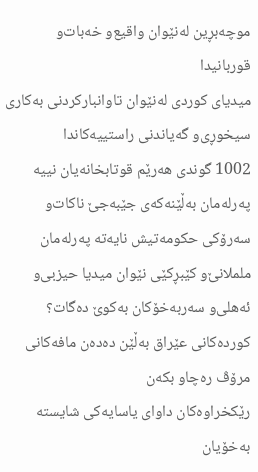موچه‌بڕین له‌نێوان واقیع‌و خه‌بات‌و قوربانیدا
میدیای‌ كوردی‌ له‌نێوان تاوانباركردنی‌ به‌كاری‌ سیخوڕی‌‌و گه‌یاندنی‌ راستییه‌كاندا
1002 گوندی‌ هه‌رێم قوتابخانه‌یان نییه‌
په‌رله‌مان به‌ڵێنه‌كه‌ی‌ جێبه‌جێ‌ ناكات‌و سه‌رۆكی‌ حكومه‌تیش نایه‌ته‌ په‌رله‌مان
ململانێ‌و كێبڕكێی نێوان میدیا حیزبی‌و ئه‌هلی‌و سه‌ربه‌خۆكان به‌كوێ ده‌گات؟
كورده‌كانی عێراق به‌ڵێن ده‌ده‌ن مافه‌كانی مرۆڤ ره‌چاو بكه‌ن
رێكخراوه‌كان داوای‌ یاسایه‌كی‌ شایسته‌ به‌خۆیان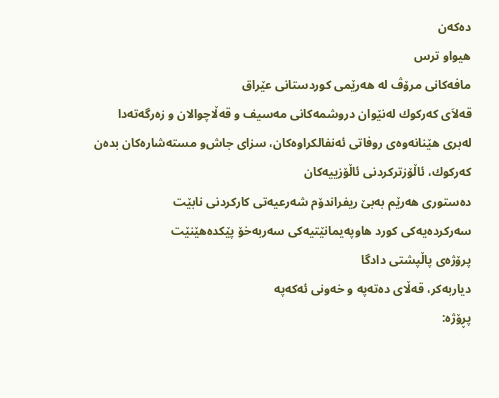ده‌كه‌ن
هیواو ترس
مافه‌كانی‌ مرۆڤ له‌ هه‌رێمی‌ كوردستانی‌ عێراق
قه‌لاَی كه‌ركوك له‌نێوان دروشمه‌كانی مه‌سیف و قه‌ڵاچوالان و زه‌رگه‌ته‌دا
له‌بری هێنانه‌وه‌ی روفاتی ئه‌نفالكراوه‌كان، سزای جاش‌و مسته‌شاره‌كان بده‌ن
كه‌ركوك، ئاڵۆزتركردنی ئاڵۆزییه‌كان
ده‌ستوری‌ هه‌رێم به‌بێ‌ ریفراندۆم شه‌رعیه‌تی‌ كاركردنی‌ نابێت
سه‌ركرده‌یه‌كی كورد هاوپه‌یمانێتیه‌کی سه‌ربه‌خۆ پێكده‌هێنێت
پرۆژه‌ی‌ پاڵپشتی‌ دادگا
دیاربه‌كر، قه‌ڵای‌ ده‌ته‌په‌ ‌و خه‌ونی‌ ئه‌كه‌په‌
پڕۆژه‌: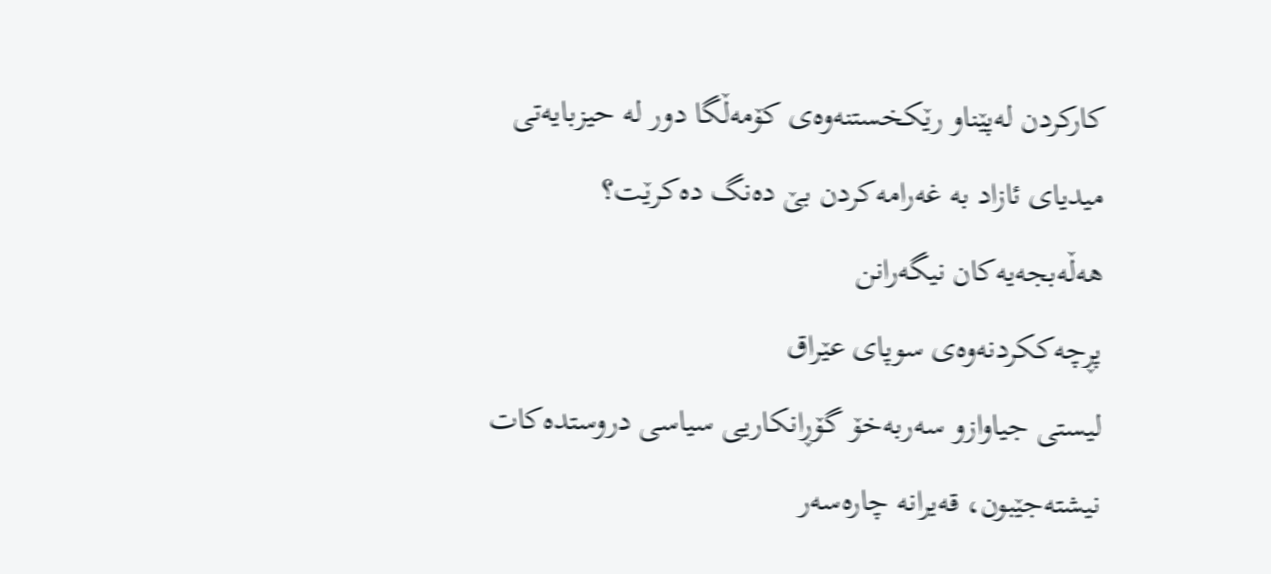کارکردن له‌پێناو رێکخستنه‌وه‌ی کۆمه‌ڵگا دور له‌ حیزبایه‌تی
میدیای‌ ئازاد به‌ غه‌رامه‌كردن بێ‌ ده‌نگ ده‌كرێت؟
هه‌ڵه‌بجه‌یه‌كان نیگه‌رانن
پڕچه‌ككردنه‌وه‌ی سوپای عێراق
لیستی‌ جیاواز‌و سه‌ربه‌خۆ گۆڕانكاریی‌ سیاسی‌ دروستده‌كات
نیشته‌جێبون، قه‌یرانه‌ چاره‌سه‌ر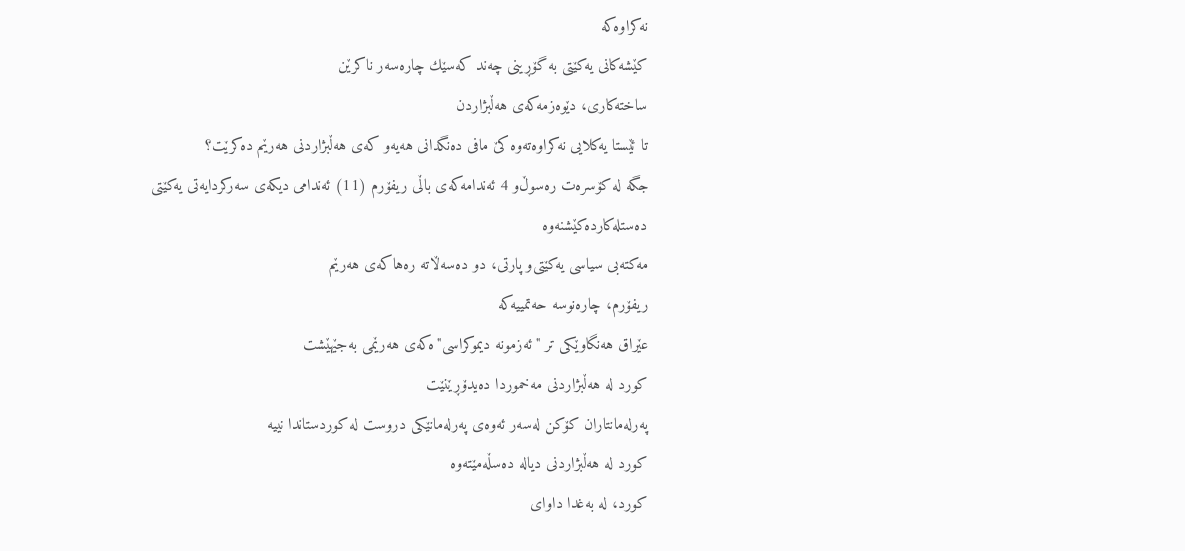نه‌كراوه‌كه‌
كێشه‌كانی‌ یه‌كێتی‌ به‌ گۆڕینی‌ چه‌ند كه‌سێك چاره‌سه‌ر ناكرێن
ساخته‌كاری‌، دێوه‌زمه‌كه‌ی‌ هه‌ڵبژاردن
تا ئێستا یه‌كلایی‌ نه‌كراوه‌ته‌وه‌ كێ‌ مافی‌ ده‌نگدانی‌ هه‌یه‌‌و كه‌ی‌ هه‌ڵبژاردنی‌ هه‌رێم ده‌كرێت؟
جگه‌ له‌ كۆسره‌ت ره‌سوڵ‌و 4 ئه‌ندامه‌كه‌ی‌ باڵی‌ ریفۆرم (11) ئه‌ندامی‌ دیكه‌ی‌ سه‌ركردایه‌تی‌ یه‌كێتی‌ ده‌ستله‌كارده‌كێشنه‌وه‌
مه‌كته‌بی‌ سیاسی‌ یه‌كێتی‌‌و پارتی‌، دو ده‌سه‌ڵاته‌ ره‌هاكه‌ی‌ هه‌رێم
ریفۆرم، چاره‌نوسه‌ حه‌تمییه‌كه‌
عێراق هه‌نگاوێكی‌ تر "ئه‌زمونه‌ دیموكراسی"ه‌كه‌ی‌ هه‌رێمی‌ به‌جێهێشت
كورد له‌ هه‌ڵبژاردنی‌ مه‌خموردا ده‌یدۆڕێنێت
په‌رله‌مانتاران كۆكن له‌سه‌ر ئه‌وه‌ی‌ په‌رله‌مانێكی‌ دروست له‌ كوردستاندا نییه‌
كورد له‌ هه‌ڵبژاردنی‌ دیاله‌ ده‌سڵه‌مێته‌وه‌
كورد، له‌ به‌غدا داوای‌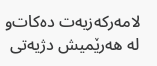لامه‌ركه‌زیه‌ت ده‌كات‌و له‌ هه‌رێمیش دژیه‌تی‌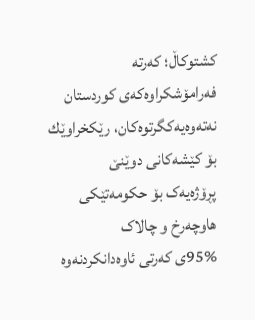كشتوكاڵ‌؛ كه‌رته‌ فه‌رامۆشكراوه‌كه‌ی‌ كوردستان
نه‌ته‌وه‌یه‌كگرتوه‌كان، رێكخراوێك بۆ كێشه‌كانی‌ دوێنێ‌
پڕۆژه‌یه‌ک بۆ حکومه‌تێکی هاوچه‌رخ و چالاک
95%ی‌ كه‌رتی‌ ئاوه‌دانكردنه‌وه‌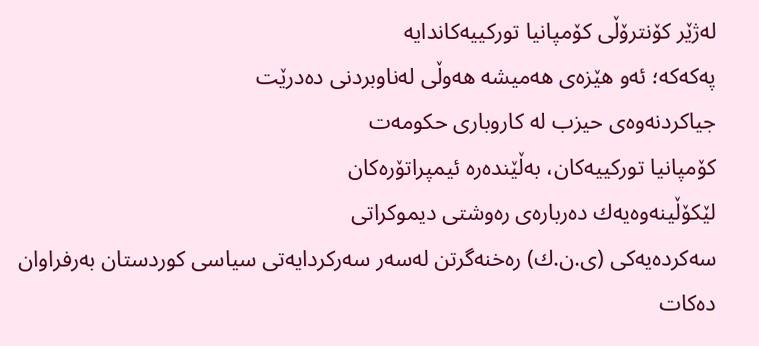له‌ژێر كۆنترۆڵی‌ كۆمپانیا توركییه‌كاندایه‌
په‌كه‌كه‌؛ ئه‌و هێزه‌ی‌ هه‌میشه‌ هه‌وڵی‌ له‌ناوبردنی‌ ده‌درێت
جیاكردنه‌وه‌ی‌ حیزب له‌ كاروباری‌ حكومه‌ت
كۆمپانیا توركییه‌كان، به‌ڵێنده‌ره‌ ئیمپراتۆره‌كان
لێکۆڵینه‌وه‌یه‌ك‌ ده‌رباره‌ی ره‌وشتی دیموکراتی
سه‌كرده‌یه‌كی (ی‌.ن.ك) ره‌خنه‌گرتن له‌سه‌ر سه‌ركردایه‌تی‌ سیاسی كوردستان به‌رفراوان ده‌كات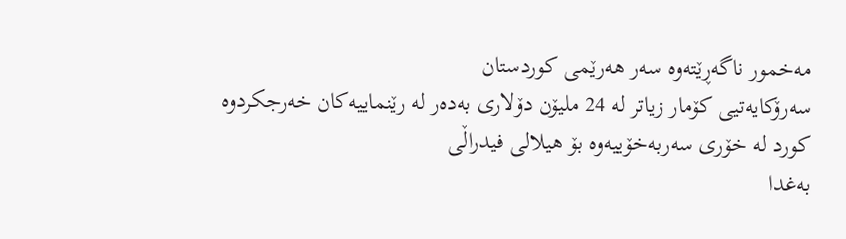مه‌خمور ناگه‌ڕێته‌وه‌ سه‌ر هه‌رێمی‌ كوردستان
سه‌رۆكایه‌تیی‌ كۆمار زیاتر له‌ 24 ملیۆن دۆلاری‌ به‌ده‌ر له‌ رێنماییه‌كان خه‌رجكردوه‌
كورد له‌ خۆری‌ سه‌ربه‌خۆییه‌وه‌ بۆ هیلالی‌ فیدراڵی‌
به‌غدا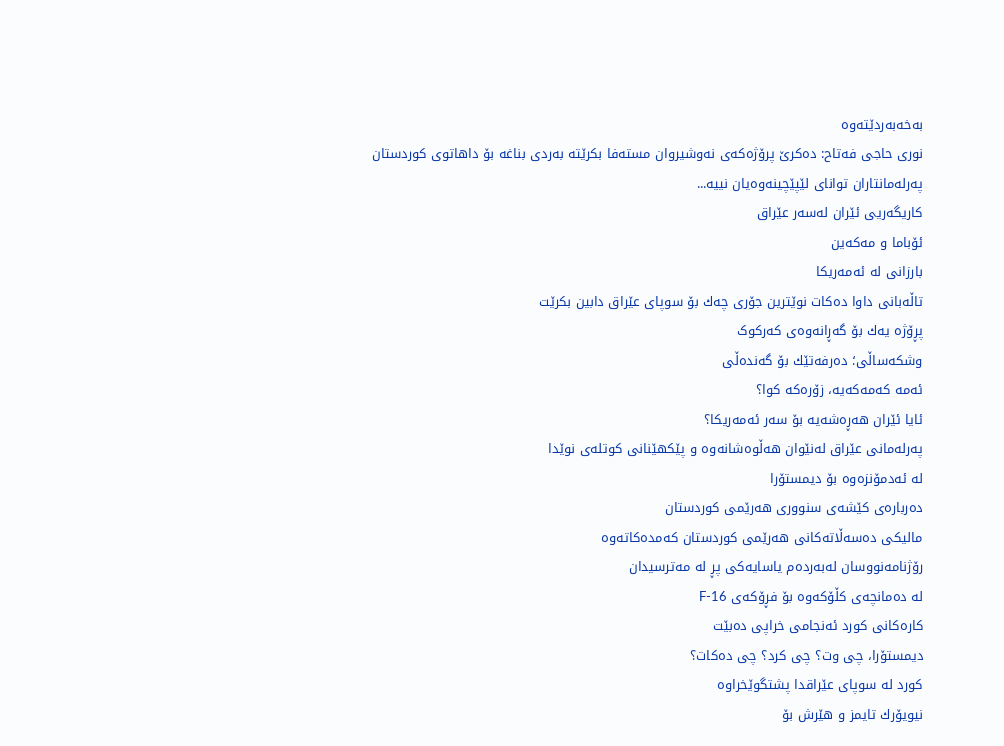به‌خه‌به‌ردێته‌وه‌
نوری‌ حاجی‌ فه‌تاح: ده‌كرێ‌ پرۆژه‌كه‌ی‌ نه‌وشیروان مسته‌فا بكرێته‌ به‌ردی‌ بناغه‌ بۆ داهاتوی‌ كوردستان
په‌رله‌مانتاران توانای‌ لێپێچینه‌وه‌یان نییه‌...
كاریگه‌ریی ئێران له‌سه‌ر عێراق
ئۆباما و مه‌كه‌ین
بارزانی‌ له‌ ئه‌مه‌ریكا
تاڵه‌بانی‌ داوا ده‌كات نوێترین جۆری‌ چه‌ك بۆ سوپای‌ عێراق دابین بكرێت
پڕۆژه یه‌ك‌ بۆ گه‌ڕانه‌وه‌ی که‌رکوک
وشكه‌ساڵی‌؛ ده‌رفه‌تێك بۆ گه‌نده‌ڵی‌
ئه‌مه‌ كه‌مه‌كه‌یه‌، زۆره‌كه‌ كوا؟
ئایا ئێران‌ هه‌ڕه‌شه‌یه‌ بۆ سه‌ر ئه‌مه‌ریكا؟
په‌رله‌مانی‌ عێراق له‌نێوان هه‌ڵوه‌شانه‌وه‌ ‌و پێكهێنانی‌ كوتله‌ی‌ نوێدا
له‌ ئه‌دمۆنزه‌وه‌ بۆ دیمستۆرا
ده‌رباره‌ی‌ كێشه‌ی‌ سنووری‌ هه‌رێمی‌ كوردستان
مالیكی‌ ده‌سه‌ڵاته‌كانی‌ هه‌رێمی‌ كوردستان كه‌مده‌كاته‌وه‌
رۆژنامه‌نووسان له‌به‌رده‌م یاسایه‌كی‌ پڕ له‌ مه‌ترسیدان
له‌ ده‌مانچه‌ی‌ كڵۆكه‌وه‌ بۆ فڕۆكه‌ی‌ F-16
كاره‌كانی‌ كورد ئه‌نجامی‌ خراپی‌ ده‌بێت
دیمستۆرا، چی‌ وت؟ چی كرد؟ چی ده‌كات؟
كورد له‌ سوپای‌ عێراقدا پشتگوێخراوه‌
نیویۆرك تایمز و هێرش بۆ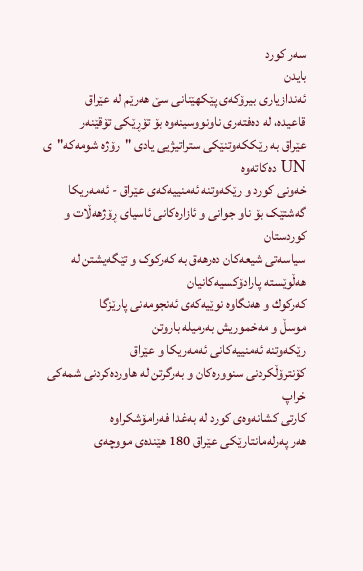سه‌ر كورد
بایدن
ئه‌ندازیاری بیرۆکه‌ی پێکهێنانی سێ هه‌رێم له‌ عێراق
قاعیده‌، له‌ ده‌فته‌ری‌ ناونووسینه‌وه‌ بۆ تۆڕێكی‌ تۆقێنه‌ر
عێراق به‌ رێككه‌وتنێكی‌ ستراتیژیی‌ یادی‌ "رۆژه‌ شومه‌كه‌"ی‌ UN ده‌كاته‌وه‌
خه‌ونی‌ كورد و رێكه‌وتنه‌ ئه‌منییه‌كه‌ی‌ عێراق - ئه‌مه‌ریكا
گه‌شتێک بۆ‌ ناو جوانی و ئازاره‌کانی ئاسیای ڕۆژهه‌ڵات و کوردستان
سیاسه‌تی شیعه‌کان ده‌رهه‌ق به‌ که‌رکوک و تێگه‌یشتن له‌ هه‌ڵوێسته‌ پارادۆکسیه‌کانیان‌
كه‌ركوك و هه‌نگاوه‌ نوێیه‌كه‌ی ئه‌نجومه‌نی پارێزگا
موسڵ و مه‌خموریش به‌رمیله‌ باروتن
رێكه‌وتنه‌ ئه‌منییه‌كانی‌ ئه‌مه‌ریكا و عێراق
كۆنترۆڵكردنی سنووره‌كان و به‌رگرتن له‌ هاورده‌كردنی شمه‌كی خراپ
كارتی‌ كشانه‌وه‌ی‌ كورد له‌ به‌غدا فه‌رامۆشكراوه‌
هه‌ر په‌رله‌مانتارێكی‌ عێراق 180 هێنده‌ی‌ مووچه‌ی‌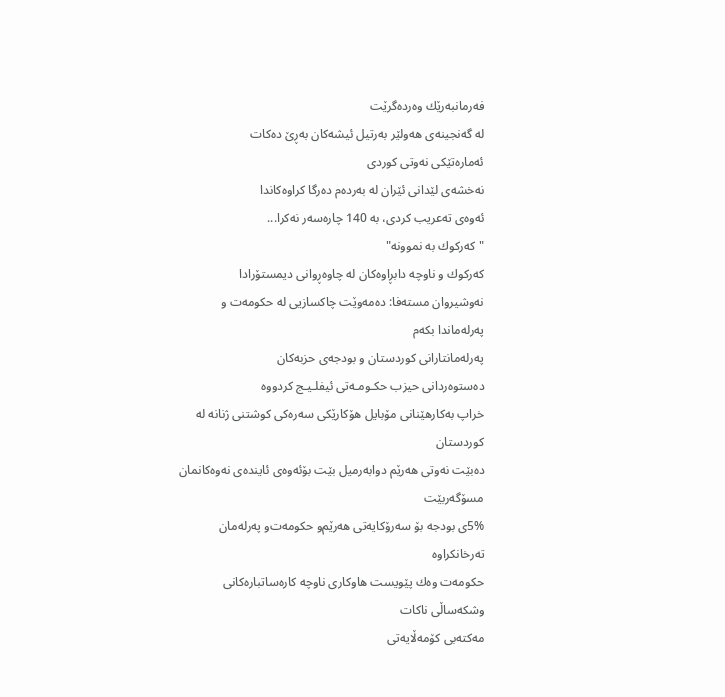فه‌رمانبه‌رێك وه‌رده‌گرێت
له‌ گه‌نجینه‌ی هه‌ولێر به‌رتیل ئیشه‌كان به‌ڕێ‌ ده‌كات
ئه‌ماره‌تێكی‌ نه‌وتی‌ كوردی‌
نه‌خشه‌ی لێدانی ئێران له‌ به‌رده‌م ده‌رگا كراوه‌كاندا
ئه‌وه‌ی‌ ته‌عریب كردی‌، به‌ 140 چاره‌سه‌ر نه‌كرا...
"كه‌ركوك به‌ نموونه‌"
كه‌ركوك و ناوچه‌ دابڕاوه‌كان له‌ چاوه‌ڕوانی دیمستۆرادا
نه‌وشیروان مسته‌فا: ده‌مه‌وێت چاكسازیی‌ له‌ حكومه‌ت و په‌رله‌ماندا بكه‌م
په‌رله‌مانتارانی كوردستان و بودجه‌ی حزبه‌كان
ده‌ستوه‌ردانی‌ حیزب حكـومـه‌تی‌ ئیفلـیـج كردووه‌
خراپ به‌كارهێنانی‌ مۆبایل هۆكارێكی‌ سه‌ره‌كی كوشتنی‌ ژنانه‌ له‌ كوردستان
ده‌بێت نه‌وتی‌ هه‌رێم دوابه‌رمیل بێت بۆئه‌وه‌ی‌ ئاینده‌ی‌ نه‌وه‌كانمان مسۆگه‌ربێت
5%ی‌ بودجه‌ بۆ سه‌رۆكایه‌تی‌ هه‌رێم‌و حكومه‌ت‌و په‌رله‌مان ته‌رخانكراوه‌
حكومه‌ت وه‌ك پێویست هاوكاری‌ ناوچه‌ كاره‌ساتباره‌كانی‌ وشكه‌ساڵی‌ ناكات
مه‌كته‌بی‌ كۆمه‌ڵایه‌تی‌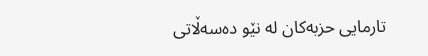تارمایی‌ حزبه‌كان له‌ نێو ده‌سه‌ڵاتی‌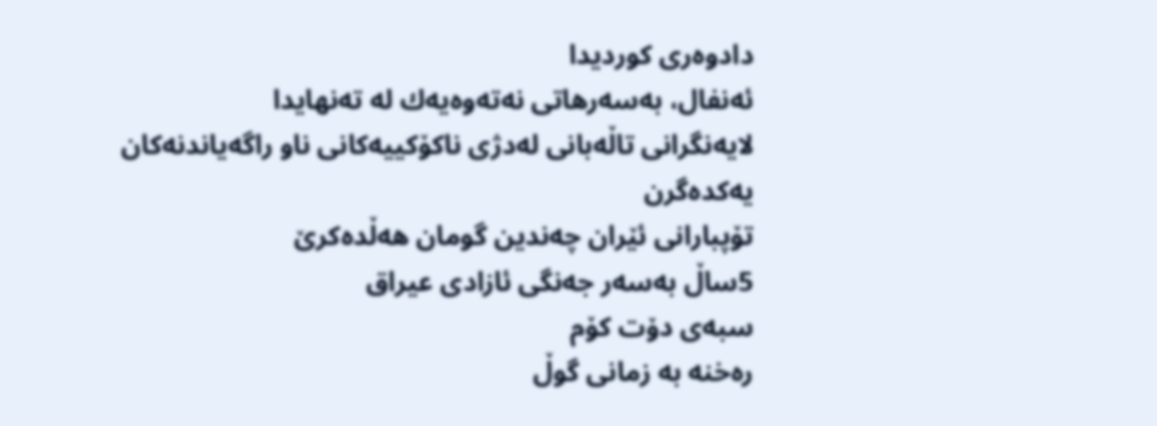دادوه‌ری کوردیدا
ئه‌نفال، به‌سه‌رهاتی نه‌ته‌وه‌یه‌ك له‌ ته‌نهایدا
لایه‌نگرانی‌ تاڵه‌بانی‌ له‌دژی‌ ناكۆكییه‌كانی‌ ناو راگه‌یاندنه‌كان یه‌كده‌گرن
تۆپبارانی‌ ئێران چه‌ندین گومان هه‌ڵده‌كرێ‌
5ساڵ به‌سه‌ر جه‌نگی‌ ئازادی‌ عیراق
سبه‌ی دۆت كۆم
ره‌خنه‌ به‌ زمانی‌ گوڵ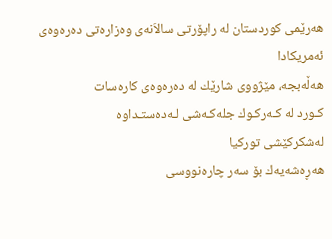هه‌رێمی‌ كوردستان له‌ راپۆرتی‌ سالاَنه‌ی‌ وه‌زاره‌تی‌ ده‌ره‌وه‌ی‌ ئه‌مریكادا
هه‌ڵه‌بجه‌، مێژووی شارێك له‌ ده‌ره‌وه‌ی كاره‌سات
كـورد له‌ كـه‌ركـوك جله‌كـه‌شی‌ لـه‌ده‌ستـداوه‌
له‌شكركێشی توركیا
هه‌ڕه‌شه‌یه‌ك بۆ سه‌ر چاره‌نووسی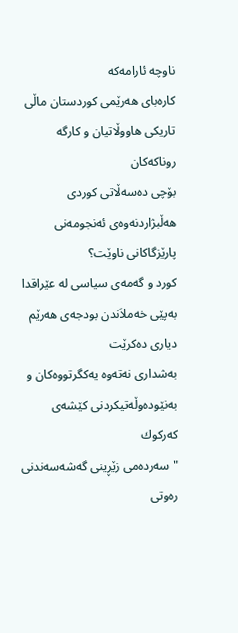ناوچه‌ ئارامه‌كه‌
كاره‌بای هه‌رێمی كوردستان ماڵی تاریكی هاووڵاتیان و كارگه‌ روناكه‌كان
بۆچی‌ ده‌سه‌ڵاتی‌ كوردی‌ هه‌ڵبژاردنه‌وه‌ی‌ ئه‌نجومه‌نی پارێزگاكانی ناوێت؟
كورد و گه‌مه‌ی‌ سیاسی‌ له‌ عێراقدا
به‌پێی‌ خه‌ملاَندن بودجه‌ی‌ هه‌رێم دیاری‌ ده‌كرێت
به‌شداری نه‌ته‌وه‌ یه‌كگرتووه‌كان و به‌نێوده‌وڵه‌تیكردنی كێشه‌ی كه‌ركوك
"سه‌رده‌می‌ زێڕینی‌ گه‌شه‌سه‌ندنی‌ ره‌وتی‌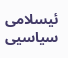ئیسلامی‌ سیاسیی‌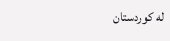له‌ كوردستان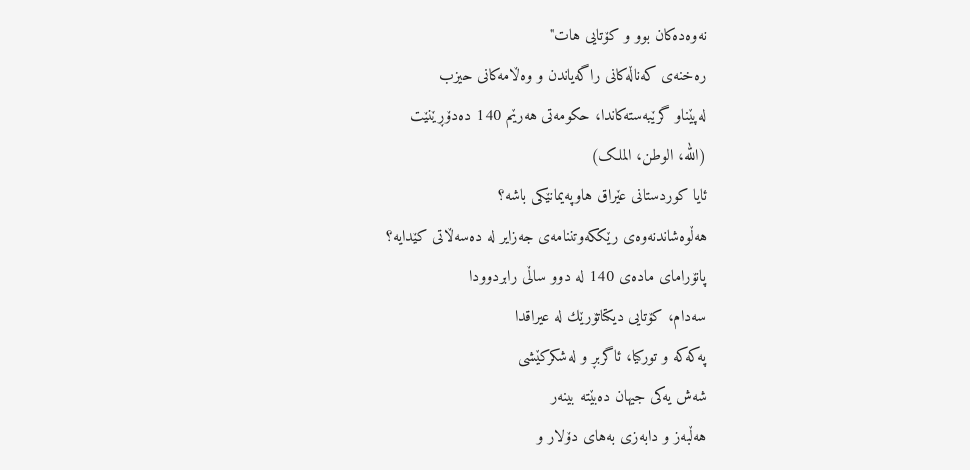نه‌وه‌ده‌كان بوو و كۆتایی‌ هات"
ره‌خنه‌ی كه‌ناڵه‌كانی راگه‌یاندن و وه‌ڵامه‌كانی حیزب
له‌پێناو گرێبه‌سته‌كاندا، حكومه‌تی‌ هه‌رێم 140 ده‌دۆڕێنێت
(الله‌، الوطن، الملک)
ئایا كوردستانی‌ عێراق هاوپه‌یمانێكی‌ باشه‌؟
هه‌ڵوه‌شاندنه‌وه‌ی‌ رێككه‌وتننامه‌ی‌ جه‌زایر له‌ ده‌سه‌ڵاتی‌ كێدایه‌؟
پانۆرامای‌ ماده‌ی‌ 140 له‌ دوو ساڵی‌ رابردوودا
سه‌دام، كۆتایی دیكتاتۆرێك له‌ عیراقدا
په‌كه‌كه‌ و توركیا، ئاگربڕ و له‌شكركێشی‌
شه‌ش یه‌كی‌ جیهان ده‌بێته‌ بینه‌ر
هه‌ڵبه‌ز و دابه‌زی به‌های دۆلار و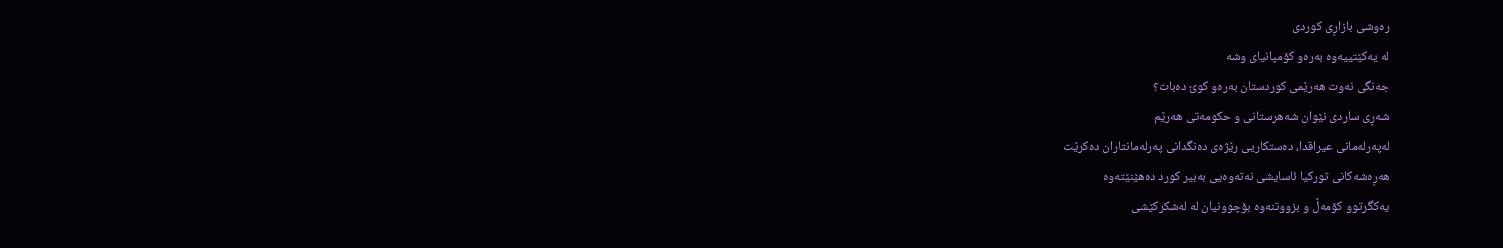ره‌وشی بازاڕی كوردی
له‌ یه‌کێتییه‌وه‌ به‌ره‌و کۆمپانیای وشه‌
جه‌نگی‌ نه‌وت هه‌رێمی‌ كوردستان به‌ره‌و كوێ‌ ده‌بات؟
شه‌ڕی‌ ساردی‌ نێوان شه‌هرستانی‌ ‌و حكومه‌تی‌ هه‌رێم
له‌په‌رله‌مانی‌ عیراقدا، ده‌ستكاریی‌ رێژه‌ی‌ ده‌نگدانی‌ په‌رله‌مانتاران ده‌كرێت
هه‌ڕه‌شه‌كانی توركیا ئاسایشی نه‌ته‌وه‌یی به‌بیر كورد ده‌هێنێته‌وه‌
یه‌كگرتوو كۆمه‌ڵ‌ ‌و بزووتنه‌وه‌ بۆچوونیان له‌ له‌شكركێشی‌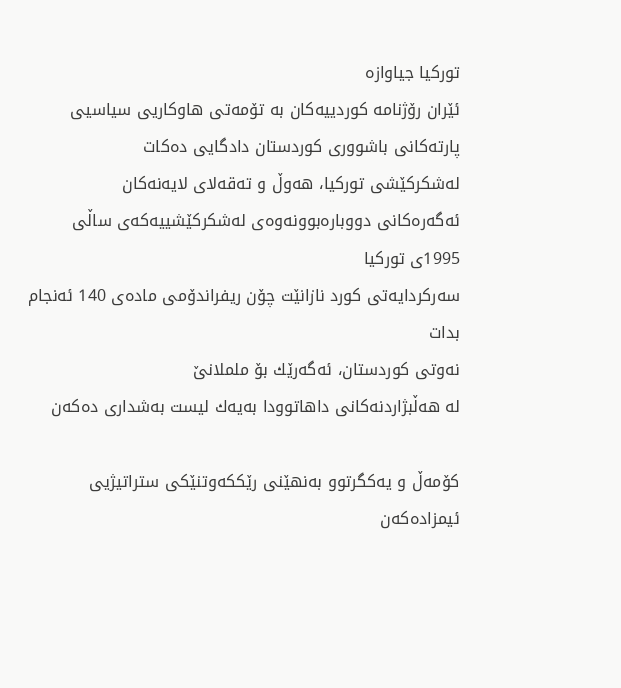توركیا جیاوازه‌
ئێران رۆژنامه‌ كوردییه‌كان به‌ تۆمه‌تی هاوكاریی سیاسیی پارته‌كانی‌ باشووری‌ كوردستان دادگایی ده‌كات
له‌شكركێشی توركیا، هه‌وڵ‌ و ته‌قه‌لای لایه‌نه‌كان
ئه‌گه‌ره‌كانی‌ دووباره‌بوونه‌وه‌ی‌ له‌شكركێشییه‌كه‌ی‌ ساڵی‌ 1995ی‌ توركیا
سه‌ركردایه‌تی‌ كورد نازانێت چۆن ریفراندۆمی‌ ماده‌ی‌ 140 ئه‌نجام بدات
نه‌وتی‌ كوردستان، ئه‌گه‌رێك بۆ ململانێ‌
له‌ هه‌ڵبژاردنه‌كانی‌ داهاتوودا به‌یه‌ك لیست به‌شداری‌ ده‌كه‌ن

كۆمه‌ڵ ‌‌و یه‌كگرتوو به‌نهێنی‌ رێككه‌وتنێكی‌ ستراتیژیی‌ ئیمزاده‌كه‌ن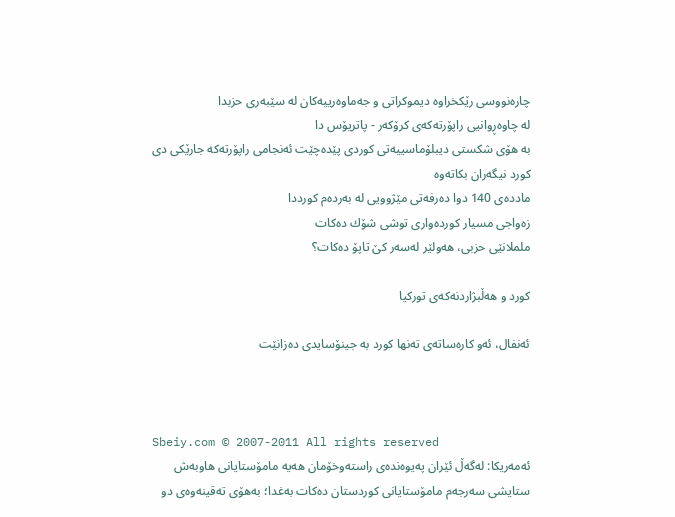چاره‌نووسی‌ رێكخراوه‌ دیموكراتی و جه‌ماوه‌رییه‌كان له‌ سێبه‌ری‌ حزبدا
له‌ چاوه‌ڕوانیی‌ راپۆرته‌كه‌ی‌ كرۆكه‌ر - پاتریۆس دا
به‌ هۆی‌ شكستی‌ دیبلۆماسییه‌تی‌ كوردی پێده‌چێت ئه‌نجامی‌ راپۆرته‌كه‌ جارێكی‌ دی‌ كورد نیگه‌ران بكاته‌وه‌
مادده‌ی‌ 140 دوا ده‌رفه‌تی مێژوویی له‌ به‌رده‌م کورددا
زه‌واجی‌ مسیار كورده‌واری‌ توشی‌ شۆك ده‌كات
ململانێی‌ حزبی‌، هه‌ولێر له‌سه‌ر كێ‌ تاپۆ ده‌كات؟

کورد و هه‌ڵبژاردنه‌که‌ی تورکیا

ئه‌نفال، ئه‌و کاره‌ساته‌ی ته‌نها کورد به‌ جینۆسایدی ده‌زانێت



Sbeiy.com © 2007-2011 All rights reserved
ئه‌مه‌ریكا: له‌گه‌ڵ ئێران په‌یوه‌نده‌ی‌ راسته‌وخۆمان هه‌یه‌ مامۆستایانی هاوبه‌ش ستایشی سه‌رجه‌م مامۆستایانی‌ كوردستان ده‌كات به‌غدا؛ به‌هۆی ته‌قینه‌وه‌ی دو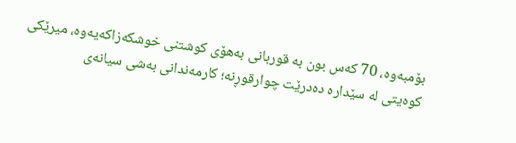بۆمبه‌وه، 70 كه‌س بون به‌ قوربانی‌ به‌هۆی‌ كوشتنی‌ خوشكه‌زاكه‌یه‌وه‌، میرێكی كوه‌یتی‌ له‌ سێداره‌ ده‌درێت چوارقوڕنه‌؛ كارمه‌ندانی به‌شی سیانه‌ی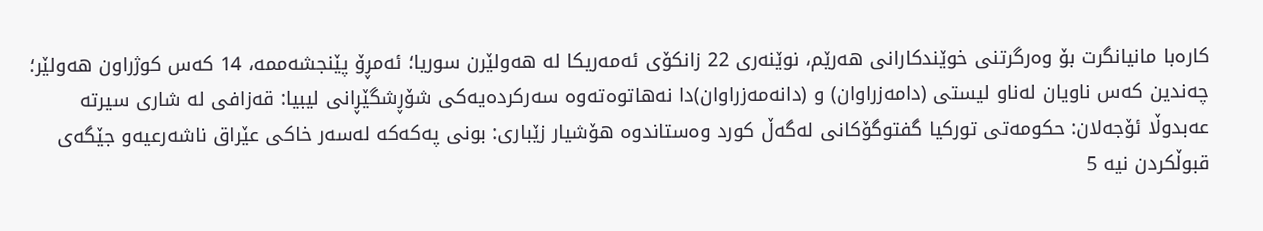كاره‌با مانیانگرت بۆ وه‌رگرتنی خوێندكارانی هه‌رێم، نوێنه‌ری‌ 22 زانكۆی‌ ئه‌مه‌ریكا له‌ هه‌ولێرن سوریا؛ ئه‌مڕۆ پێنجشه‌ممه‌، 14 كه‌س كوژراون هه‌ولێر؛ چه‌ندین كه‌س ناویان له‌ناو ليستى (دامه‌زراوان) و (دانه‌مه‌زراوان)دا نه‌هاتوه‌ته‌وه‌ سه‌ركرده‌یه‌كی شۆڕشگێڕانی‌ لیبیا: قه‌زافی له‌ شاری‌ سیرته‌ عه‌بدوڵا ئۆجه‌لان: حكومه‌تی‌ توركیا گفتوگۆكانی‌ له‌گه‌ڵ كورد وه‌ستاندوه‌ هۆشیار زێباری‌: بونی په‌كه‌كه‌ له‌سه‌ر خاكی عێراق ناشه‌رعیه‌و جێگه‌ی‌ قبوڵكردن نیه‌ 5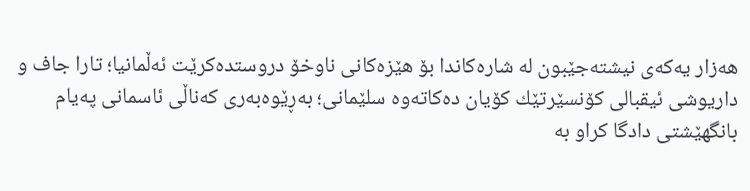هه‌زار یه‌كه‌ی‌ نیشته‌جێبون له‌ شاره‌كاندا بۆ هێزه‌كانی ناوخۆ دروستده‌كرێت ئه‌ڵمانیا؛ تارا جاف و داریوشی‌ ئیقبالی‌ كۆنسێرتێك كۆیان ده‌كاته‌وه‌ سلێمانی؛ به‌ڕێوه‌به‌ری كه‌ناڵی ئاسمانی په‌یام بانگهێشتی دادگا کراو به‌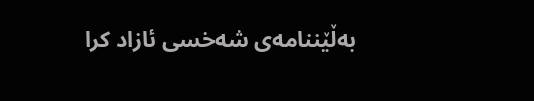به‌ڵێننامه‌ی شه‌خسی ئازاد کرا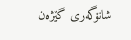شانۆگه‌ری‌ گێژه‌ن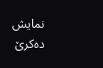نمایش ده‌كرێ